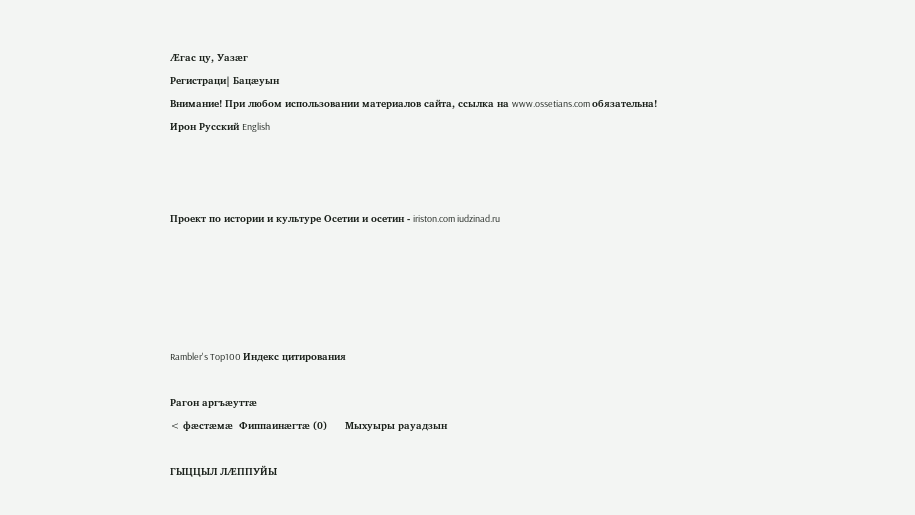Æгас цу, Уазæг
Регистраци| Бацæуын
Внимание! При любом использовании материалов сайта, ссылка на www.ossetians.com обязательна!
Ирон Русский English



Проект по истории и культуре Осетии и осетин - iriston.com iudzinad.ru





Rambler's Top100 Индекс цитирования

Рагон аргъæуттæ
< фæстæмæ  Фиппаинæгтæ (0)      Мыхуыры рауадзын

ГЫЦЦЫЛ ЛÆППУЙЫ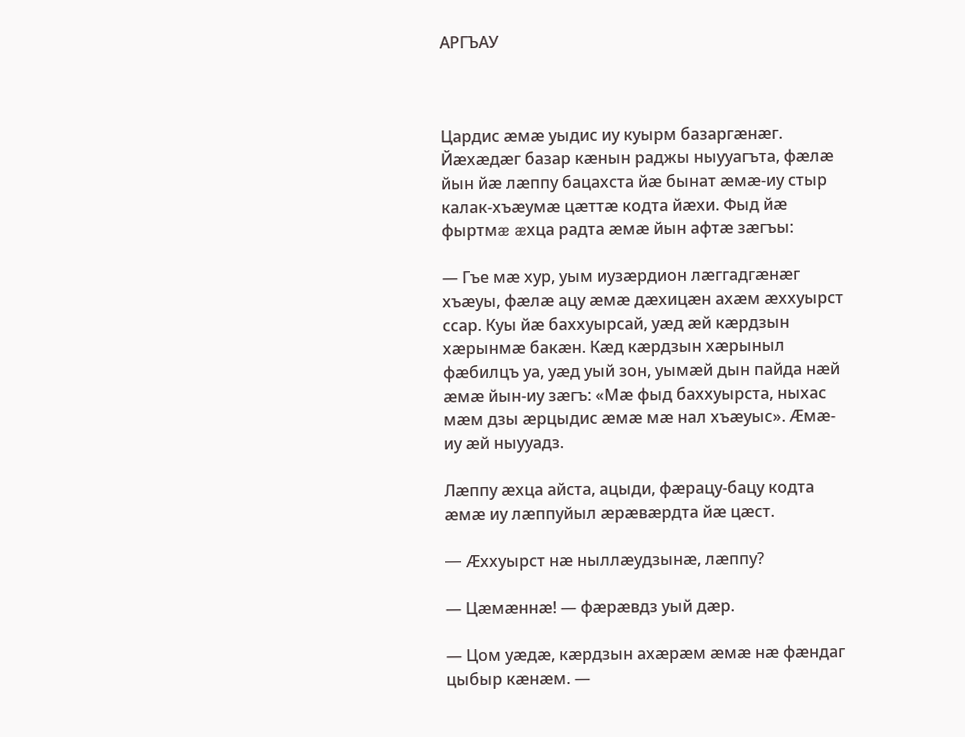АРГЪАУ



Цардис æмæ уыдис иу куырм базаргæнæг. Йæхæдæг базар кæнын раджы ныууагъта, фæлæ йын йæ лæппу бацахста йæ бынат æмæ-иу стыр калак-хъæумæ цæттæ кодта йæхи. Фыд йæ фыртмæ æхца радта æмæ йын афтæ зæгъы:

— Гъе мæ хур, уым иузæрдион лæггадгæнæг хъæуы, фæлæ ацу æмæ дæхицæн ахæм æххуырст ссар. Куы йæ баххуырсай, уæд æй кæрдзын хæрынмæ бакæн. Кæд кæрдзын хæрыныл фæбилцъ уа, уæд уый зон, уымæй дын пайда нæй æмæ йын-иу зæгъ: «Мæ фыд баххуырста, ныхас мæм дзы æрцыдис æмæ мæ нал хъæуыс». Æмæ-иу æй ныууадз.

Лæппу æхца айста, ацыди, фæрацу-бацу кодта æмæ иу лæппуйыл æрæвæрдта йæ цæст.

— Æххуырст нæ ныллæудзынæ, лæппу?

— Цæмæннæ! — фæрæвдз уый дæр.

— Цом уæдæ, кæрдзын ахæрæм æмæ нæ фæндаг цыбыр кæнæм. —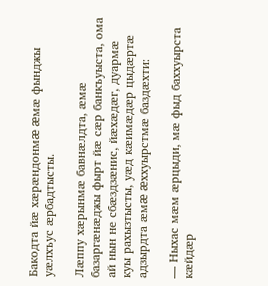Бакодта йæ хæрæндонмæ æмæ фынджы уæлхъус æрбадтысты.

Лæппу хæрынмæ бавнæлдта, æмæ базаргæнæджы фырт йæ сæр банкъуыста, ома ай нын не сбæздзæнис, йæхæдæг, дуармæ куы рахызтысты, уæд кæимæдæр цыдæртæ адзырдта æмæ æххуырстмæ баздæхти:

— Ныхас мæм æрцыди, мæ фыд баххуырста кæйдæр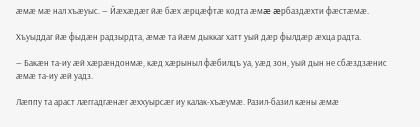æмæ мæ нал хъæуыс. — Йæхæдæг йæ бæх æрцæфтæ кодта æмæ æрбаздæхти фæстæмæ.

Хъуыддаг йæ фыдæн радзырдта, æмæ та йæм дыккаг хатт уый дæр фылдæр æхца радта.

— Бакæн та-иу æй хæрæндонмæ, кæд хæрыныл фæбилцъ уа, уæд зон, уый дын не сбæздзæнис æмæ та-иу æй уадз.

Лæппу та араст лæггадгæнæг æххуырсæг иу калак-хъæумæ. Разил-базил кæны æмæ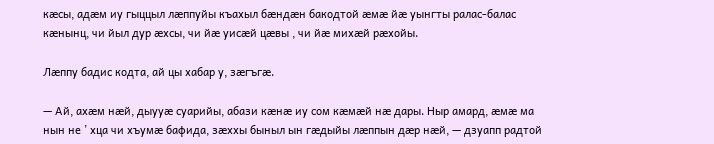кæсы, адæм иу гыццыл лæппуйы къахыл бæндæн бакодтой æмæ йæ уынгты ралас-балас кæнынц, чи йыл дур æхсы, чи йæ уисæй цæвы , чи йæ михæй рæхойы.

Лæппу бадис кодта, ай цы хабар у, зæгъгæ.

— Ай, ахæм нæй, дыууæ суарийы, абази кæнæ иу сом кæмæй нæ дары. Ныр амард, æмæ ма нын не ’ хца чи хъумæ бафида, зæххы быныл ын гæдыйы лæппын дæр нæй, — дзуапп радтой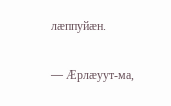лæппуйæн.

— Æрлæуут-ма,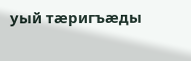уый тæригъæды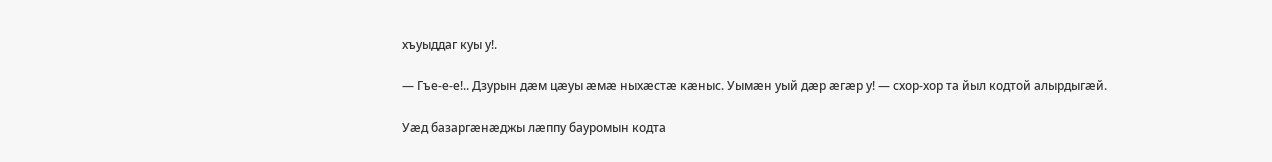хъуыддаг куы у!.

— Гъе-е-е!.. Дзурын дæм цæуы æмæ ныхæстæ кæныс. Уымæн уый дæр æгæр у! — схор-хор та йыл кодтой алырдыгæй.

Уæд базаргæнæджы лæппу бауромын кодта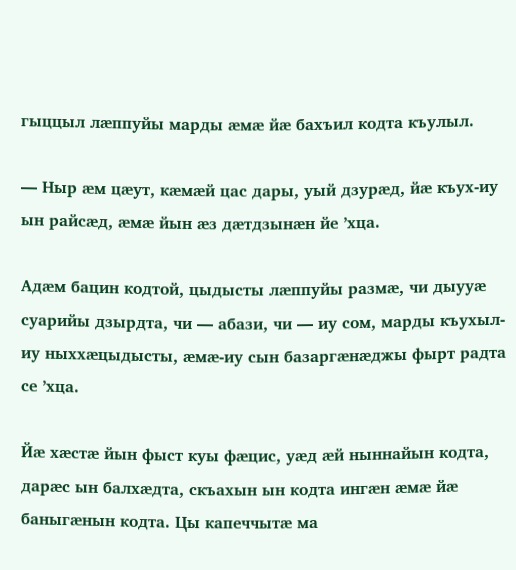гыццыл лæппуйы марды æмæ йæ бахъил кодта къулыл.

— Ныр æм цæут, кæмæй цас дары, уый дзурæд, йæ къух-иу ын райсæд, æмæ йын æз дæтдзынæн йе ’хца.

Адæм бацин кодтой, цыдысты лæппуйы размæ, чи дыууæ суарийы дзырдта, чи — абази, чи — иу сом, марды къухыл-иу ныххæцыдысты, æмæ-иу сын базаргæнæджы фырт радта се ’хца.

Йæ хæстæ йын фыст куы фæцис, уæд æй ныннайын кодта, дарæс ын балхæдта, скъахын ын кодта ингæн æмæ йæ баныгæнын кодта. Цы капеччытæ ма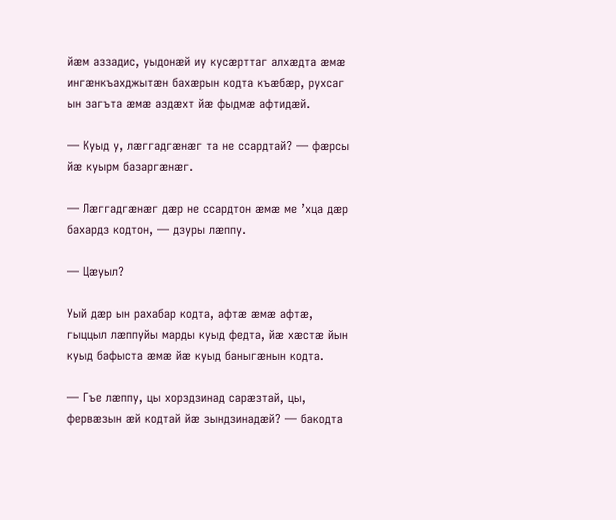йæм аззадис, уыдонæй иу кусæрттаг алхæдта æмæ ингæнкъахджытæн бахæрын кодта къæбæр, рухсаг ын загъта æмæ аздæхт йæ фыдмæ афтидæй.

— Куыд у, лæггадгæнæг та не ссардтай? — фæрсы йæ куырм базаргæнæг.

— Лæггадгæнæг дæр не ссардтон æмæ ме ’хца дæр бахардз кодтон, — дзуры лæппу.

— Цæуыл?

Уый дæр ын рахабар кодта, афтæ æмæ афтæ, гыццыл лæппуйы марды куыд федта, йæ хæстæ йын куыд бафыста æмæ йæ куыд баныгæнын кодта.

— Гъе лæппу, цы хорздзинад сарæзтай, цы, фервæзын æй кодтай йæ зындзинадæй? — бакодта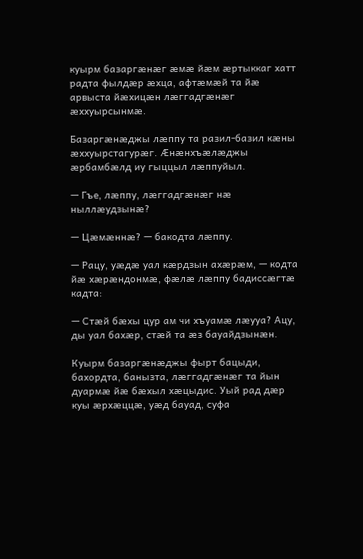куырм базаргæнæг æмæ йæм æртыккаг хатт радта фылдæр æхца, афтæмæй та йæ арвыста йæхицæн лæггадгæнæг æххуырсынмæ.

Базаргæнæджы лæппу та разил-базил кæны æххуырстагурæг. Æнæнхъæлæджы æрбамбæлд иу гыццыл лæппуйыл.

— Гъе, лæппу, лæггадгæнæг нæ ныллæудзынæ?

— Цæмæннæ? — бакодта лæппу.

— Рацу, уæдæ уал кæрдзын ахæрæм, — кодта йæ хæрæндонмæ, фæлæ лæппу бадиссæгтæ кадта:

— Стæй бæхы цур ам чи хъуамæ лæууа? Ацу, ды уал бахæр, стæй та æз бауайдзынæн.

Куырм базаргæнæджы фырт бацыди, бахордта, банызта, лæггадгæнæг та йын дуармæ йæ бæхыл хæцыдис. Уый рад дæр куы æрхæццæ, уæд бауад, суфа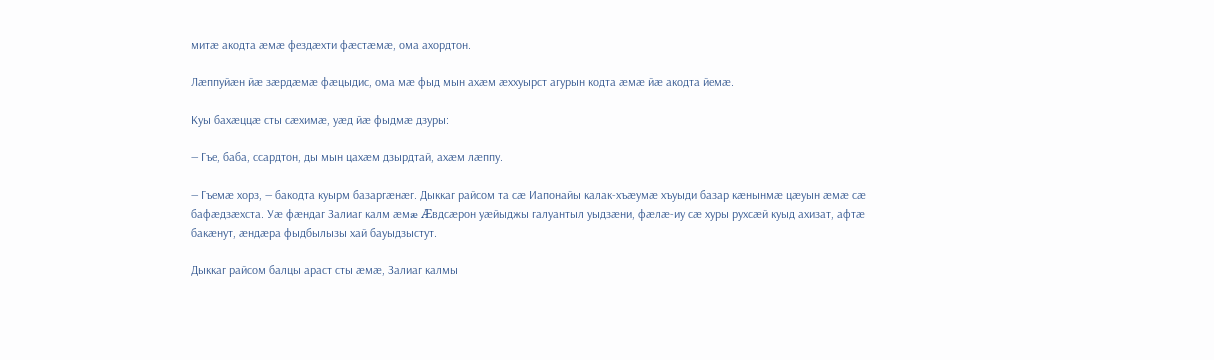митæ акодта æмæ фездæхти фæстæмæ, ома ахордтон.

Лæппуйæн йæ зæрдæмæ фæцыдис, ома мæ фыд мын ахæм æххуырст агурын кодта æмæ йæ акодта йемæ.

Куы бахæццæ сты сæхимæ, уæд йæ фыдмæ дзуры:

— Гъе, баба, ссардтон, ды мын цахæм дзырдтай, ахæм лæппу.

— Гъемæ хорз, — бакодта куырм базаргæнæг. Дыккаг райсом та сæ Иапонайы калак-хъæумæ хъуыди базар кæнынмæ цæуын æмæ сæ бафæдзæхста. Уæ фæндаг Залиаг калм æмæ Æвдсæрон уæйыджы галуантыл уыдзæни, фæлæ-иу сæ хуры рухсæй куыд ахизат, афтæ бакæнут, æндæра фыдбылызы хай бауыдзыстут.

Дыккаг райсом балцы араст сты æмæ, Залиаг калмы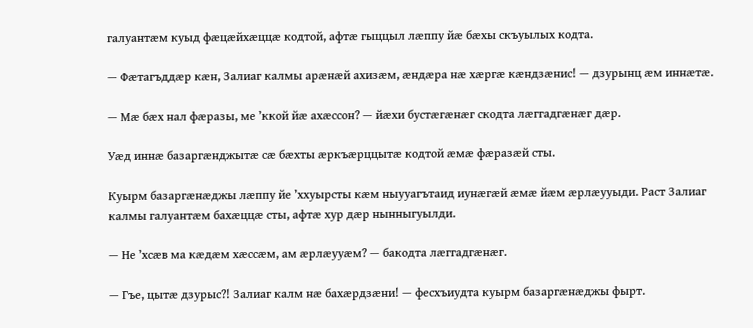галуантæм куыд фæцæйхæццæ кодтой, афтæ гыццыл лæппу йæ бæхы скъуылых кодта.

— Фæтагъддæр кæн, Залиаг калмы арæнæй ахизæм, æндæра нæ хæргæ кæндзæнис! — дзурынц æм иннæтæ.

— Мæ бæх нал фæразы, ме ’ккой йæ ахæссон? — йæхи бустæгæнæг скодта лæггадгæнæг дæр.

Уæд иннæ базаргæнджытæ сæ бæхты æркъæрццытæ кодтой æмæ фæразæй сты.

Куырм базаргæнæджы лæппу йе ’ххуырсты кæм ныууагътаид иунæгæй æмæ йæм æрлæууыди. Раст Залиаг калмы галуантæм бахæццæ сты, афтæ хур дæр нынныгуылди.

— Не ’хсæв ма кæдæм хæссæм, ам æрлæууæм? — бакодта лæггадгæнæг.

— Гъе, цытæ дзурыс?! Залиаг калм нæ бахæрдзæни! — фесхъиудта куырм базаргæнæджы фырт.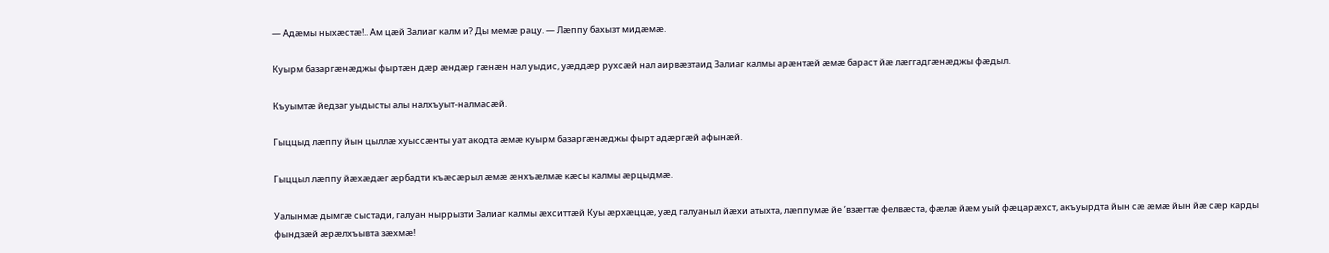— Адæмы ныхæстæ!.. Ам цæй Залиаг калм и? Ды мемæ рацу. — Лæппу бахызт мидæмæ.

Куырм базаргæнæджы фыртæн дæр æндæр гæнæн нал уыдис, уæддæр рухсæй нал аирвæзтаид Залиаг калмы арæнтæй æмæ бараст йæ лæггадгæнæджы фæдыл.

Къуымтæ йедзаг уыдысты алы налхъуыт-налмасæй.

Гыццыд лæппу йын цыллæ хуыссæнты уат акодта æмæ куырм базаргæнæджы фырт адæргæй афынæй.

Гыццыл лæппу йæхæдæг æрбадти къæсæрыл æмæ æнхъæлмæ кæсы калмы æрцыдмæ.

Уалынмæ дымгæ сыстади, галуан ныррызти Залиаг калмы æхситтæй Куы æрхæццæ, уæд галуаныл йæхи атыхта, лæппумæ йе ’взæгтæ фелвæста, фæлæ йæм уый фæцарæхст, акъуырдта йын сæ æмæ йын йæ сæр карды фындзæй æрæлхъывта зæхмæ!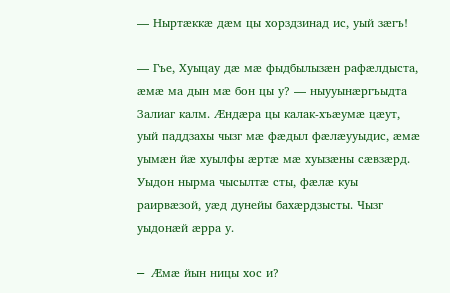— Ныртæккæ дæм цы хорздзинад ис, уый зæгъ!

— Гъе, Хуыцау дæ мæ фыдбылызæн рафæлдыста, æмæ ма дын мæ бон цы у? — ныууынæргъыдта Залиаг калм. Æндæра цы калак-хъæумæ цæут, уый паддзахы чызг мæ фæдыл фæлæууыдис, æмæ уымæн йæ хуылфы æртæ мæ хуызæны сæвзæрд. Уыдон нырма чысылтæ сты, фæлæ куы раирвæзой, уæд дунейы бахæрдзысты. Чызг уыдонæй æрра у.

— Æмæ йын ницы хос и?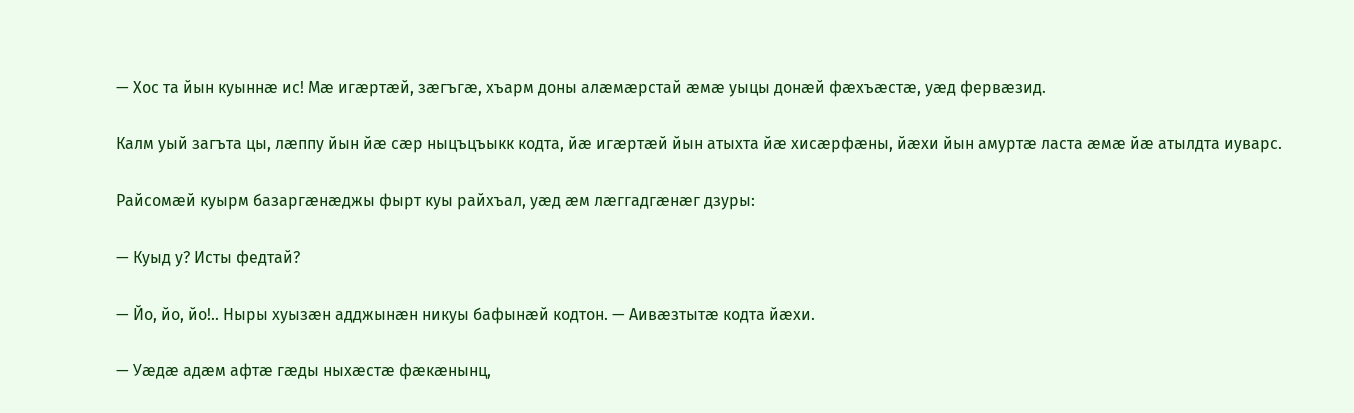— Хос та йын куыннæ ис! Мæ игæртæй, зæгъгæ, хъарм доны алæмæрстай æмæ уыцы донæй фæхъæстæ, уæд фервæзид.

Калм уый загъта цы, лæппу йын йæ сæр ныцъцъыкк кодта, йæ игæртæй йын атыхта йæ хисæрфæны, йæхи йын амуртæ ласта æмæ йæ атылдта иуварс.

Райсомæй куырм базаргæнæджы фырт куы райхъал, уæд æм лæггадгæнæг дзуры:

— Куыд у? Исты федтай?

— Йо, йо, йо!.. Ныры хуызæн адджынæн никуы бафынæй кодтон. — Аивæзтытæ кодта йæхи.

— Уæдæ адæм афтæ гæды ныхæстæ фæкæнынц,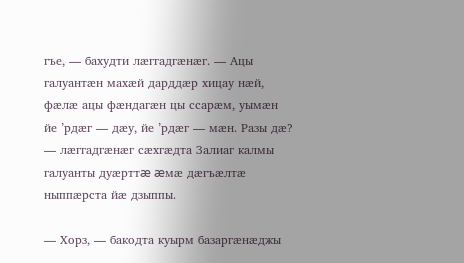гъе, — бахудти лæггадгæнæг. — Ацы галуантæн махæй дарддæр хицау нæй, фæлæ ацы фæндагæн цы ссарæм, уымæн йе ’рдæг — дæу, йе ’рдæг — мæн. Разы дæ? — лæггадгæнæг сæхгæдта Залиаг калмы галуанты дуæрттæ æмæ дæгъæлтæ ныппæрста йæ дзыппы.

— Хорз, — бакодта куырм базаргæнæджы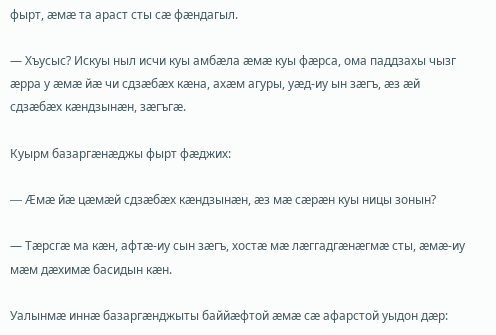фырт, æмæ та араст сты сæ фæндагыл.

— Хъусыс? Искуы ныл исчи куы амбæла æмæ куы фæрса, ома паддзахы чызг æрра у æмæ йæ чи сдзæбæх кæна, ахæм агуры, уæд-иу ын зæгъ, æз æй сдзæбæх кæндзынæн, зæгъгæ.

Куырм базаргæнæджы фырт фæджих:

— Æмæ йæ цæмæй сдзæбæх кæндзынæн, æз мæ сæрæн куы ницы зонын?

— Тæрсгæ ма кæн, афтæ-иу сын зæгъ, хостæ мæ лæггадгæнæгмæ сты, æмæ-иу мæм дæхимæ басидын кæн.

Уалынмæ иннæ базаргæнджыты баййæфтой æмæ сæ афарстой уыдон дæр: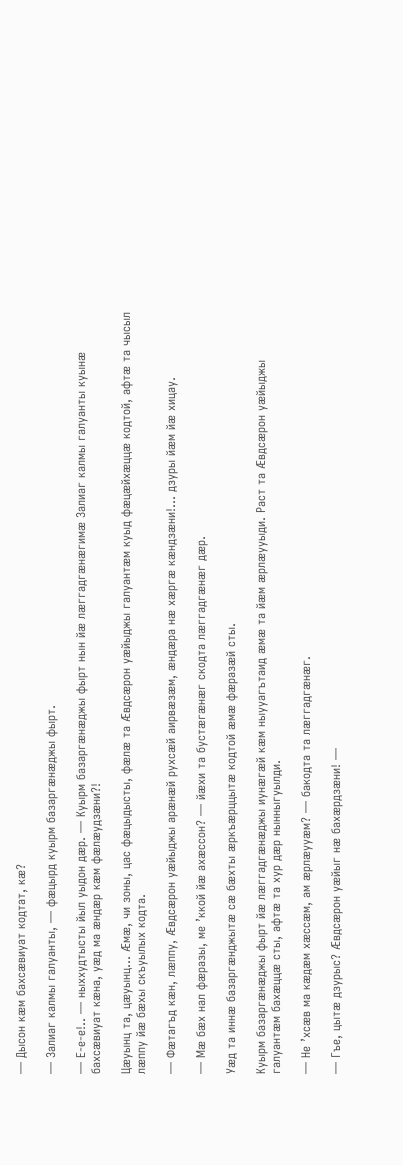— Дысон кæм бахсæвиуат кодтат, кæ?

— Залиаг калмы галуанты, — фæцырд куырм базаргæнæджы фырт.

— Е-е-е!.. — ныххудтысты йыл уыдон дæр. — Куырм базаргæнæджы фырт нын йæ лæггадгæнæгимæ Залиаг калмы галуанты куынæ бахсæвиуат кæна, уæд ма æндæр кæм фæлæудзæни?!

Цæуынц та, цæуынц... Æмæ, чи зоны, цас фæцыдысты, фæлæ та Æвдсæрон уæйыджы галуантæм куыд фæцæйхæццæ кодтой, афтæ та чысыл лæппу йæ бæхы скъуылых кодта.

— Фæтагъд кæн, лæппу, Æвдсæрон уæйыджы арæнæй рухсæй аирвæзæм, æндæра нæ хæргæ кæндзæни!... дзуры йæм йæ хицау.

— Мæ бæх нал фæразы, ме ’ккой йæ ахæссон? — йæхи та бустæгæнæг скодта лæггадгæнæг дæр.

Уæд та иннæ базаргæнджытæ сæ бæхты æркъæрццытæ кодтой æмæ фæразæй сты.

Куырм базаргæнæджы фырт йæ лæггадгæнæджы иунæгæй кæм ныууагътаид æмæ та йæм æрлæууыди. Раст та Æвдсæрон уæйыджы галуантæм бахæццæ сты, афтæ та хур дæр нынныгуылди.

— Не ’хсæв ма кæдæм хæссæм, ам æрлæууæм? — бакодта та лæггадгæнæг.

— Гъе, цытæ дзурыс? Æвдсæрон уæйыг нæ бахæрдзæни! —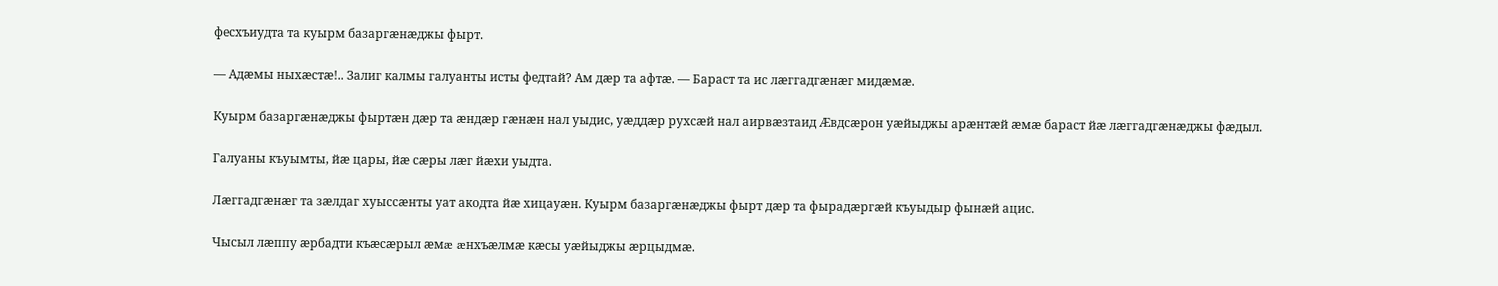фесхъиудта та куырм базаргæнæджы фырт.

— Адæмы ныхæстæ!.. Залиг калмы галуанты исты федтай? Ам дæр та афтæ. — Бараст та ис лæггадгæнæг мидæмæ.

Куырм базаргæнæджы фыртæн дæр та æндæр гæнæн нал уыдис, уæддæр рухсæй нал аирвæзтаид Æвдсæрон уæйыджы арæнтæй æмæ бараст йæ лæггадгæнæджы фæдыл.

Галуаны къуымты, йæ цары, йæ сæры лæг йæхи уыдта.

Лæггадгæнæг та зæлдаг хуыссæнты уат акодта йæ хицауæн. Куырм базаргæнæджы фырт дæр та фырадæргæй къуыдыр фынæй ацис.

Чысыл лæппу æрбадти къæсæрыл æмæ æнхъæлмæ кæсы уæйыджы æрцыдмæ.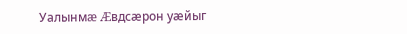Уалынмæ Æвдсæрон уæйыг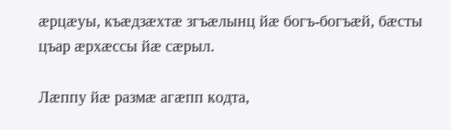æрцæуы, къæдзæхтæ згъæлынц йæ богъ-богъæй, бæсты цъар æрхæссы йæ сæрыл.

Лæппу йæ размæ агæпп кодта,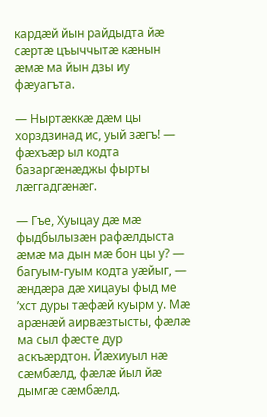кардæй йын райдыдта йæ сæртæ цъыччытæ кæнын æмæ ма йын дзы иу фæуагъта.

— Ныртæккæ дæм цы хорздзинад ис, уый зæгъ! — фæхъæр ыл кодта базаргæнæджы фырты лæггадгæнæг.

— Гъе, Хуыцау дæ мæ фыдбылызæн рафæлдыста æмæ ма дын мæ бон цы у? — багуым-гуым кодта уæйыг, — æндæра дæ хицауы фыд ме ’хст дуры тæфæй куырм у. Мæ арæнæй аирвæзтысты, фæлæ ма сыл фæсте дур аскъæрдтон. Йæхиуыл нæ сæмбæлд, фæлæ йыл йæ дымгæ сæмбæлд.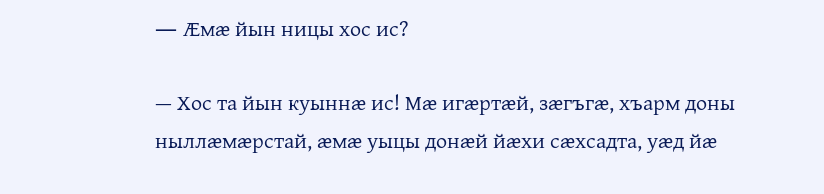— Æмæ йын ницы хос ис?

— Хос та йын куыннæ ис! Мæ игæртæй, зæгъгæ, хъарм доны ныллæмæрстай, æмæ уыцы донæй йæхи сæхсадта, уæд йæ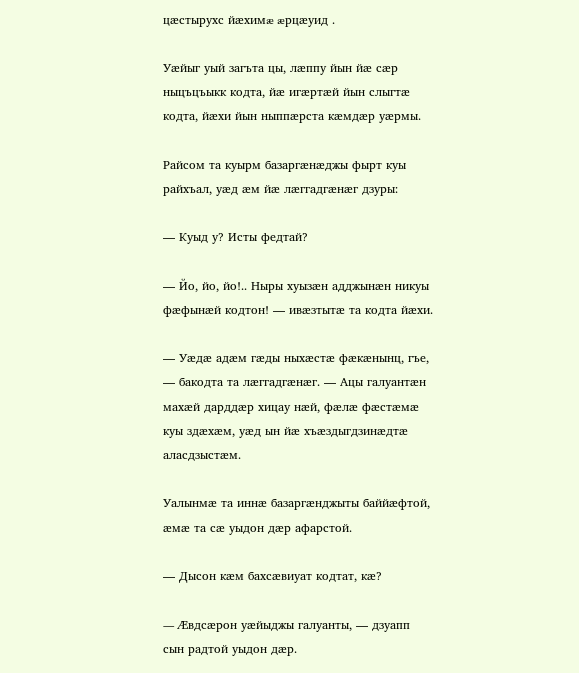цæстырухс йæхимæ æрцæуид .

Уæйыг уый загъта цы, лæппу йын йæ сæр ныцъцъыкк кодта, йæ игæртæй йын слыгтæ кодта, йæхи йын ныппæрста кæмдæр уæрмы.

Райсом та куырм базаргæнæджы фырт куы райхъал, уæд æм йæ лæггадгæнæг дзуры:

— Куыд у? Исты федтай?

— Йо, йо, йо!.. Ныры хуызæн адджынæн никуы фæфынæй кодтон! — ивæзтытæ та кодта йæхи.

— Уæдæ адæм гæды ныхæстæ фæкæнынц, гъе, — бакодта та лæггадгæнæг. — Ацы галуантæн махæй дарддæр хицау нæй, фæлæ фæстæмæ куы здæхæм, уæд ын йæ хъæздыгдзинæдтæ аласдзыстæм.

Уалынмæ та иннæ базаргæнджыты баййæфтой, æмæ та сæ уыдон дæр афарстой.

— Дысон кæм бахсæвиуат кодтат, кæ?

— Æвдсæрон уæйыджы галуанты, — дзуапп сын радтой уыдон дæр.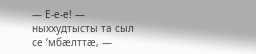— Е-е-е! — ныххудтысты та сыл се ’мбæлттæ, —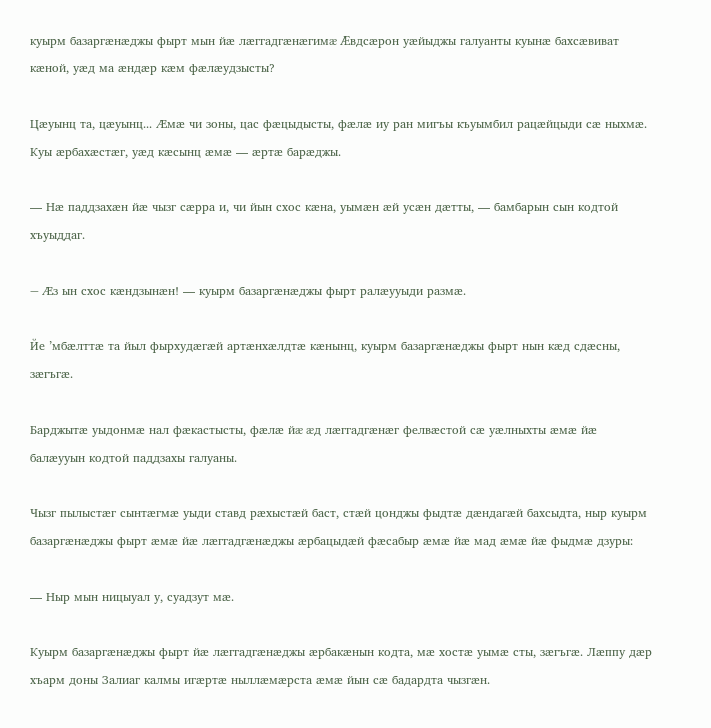куырм базаргæнæджы фырт мын йæ лæггадгæнæгимæ Æвдсæрон уæйыджы галуанты куынæ бахсæвиват кæной, уæд ма æндæр кæм фæлæудзысты?

Цæуынц та, цæуынц... Æмæ чи зоны, цас фæцыдысты, фæлæ иу ран мигъы къуымбил рацæйцыди сæ ныхмæ. Куы æрбахæстæг, уæд кæсынц æмæ — æртæ барæджы.

— Нæ паддзахæн йæ чызг сæрра и, чи йын схос кæна, уымæн æй усæн дæтты, — бамбарын сын кодтой хъуыддаг.

— Æз ын схос кæндзынæн! — куырм базаргæнæджы фырт ралæууыди размæ.

Йе ’мбæлттæ та йыл фырхудæгæй артæнхæлдтæ кæнынц, куырм базаргæнæджы фырт нын кæд сдæсны, зæгъгæ.

Барджытæ уыдонмæ нал фæкастысты, фæлæ йæ æд лæггадгæнæг фелвæстой сæ уæлныхты æмæ йæ балæууын кодтой паддзахы галуаны.

Чызг пылыстæг сынтæгмæ уыди ставд рæхыстæй баст, стæй цонджы фыдтæ дæндагæй бахсыдта, ныр куырм базаргæнæджы фырт æмæ йæ лæггадгæнæджы æрбацыдæй фæсабыр æмæ йæ мад æмæ йæ фыдмæ дзуры:

— Ныр мын ницыуал у, суадзут мæ.

Куырм базаргæнæджы фырт йæ лæггадгæнæджы æрбакæнын кодта, мæ хостæ уымæ сты, зæгъгæ. Лæппу дæр хъарм доны Залиаг калмы игæртæ ныллæмæрста æмæ йын сæ бадардта чызгæн.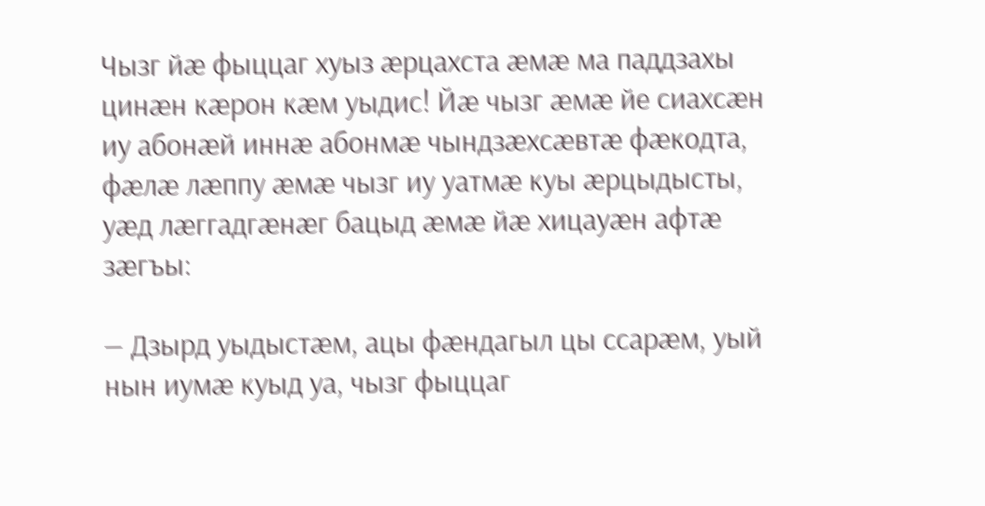Чызг йæ фыццаг хуыз æрцахста æмæ ма паддзахы цинæн кæрон кæм уыдис! Йæ чызг æмæ йе сиахсæн иу абонæй иннæ абонмæ чындзæхсæвтæ фæкодта, фæлæ лæппу æмæ чызг иу уатмæ куы æрцыдысты, уæд лæггадгæнæг бацыд æмæ йæ хицауæн афтæ зæгъы:

— Дзырд уыдыстæм, ацы фæндагыл цы ссарæм, уый нын иумæ куыд уа, чызг фыццаг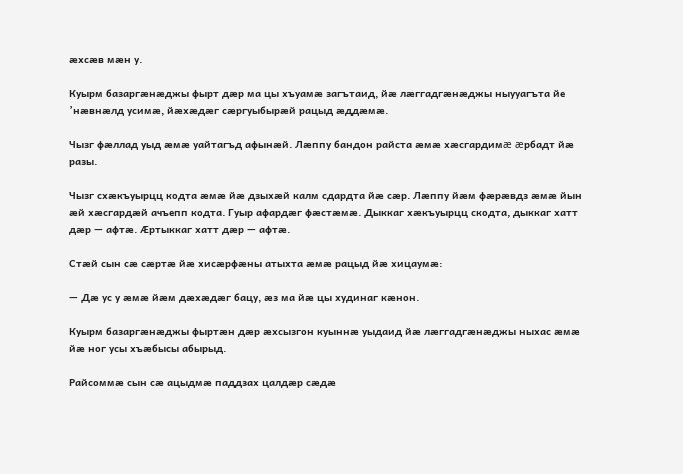æхсæв мæн у.

Куырм базаргæнæджы фырт дæр ма цы хъуамæ загътаид, йæ лæггадгæнæджы ныууагъта йе ’нæвнæлд усимæ, йæхæдæг сæргуыбырæй рацыд æддæмæ.

Чызг фæллад уыд æмæ уайтагъд афынæй. Лæппу бандон райста æмæ хæсгардимæ æрбадт йæ разы.

Чызг схæкъуырцц кодта æмæ йæ дзыхæй калм сдардта йæ сæр. Лæппу йæм фæрæвдз æмæ йын æй хæсгардæй ачъепп кодта. Гуыр афардæг фæстæмæ. Дыккаг хæкъуырцц скодта, дыккаг хатт дæр — афтæ. Æртыккаг хатт дæр — афтæ.

Стæй сын сæ сæртæ йæ хисæрфæны атыхта æмæ рацыд йæ хицаумæ:

— Дæ ус у æмæ йæм дæхæдæг бацу, æз ма йæ цы худинаг кæнон.

Куырм базаргæнæджы фыртæн дæр æхсызгон куыннæ уыдаид йæ лæггадгæнæджы ныхас æмæ йæ ног усы хъæбысы абырыд.

Райсоммæ сын сæ ацыдмæ паддзах цалдæр сæдæ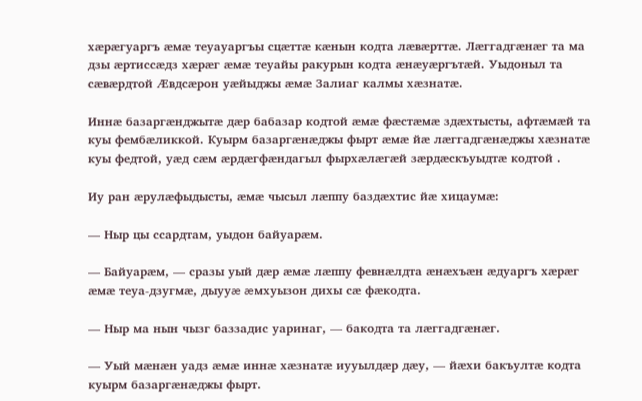хæрæгуаргъ æмæ теуауаргъы сцæттæ кæнын кодта лæвæрттæ. Лæггадгæнæг та ма дзы æртиссæдз хæрæг æмæ теуайы ракурын кодта æнæуæргътæй. Уыдоныл та сæвæрдтой Æвдсæрон уæйыджы æмæ Залиаг калмы хæзнатæ.

Иннæ базаргæнджытæ дæр бабазар кодтой æмæ фæстæмæ здæхтысты, афтæмæй та куы фембæликкой. Куырм базаргæнæджы фырт æмæ йæ лæггадгæнæджы хæзнатæ куы федтой, уæд сæм æрдæгфæндагыл фырхæлæгæй зæрдæскъуыдтæ кодтой .

Иу ран æрулæфыдысты, æмæ чысыл лæппу баздæхтис йæ хицаумæ:

— Ныр цы ссардтам, уыдон байуарæм.

— Байуарæм, — сразы уый дæр æмæ лæппу февнæлдта æнæхъæн æдуаргъ хæрæг æмæ теуа-дзугмæ, дыууæ æмхуызон дихы сæ фæкодта.

— Ныр ма нын чызг баззадис уаринаг, — бакодта та лæггадгæнæг.

— Уый мæнæн уадз æмæ иннæ хæзнатæ иууылдæр дæу, — йæхи бакъултæ кодта куырм базаргæнæджы фырт.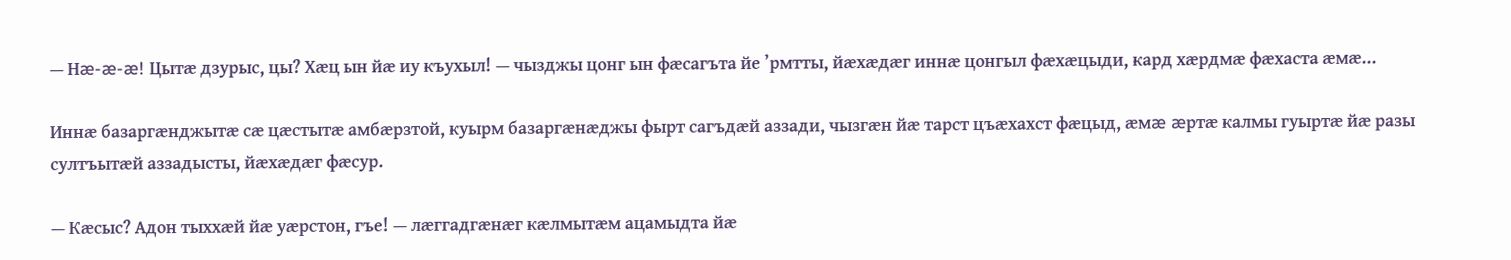— Нæ-æ-æ! Цытæ дзурыс, цы? Хæц ын йæ иу къухыл! — чызджы цонг ын фæсагъта йе ’рмтты, йæхæдæг иннæ цонгыл фæхæцыди, кард хæрдмæ фæхаста æмæ...

Иннæ базаргæнджытæ сæ цæстытæ амбæрзтой, куырм базаргæнæджы фырт сагъдæй аззади, чызгæн йæ тарст цъæхахст фæцыд, æмæ æртæ калмы гуыртæ йæ разы султъытæй аззадысты, йæхæдæг фæсур.

— Кæсыс? Адон тыххæй йæ уæрстон, гъе! — лæггадгæнæг кæлмытæм ацамыдта йæ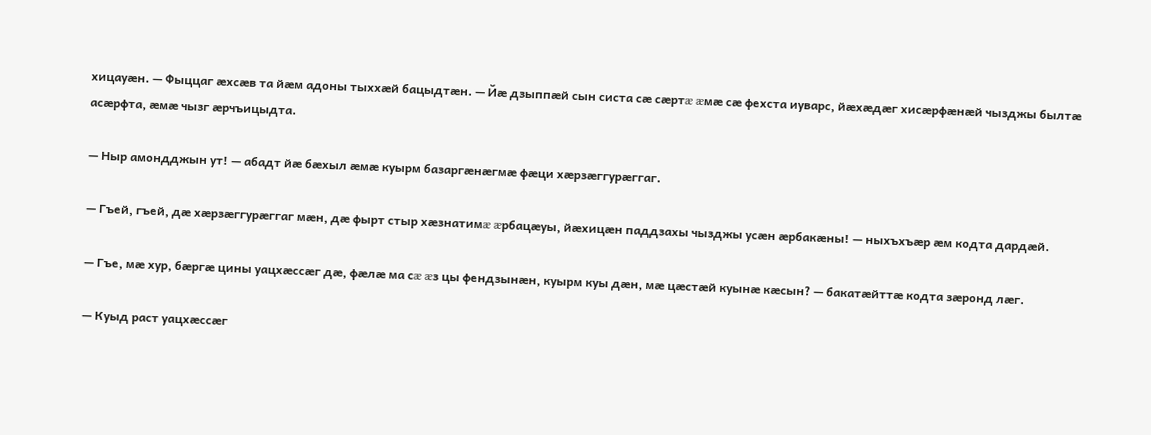хицауæн. — Фыццаг æхсæв та йæм адоны тыххæй бацыдтæн. — Йæ дзыппæй сын систа сæ сæртæ æмæ сæ фехста иуварс, йæхæдæг хисæрфæнæй чызджы былтæ асæрфта, æмæ чызг æрчъицыдта.

— Ныр амондджын ут! — абадт йæ бæхыл æмæ куырм базаргæнæгмæ фæци хæрзæггурæггаг.

— Гъей, гъей, дæ хæрзæггурæггаг мæн, дæ фырт стыр хæзнатимæ æрбацæуы, йæхицæн паддзахы чызджы усæн æрбакæны! — ныхъхъæр æм кодта дардæй.

— Гъе, мæ хур, бæргæ цины уацхæссæг дæ, фæлæ ма сæ æз цы фендзынæн, куырм куы дæн, мæ цæстæй куынæ кæсын? — бакатæйттæ кодта зæронд лæг.

— Куыд раст уацхæссæг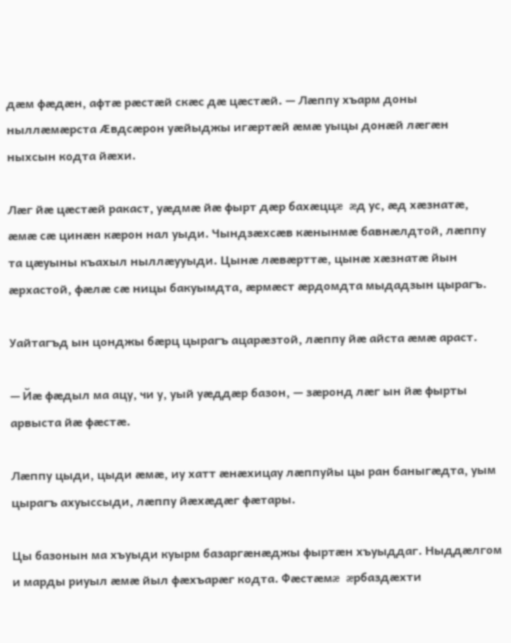дæм фæдæн, афтæ рæстæй скæс дæ цæстæй. — Лæппу хъарм доны ныллæмæрста Æвдсæрон уæйыджы игæртæй æмæ уыцы донæй лæгæн ныхсын кодта йæхи.

Лæг йæ цæстæй ракаст, уæдмæ йæ фырт дæр бахæццæ æд ус, æд хæзнатæ, æмæ сæ цинæн кæрон нал уыди. Чындзæхсæв кæнынмæ бавнæлдтой, лæппу та цæуыны къахыл ныллæууыди. Цынæ лæвæрттæ, цынæ хæзнатæ йын æрхастой, фæлæ сæ ницы бакуымдта, æрмæст æрдомдта мыдадзын цырагъ.

Уайтагъд ын цонджы бæрц цырагъ ацарæзтой, лæппу йæ айста æмæ араст.

— Йæ фæдыл ма ацу, чи у, уый уæддæр базон, — зæронд лæг ын йæ фырты арвыста йæ фæстæ.

Лæппу цыди, цыди æмæ, иу хатт æнæхицау лæппуйы цы ран баныгæдта, уым цырагъ ахуыссыди, лæппу йæхæдæг фæтары.

Цы базонын ма хъуыди куырм базаргæнæджы фыртæн хъуыддаг. Ныддæлгом и марды риуыл æмæ йыл фæхъарæг кодта. Фæстæмæ æрбаздæхти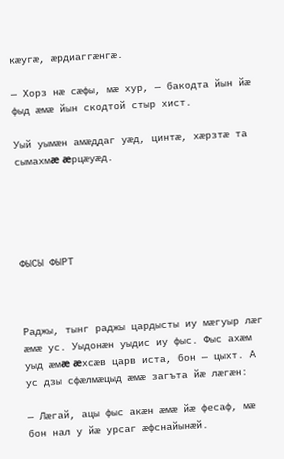кæугæ, æрдиаггæнгæ.

— Хорз нæ сæфы, мæ хур, — бакодта йын йæ фыд æмæ йын скодтой стыр хист.

Уый уымæн амæддаг уæд, цинтæ, хæрзтæ та сымахмæ æрцæуæд.





ФЫСЫ ФЫРТ



Раджы, тынг раджы цардысты иу мæгуыр лæг æмæ ус. Уыдонæн уыдис иу фыс. Фыс ахæм уыд æмæ æхсæв царв иста, бон — цыхт. А ус дзы сфæлмæцыд æмæ загъта йæ лæгæн:

— Лæгай, ацы фыс акæн æмæ йæ фесаф, мæ бон нал у йæ урсаг æфснайынæй.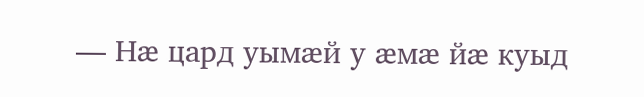— Нæ цард уымæй у æмæ йæ куыд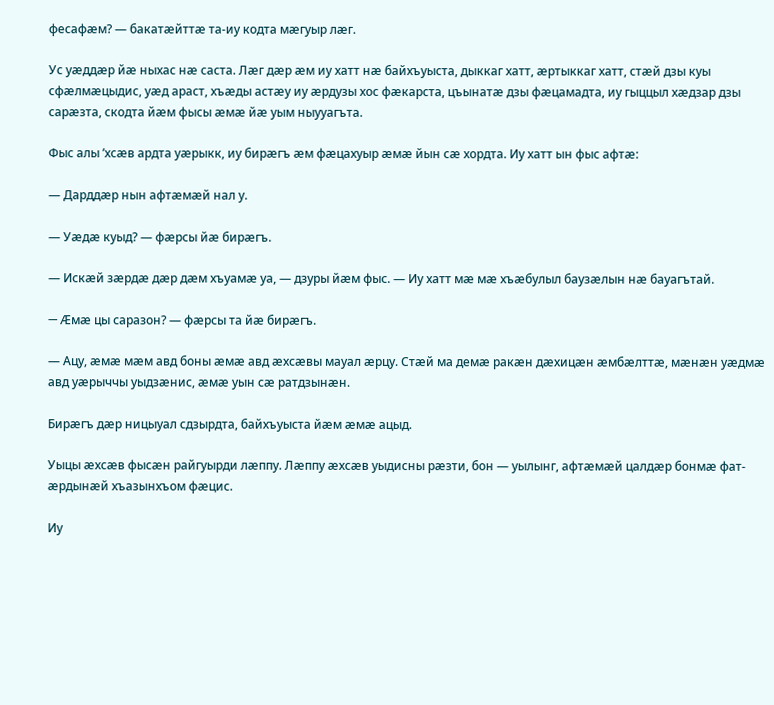фесафæм? — бакатæйттæ та-иу кодта мæгуыр лæг.

Ус уæддæр йæ ныхас нæ саста. Лæг дæр æм иу хатт нæ байхъуыста, дыккаг хатт, æртыккаг хатт, стæй дзы куы сфæлмæцыдис, уæд араст, хъæды астæу иу æрдузы хос фæкарста, цъынатæ дзы фæцамадта, иу гыццыл хæдзар дзы сарæзта, скодта йæм фысы æмæ йæ уым ныууагъта.

Фыс алы ’хсæв ардта уæрыкк, иу бирæгъ æм фæцахуыр æмæ йын сæ хордта. Иу хатт ын фыс афтæ:

— Дарддæр нын афтæмæй нал у.

— Уæдæ куыд? — фæрсы йæ бирæгъ.

— Искæй зæрдæ дæр дæм хъуамæ уа, — дзуры йæм фыс. — Иу хатт мæ мæ хъæбулыл баузæлын нæ бауагътай.

— Æмæ цы саразон? — фæрсы та йæ бирæгъ.

— Ацу, æмæ мæм авд боны æмæ авд æхсæвы мауал æрцу. Стæй ма демæ ракæн дæхицæн æмбæлттæ, мæнæн уæдмæ авд уæрыччы уыдзæнис, æмæ уын сæ ратдзынæн.

Бирæгъ дæр ницыуал сдзырдта, байхъуыста йæм æмæ ацыд.

Уыцы æхсæв фысæн райгуырди лæппу. Лæппу æхсæв уыдисны рæзти, бон — уылынг, афтæмæй цалдæр бонмæ фат-æрдынæй хъазынхъом фæцис.

Иу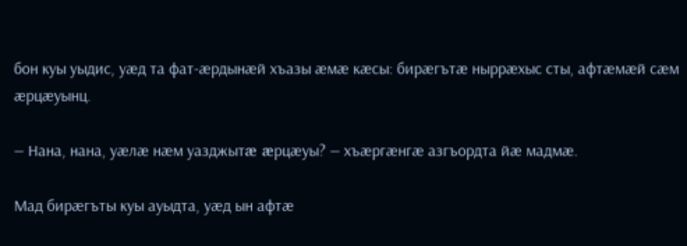бон куы уыдис, уæд та фат-æрдынæй хъазы æмæ кæсы: бирæгътæ ныррæхыс сты, афтæмæй сæм æрцæуынц.

— Нана, нана, уæлæ нæм уазджытæ æрцæуы? — хъæргæнгæ азгъордта йæ мадмæ.

Мад бирæгъты куы ауыдта, уæд ын афтæ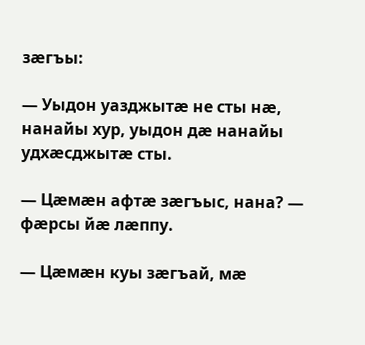зæгъы:

— Уыдон уазджытæ не сты нæ, нанайы хур, уыдон дæ нанайы удхæсджытæ сты.

— Цæмæн афтæ зæгъыс, нана? — фæрсы йæ лæппу.

— Цæмæн куы зæгъай, мæ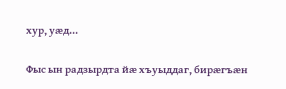хур, уæд...

Фыс ын радзырдта йæ хъуыддаг, бирæгъæн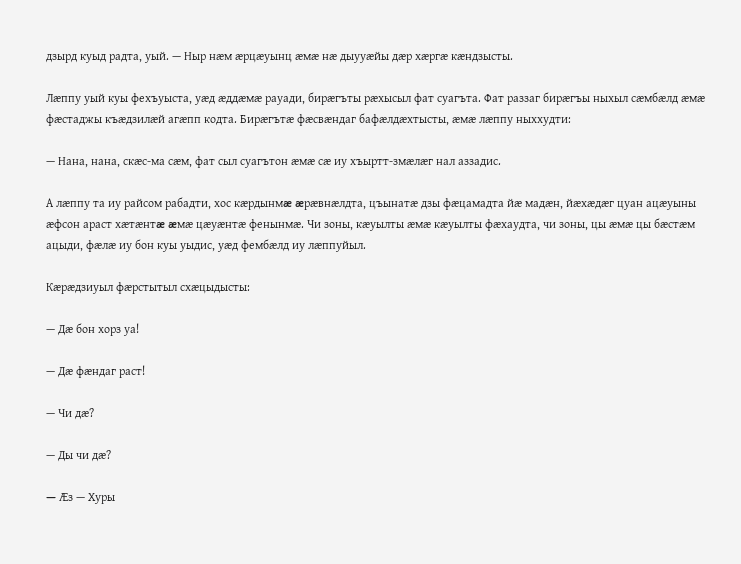дзырд куыд радта, уый. — Ныр нæм æрцæуынц æмæ нæ дыууæйы дæр хæргæ кæндзысты.

Лæппу уый куы фехъуыста, уæд æддæмæ рауади, бирæгъты рæхысыл фат суагъта. Фат раззаг бирæгъы ныхыл сæмбæлд æмæ фæстаджы къæдзилæй агæпп кодта. Бирæгътæ фæсвæндаг бафæлдæхтысты, æмæ лæппу ныххудти:

— Нана, нана, скæс-ма сæм, фат сыл суагътон æмæ сæ иу хъыртт-змæлæг нал аззадис.

А лæппу та иу райсом рабадти, хос кæрдынмæ æрæвнæлдта, цъынатæ дзы фæцамадта йæ мадæн, йæхæдæг цуан ацæуыны æфсон араст хæтæнтæ æмæ цæуæнтæ фенынмæ. Чи зоны, кæуылты æмæ кæуылты фæхаудта, чи зоны, цы æмæ цы бæстæм ацыди, фæлæ иу бон куы уыдис, уæд фембæлд иу лæппуйыл.

Кæрæдзиуыл фæрстытыл схæцыдысты:

— Дæ бон хорз уа!

— Дæ фæндаг раст!

— Чи дæ?

— Ды чи дæ?

— Æз — Хуры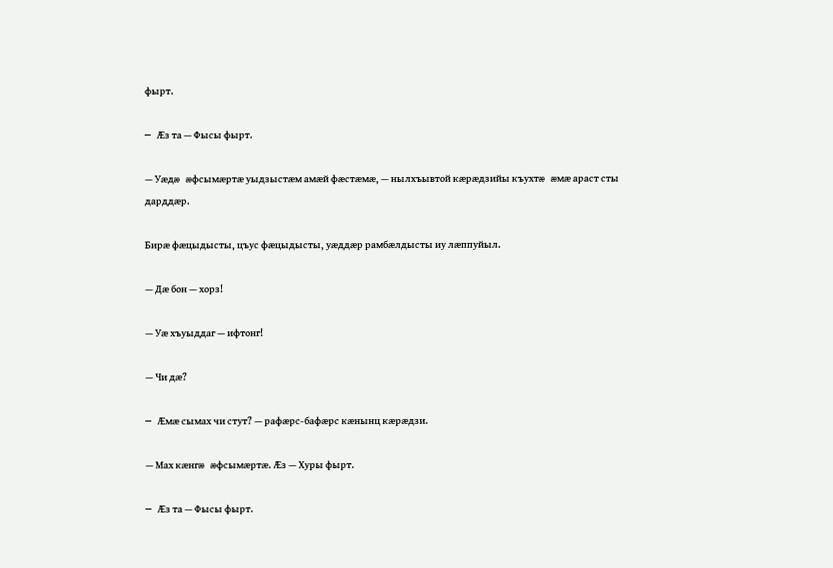фырт.

— Æз та — Фысы фырт.

— Уæдæ æфсымæртæ уыдзыстæм амæй фæстæмæ, — нылхъывтой кæрæдзийы къухтæ æмæ араст сты дарддæр.

Бирæ фæцыдысты, цъус фæцыдысты, уæддæр рамбæлдысты иу лæппуйыл.

— Дæ бон — хорз!

— Уæ хъуыддаг — ифтонг!

— Чи дæ?

— Æмæ сымах чи стут? — рафæрс-бафæрс кæнынц кæрæдзи.

— Мах кæнгæ æфсымæртæ. Æз — Хуры фырт.

— Æз та — Фысы фырт.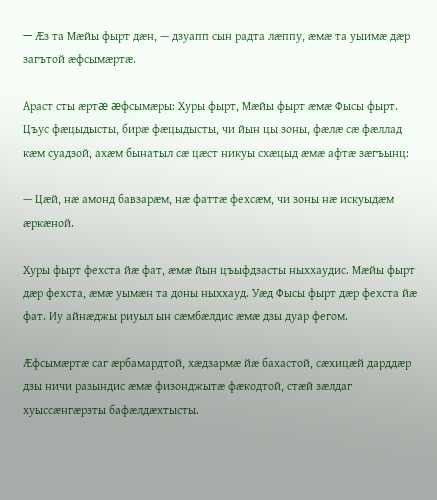— Æз та Мæйы фырт дæн, — дзуапп сын радта лæппу, æмæ та уыимæ дæр загътой æфсымæртæ.

Араст сты æртæ æфсымæры: Хуры фырт, Мæйы фырт æмæ Фысы фырт. Цъус фæцыдысты, бирæ фæцыдысты, чи йын цы зоны, фæлæ сæ фæллад кæм суадзой, ахæм бынатыл сæ цæст никуы схæцыд æмæ афтæ зæгъынц:

— Цæй, нæ амонд бавзарæм, нæ фаттæ фехсæм, чи зоны нæ искуыдæм æркæной.

Хуры фырт фехста йæ фат, æмæ йын цъыфдзасты ныххаудис. Мæйы фырт дæр фехста, æмæ уымæн та доны ныххауд. Уæд Фысы фырт дæр фехста йæ фат. Иу айнæджы риуыл ын сæмбæлдис æмæ дзы дуар фегом.

Æфсымæртæ саг æрбамардтой, хæдзармæ йæ бахастой, сæхицæй дарддæр дзы ничи разындис æмæ физонджытæ фæкодтой, стæй зæлдаг хуыссæнгæрзты бафæлдæхтысты.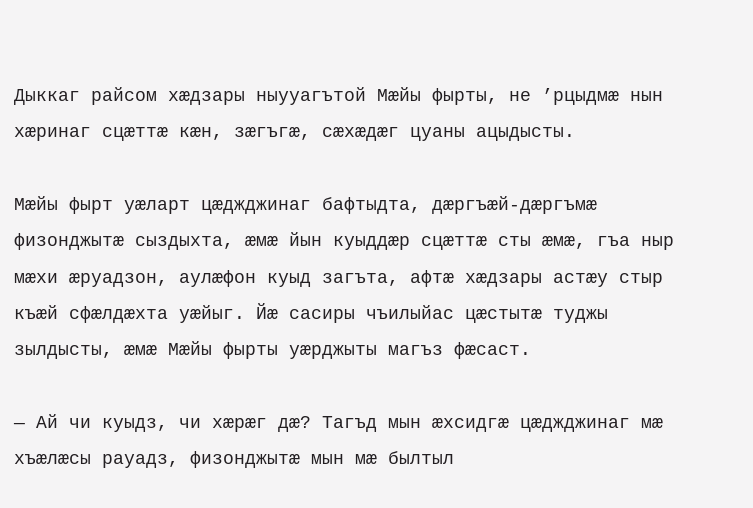Дыккаг райсом хæдзары ныууагътой Мæйы фырты, не ’рцыдмæ нын хæринаг сцæттæ кæн, зæгъгæ, сæхæдæг цуаны ацыдысты.

Мæйы фырт уæларт цæджджинаг бафтыдта, дæргъæй-дæргъмæ физонджытæ сыздыхта, æмæ йын куыддæр сцæттæ сты æмæ, гъа ныр мæхи æруадзон, аулæфон куыд загъта, афтæ хæдзары астæу стыр къæй сфæлдæхта уæйыг. Йæ сасиры чъилыйас цæстытæ туджы зылдысты, æмæ Мæйы фырты уæрджыты магъз фæсаст.

— Ай чи куыдз, чи хæрæг дæ? Тагъд мын æхсидгæ цæджджинаг мæ хъæлæсы рауадз, физонджытæ мын мæ былтыл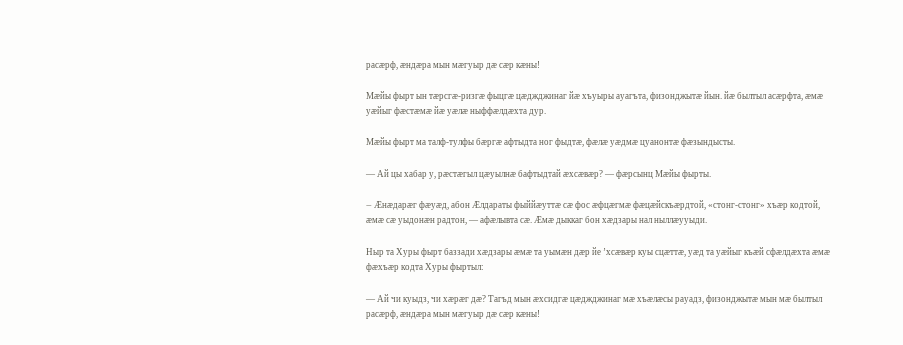расæрф, æндæра мын мæгуыр дæ сæр кæны!

Мæйы фырт ын тæрсгæ-ризгæ фыцгæ цæджджинаг йæ хъуыры ауагъта, физонджытæ йын. йæ былтыл асæрфта, æмæ уæйыг фæстæмæ йæ уæлæ ныффæлдæхта дур.

Мæйы фырт ма талф-тулфы бæргæ афтыдта ног фыдтæ, фæлæ уæдмæ цуанонтæ фæзындысты.

— Ай цы хабар у, рæстæгыл цæуылнæ бафтыдтай æхсæвæр? — фæрсынц Мæйы фырты.

— Æнæдарæг фæуæд, абон Æлдараты фыййæуттæ сæ фос æфцæгмæ фæцæйскъæрдтой, «стонг-стонг» хъæр кодтой, æмæ сæ уыдонæн радтон, — афæлывта сæ. Æмæ дыккаг бон хæдзары нал ныллæууыди.

Ныр та Хуры фырт баззади хæдзары æмæ та уымæн дæр йе ’хсæвæр куы сцæттæ, уæд та уæйыг къæй сфæлдæхта æмæ фæхъæр кодта Хуры фыртыл:

— Ай чи куыдз, чи хæрæг дæ? Тагъд мын æхсидгæ цæджджинаг мæ хъæлæсы рауадз, физонджытæ мын мæ былтыл расæрф, æндæра мын мæгуыр дæ сæр кæны!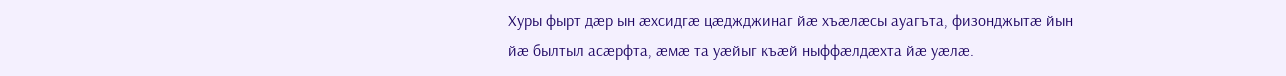Хуры фырт дæр ын æхсидгæ цæджджинаг йæ хъæлæсы ауагъта, физонджытæ йын йæ былтыл асæрфта, æмæ та уæйыг къæй ныффæлдæхта йæ уæлæ.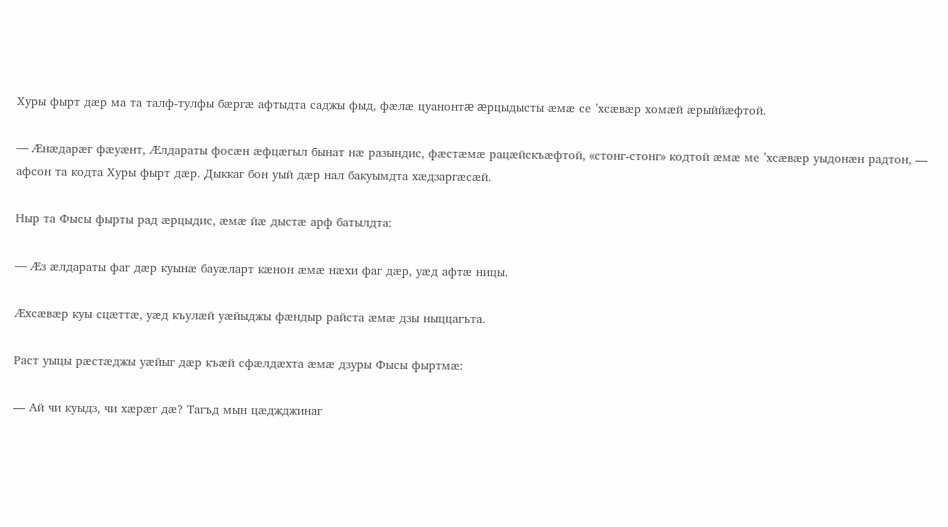Хуры фырт дæр ма та талф-тулфы бæргæ афтыдта саджы фыд, фæлæ цуанонтæ æрцыдысты æмæ се ’хсæвæр хомæй æрыййæфтой.

— Æнæдарæг фæуæнт, Æлдараты фосæн æфцæгыл бынат нæ разындис, фæстæмæ рацæйскъæфтой, «стонг-стонг» кодтой æмæ ме ’хсæвæр уыдонæн радтон, — афсон та кодта Хуры фырт дæр. Дыккаг бон уый дæр нал бакуымдта хæдзаргæсæй.

Ныр та Фысы фырты рад æрцыдис, æмæ йæ дыстæ арф батылдта:

— Æз æлдараты фаг дæр куынæ бауæларт кæнон æмæ нæхи фаг дæр, уæд афтæ ницы.

Æхсæвæр куы сцæттæ, уæд къулæй уæйыджы фæндыр райста æмæ дзы ныццагъта.

Раст уыцы рæстæджы уæйыг дæр къæй сфæлдæхта æмæ дзуры Фысы фыртмæ:

— Ай чи куыдз, чи хæрæг дæ? Тагъд мын цæджджинаг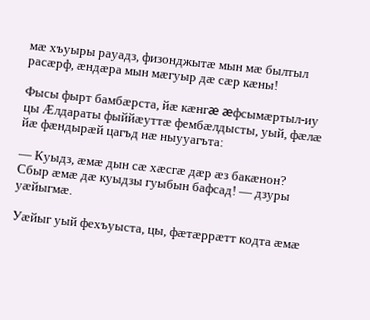мæ хъуыры рауадз, физонджытæ мын мæ былтыл расæрф, æндæра мын мæгуыр дæ сæр кæны!

Фысы фырт бамбæрста, йæ кæнгæ æфсымæртыл-иу цы Æлдараты фыййæуттæ фембæлдысты, уый, фæлæ йæ фæндырæй цагъд нæ ныууагъта:

— Куыдз, æмæ дын сæ хæсгæ дæр æз бакæнон? Сбыр æмæ дæ куыдзы гуыбын бафсад! — дзуры уæйыгмæ.

Уæйыг уый фехъуыста, цы, фæтæррæтт кодта æмæ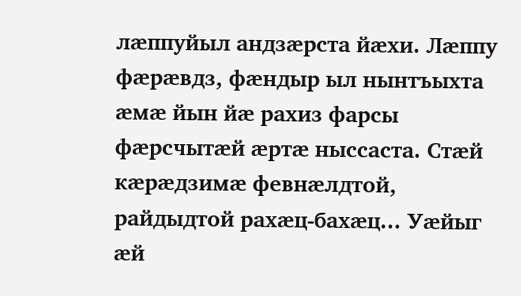лæппуйыл андзæрста йæхи. Лæппу фæрæвдз, фæндыр ыл нынтъыхта æмæ йын йæ рахиз фарсы фæрсчытæй æртæ ныссаста. Стæй кæрæдзимæ февнæлдтой, райдыдтой рахæц-бахæц... Уæйыг æй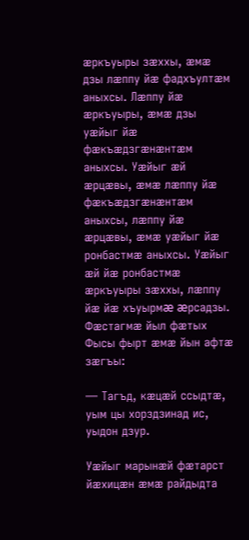æркъуыры зæххы, æмæ дзы лæппу йæ фадхъултæм аныхсы. Лæппу йæ æркъуыры, æмæ дзы уæйыг йæ фæкъæдзгæнæнтæм аныхсы. Уæйыг æй æрцæвы, æмæ лæппу йæ фæкъæдзгæнæнтæм аныхсы, лæппу йæ æрцæвы, æмæ уæйыг йæ ронбастмæ аныхсы. Уæйыг æй йæ ронбастмæ æркъуыры зæххы, лæппу йæ йæ хъуырмæ æрсадзы. Фæстагмæ йыл фæтых Фысы фырт æмæ йын афтæ зæгъы:

— Тагъд, кæцæй ссыдтæ, уым цы хорздзинад ис, уыдон дзур.

Уæйыг марынæй фæтарст йæхицæн æмæ райдыдта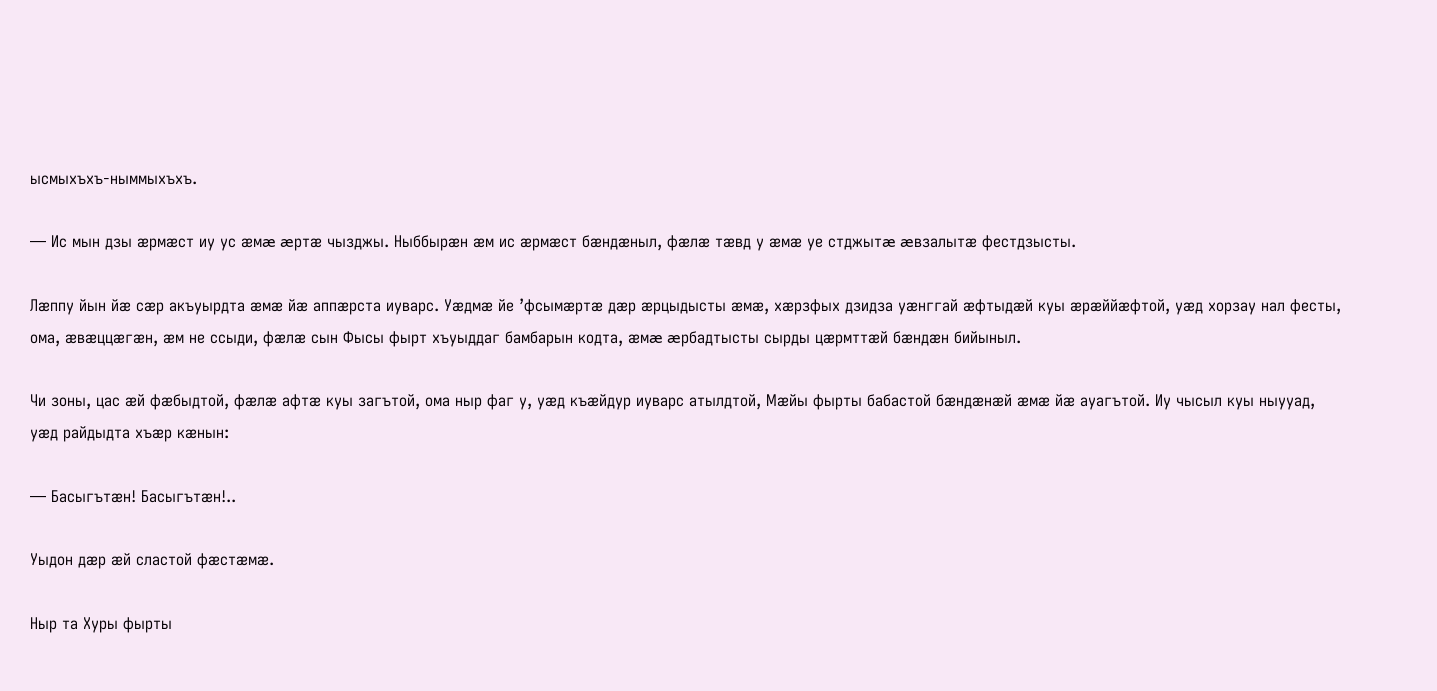ысмыхъхъ-ныммыхъхъ.

— Ис мын дзы æрмæст иу ус æмæ æртæ чызджы. Ныббырæн æм ис æрмæст бæндæныл, фæлæ тæвд у æмæ уе стджытæ æвзалытæ фестдзысты.

Лæппу йын йæ сæр акъуырдта æмæ йæ аппæрста иуварс. Уæдмæ йе ’фсымæртæ дæр æрцыдысты æмæ, хæрзфых дзидза уæнггай æфтыдæй куы æрæййæфтой, уæд хорзау нал фесты, ома, æвæццæгæн, æм не ссыди, фæлæ сын Фысы фырт хъуыддаг бамбарын кодта, æмæ æрбадтысты сырды цæрмттæй бæндæн бийыныл.

Чи зоны, цас æй фæбыдтой, фæлæ афтæ куы загътой, ома ныр фаг у, уæд къæйдур иуварс атылдтой, Мæйы фырты бабастой бæндæнæй æмæ йæ ауагътой. Иу чысыл куы ныууад, уæд райдыдта хъæр кæнын:

— Басыгътæн! Басыгътæн!..

Уыдон дæр æй сластой фæстæмæ.

Ныр та Хуры фырты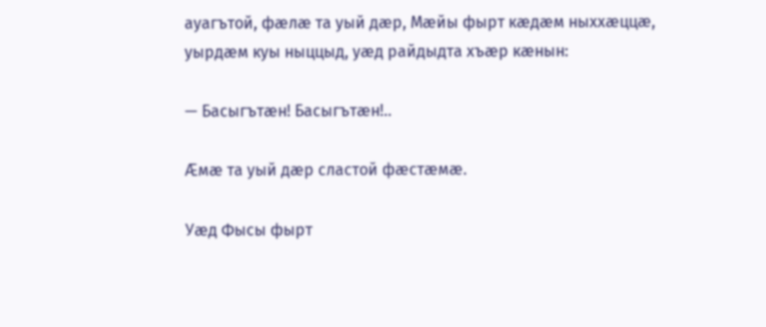ауагътой, фæлæ та уый дæр, Мæйы фырт кæдæм ныххæццæ, уырдæм куы ныццыд, уæд райдыдта хъæр кæнын:

— Басыгътæн! Басыгътæн!..

Æмæ та уый дæр сластой фæстæмæ.

Уæд Фысы фырт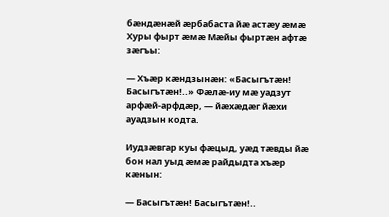бæндæнæй æрбабаста йæ астæу æмæ Хуры фырт æмæ Мæйы фыртæн афтæ зæгъы:

— Хъæр кæндзынæн: «Басыгътæн! Басыгътæн!..» Фæлæ-иу мæ уадзут арфæй-арфдæр, — йæхæдæг йæхи ауадзын кодта.

Иудзæвгар куы фæцыд, уæд тæвды йæ бон нал уыд æмæ райдыдта хъæр кæнын:

— Басыгътæн! Басыгътæн!..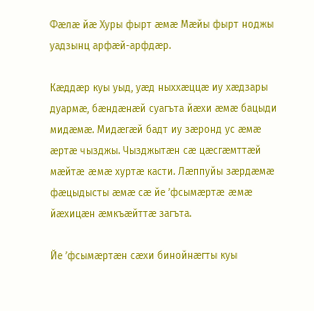Фæлæ йæ Хуры фырт æмæ Мæйы фырт ноджы уадзынц арфæй-арфдæр.

Кæддæр куы уыд, уæд ныххæццæ иу хæдзары дуармæ, бæндæнæй суагъта йæхи æмæ бацыди мидæмæ. Мидæгæй бадт иу зæронд ус æмæ æртæ чызджы. Чызджытæн сæ цæсгæмттæй мæйтæ æмæ хуртæ касти. Лæппуйы зæрдæмæ фæцыдысты æмæ сæ йе ’фсымæртæ æмæ йæхицæн æмкъæйттæ загъта.

Йе ’фсымæртæн сæхи бинойнæгты куы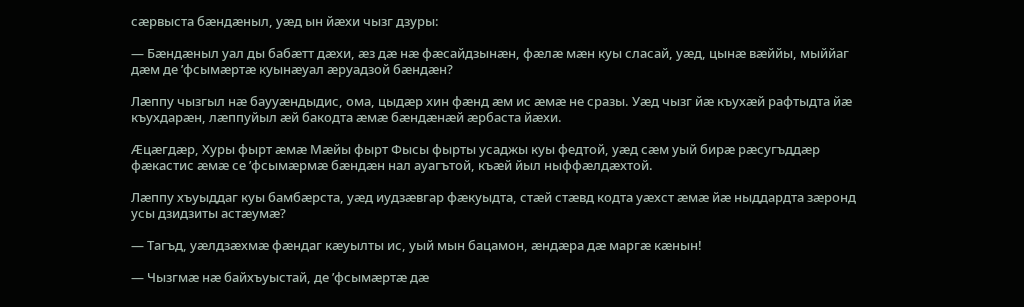сæрвыста бæндæныл, уæд ын йæхи чызг дзуры:

— Бæндæныл уал ды бабæтт дæхи, æз дæ нæ фæсайдзынæн, фæлæ мæн куы сласай, уæд, цынæ вæййы, мыййаг дæм де ’фсымæртæ куынæуал æруадзой бæндæн?

Лæппу чызгыл нæ баууæндыдис, ома, цыдæр хин фæнд æм ис æмæ не сразы. Уæд чызг йæ къухæй рафтыдта йæ къухдарæн, лæппуйыл æй бакодта æмæ бæндæнæй æрбаста йæхи.

Æцæгдæр, Хуры фырт æмæ Мæйы фырт Фысы фырты усаджы куы федтой, уæд сæм уый бирæ рæсугъддæр фæкастис æмæ се ’фсымæрмæ бæндæн нал ауагътой, къæй йыл ныффæлдæхтой.

Лæппу хъуыддаг куы бамбæрста, уæд иудзæвгар фæкуыдта, стæй стæвд кодта уæхст æмæ йæ ныддардта зæронд усы дзидзиты астæумæ?

— Тагъд, уæлдзæхмæ фæндаг кæуылты ис, уый мын бацамон, æндæра дæ маргæ кæнын!

— Чызгмæ нæ байхъуыстай, де ’фсымæртæ дæ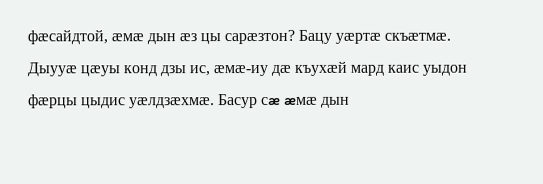фæсайдтой, æмæ дын æз цы сарæзтон? Бацу уæртæ скъæтмæ. Дыууæ цæуы конд дзы ис, æмæ-иу дæ къухæй мард каис уыдон фæрцы цыдис уæлдзæхмæ. Басур сæ æмæ дын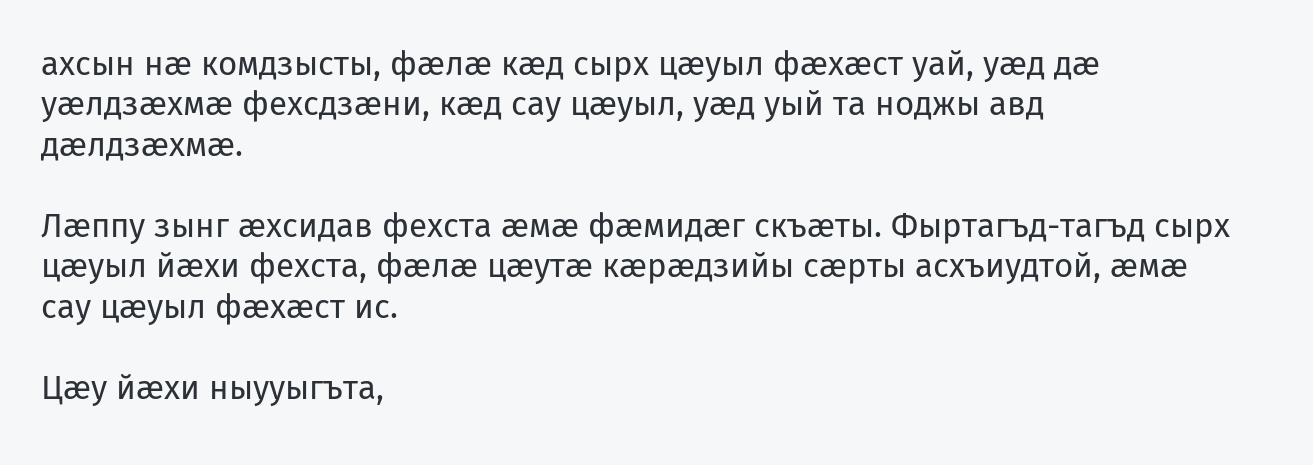ахсын нæ комдзысты, фæлæ кæд сырх цæуыл фæхæст уай, уæд дæ уæлдзæхмæ фехсдзæни, кæд сау цæуыл, уæд уый та ноджы авд дæлдзæхмæ.

Лæппу зынг æхсидав фехста æмæ фæмидæг скъæты. Фыртагъд-тагъд сырх цæуыл йæхи фехста, фæлæ цæутæ кæрæдзийы сæрты асхъиудтой, æмæ сау цæуыл фæхæст ис.

Цæу йæхи ныууыгъта,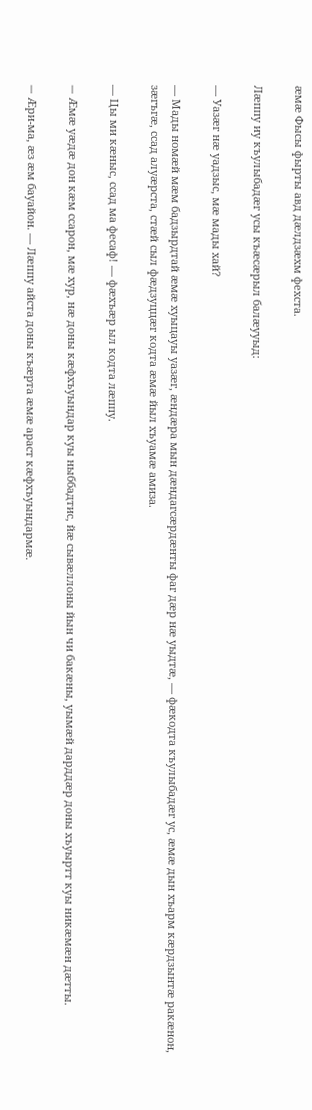æмæ Фысы фырты авд дæлдзæхм фехста.

Лæппу иу къулыбадæг усы къæсæрыл балæууыд:

— Уазæг нæ уадзыс, мæ мады хай?

— Мады номæй мæм бадзырдтай æмæ хуыцауы уазæг, æндæра мын дæндагсæрдæнты фаг дæр нæ уыдтæ, — фæкодта къулыбадæг ус, æмæ дын хъарм кæрдзынтæ ракæнон, зæгъгæ, ссад алуæрста, стæй сыл фæдзуццæг кодта æмæ йыл хъуамæ амиза.

— Цы ми кæныс, ссад ма фесаф! — фæхъæр ыл кодта лæппу.

— Æмæ уæдæ дон кæм ссарон, мæ хур, нæ доны кæфхъуындар куы ныббадтис, йæ сывæллоны йын чи бакæны, уымæй дарддæр доны хъуыртт куы никæмæн дæтты.

— Æри-ма, æз æм бауайон. — Лæппу айста доны къæрта æмæ араст кæфхъуындармæ.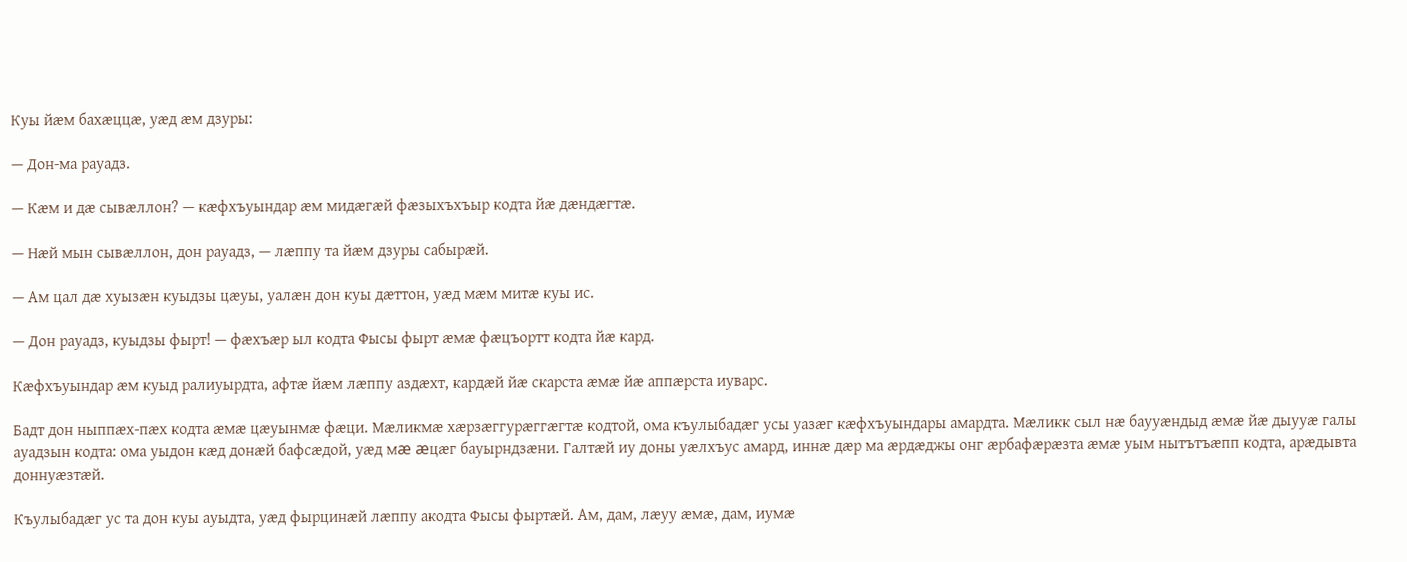Куы йæм бахæццæ, уæд æм дзуры:

— Дон-ма рауадз.

— Кæм и дæ сывæллон? — кæфхъуындар æм мидæгæй фæзыхъхъыр кодта йæ дæндæгтæ.

— Нæй мын сывæллон, дон рауадз, — лæппу та йæм дзуры сабырæй.

— Ам цал дæ хуызæн куыдзы цæуы, уалæн дон куы дæттон, уæд мæм митæ куы ис.

— Дон рауадз, куыдзы фырт! — фæхъæр ыл кодта Фысы фырт æмæ фæцъортт кодта йæ кард.

Кæфхъуындар æм куыд ралиуырдта, афтæ йæм лæппу аздæхт, кардæй йæ скарста æмæ йæ аппæрста иуварс.

Бадт дон ныппæх-пæх кодта æмæ цæуынмæ фæци. Мæликмæ хæрзæггурæггæгтæ кодтой, ома къулыбадæг усы уазæг кæфхъуындары амардта. Мæликк сыл нæ баууæндыд æмæ йæ дыууæ галы ауадзын кодта: ома уыдон кæд донæй бафсæдой, уæд мæ æцæг бауырндзæни. Галтæй иу доны уæлхъус амард, иннæ дæр ма æрдæджы онг æрбафæрæзта æмæ уым нытътъæпп кодта, арæдывта доннуæзтæй.

Къулыбадæг ус та дон куы ауыдта, уæд фырцинæй лæппу акодта Фысы фыртæй. Ам, дам, лæуу æмæ, дам, иумæ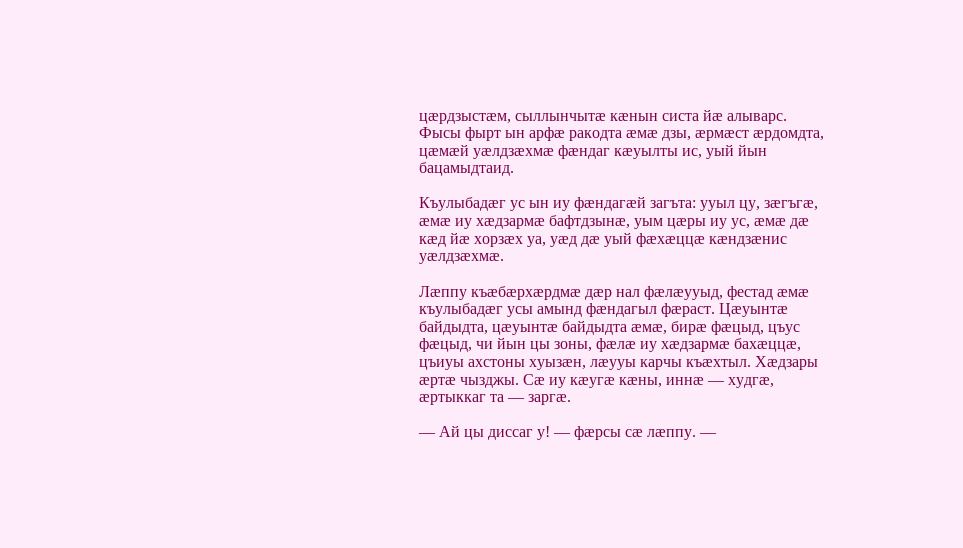цæрдзыстæм, сыллынчытæ кæнын систа йæ алыварс. Фысы фырт ын арфæ ракодта æмæ дзы, æрмæст æрдомдта, цæмæй уæлдзæхмæ фæндаг кæуылты ис, уый йын бацамыдтаид.

Къулыбадæг ус ын иу фæндагæй загъта: ууыл цу, зæгъгæ, æмæ иу хæдзармæ бафтдзынæ, уым цæры иу ус, æмæ дæ кæд йæ хорзæх уа, уæд дæ уый фæхæццæ кæндзæнис уæлдзæхмæ.

Лæппу къæбæрхæрдмæ дæр нал фæлæууыд, фестад æмæ къулыбадæг усы амынд фæндагыл фæраст. Цæуынтæ байдыдта, цæуынтæ байдыдта æмæ, бирæ фæцыд, цъус фæцыд, чи йын цы зоны, фæлæ иу хæдзармæ бахæццæ, цъиуы ахстоны хуызæн, лæууы карчы къæхтыл. Хæдзары æртæ чызджы. Сæ иу кæугæ кæны, иннæ — худгæ, æртыккаг та — заргæ.

— Ай цы диссаг у! — фæрсы сæ лæппу. —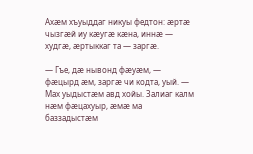Ахæм хъуыддаг никуы федтон: æртæ чызгæй иу кæугæ кæна, иннæ — худгæ, æртыккаг та — заргæ.

— Гъе, дæ нывонд фæуæм, — фæцырд æм, заргæ чи кодта, уый. — Мах уыдыстæм авд хойы. Залиаг калм нæм фæцахуыр, æмæ ма баззадыстæм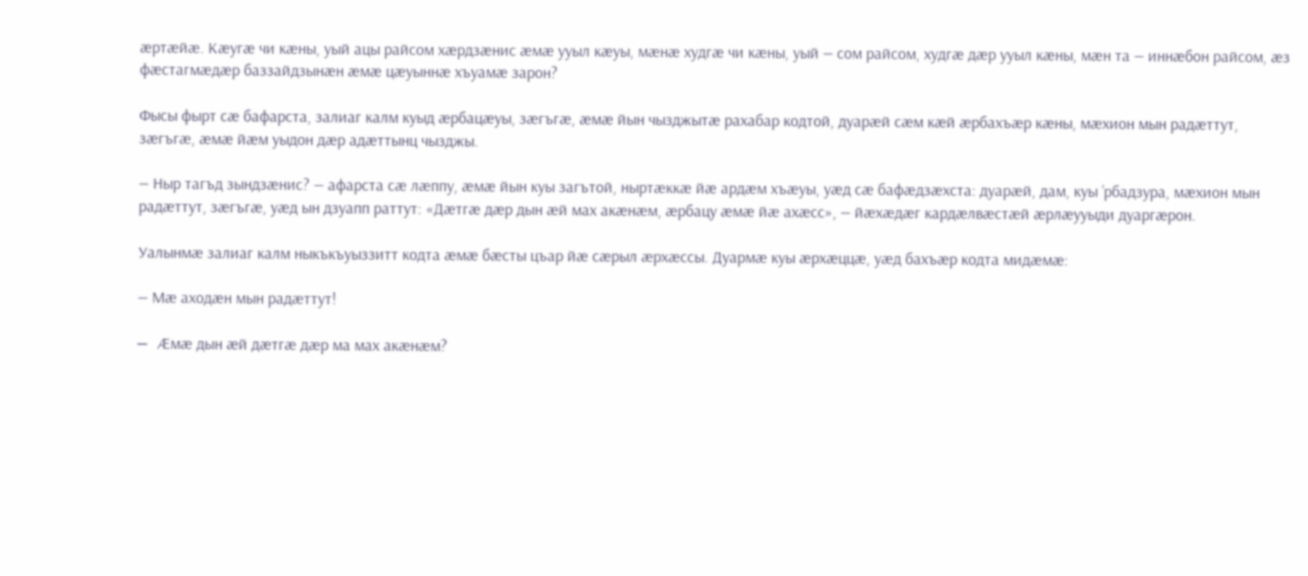æртæйæ. Кæугæ чи кæны, уый ацы райсом хæрдзæнис æмæ ууыл кæуы, мæнæ худгæ чи кæны, уый — сом райсом, худгæ дæр ууыл кæны, мæн та — иннæбон райсом, æз фæстагмæдæр баззайдзынæн æмæ цæуыннæ хъуамæ зарон?

Фысы фырт сæ бафарста, залиаг калм куыд æрбацæуы, зæгъгæ, æмæ йын чызджытæ рахабар кодтой, дуарæй сæм кæй æрбахъæр кæны, мæхион мын радæттут, зæгъгæ, æмæ йæм уыдон дæр адæттынц чызджы.

— Ныр тагъд зындзæнис? — афарста сæ лæппу, æмæ йын куы загътой, ныртæккæ йæ ардæм хъæуы, уæд сæ бафæдзæхста: дуарæй, дам, куы ’рбадзура, мæхион мын радæттут, зæгъгæ, уæд ын дзуапп раттут: «Дæтгæ дæр дын æй мах акæнæм, æрбацу æмæ йæ ахæсс», — йæхæдæг кардæлвæстæй æрлæууыди дуаргæрон.

Уалынмæ залиаг калм ныкъкъуыззитт кодта æмæ бæсты цъар йæ сæрыл æрхæссы. Дуармæ куы æрхæццæ, уæд бахъæр кодта мидæмæ:

— Мæ аходæн мын радæттут!

— Æмæ дын æй дæтгæ дæр ма мах акæнæм?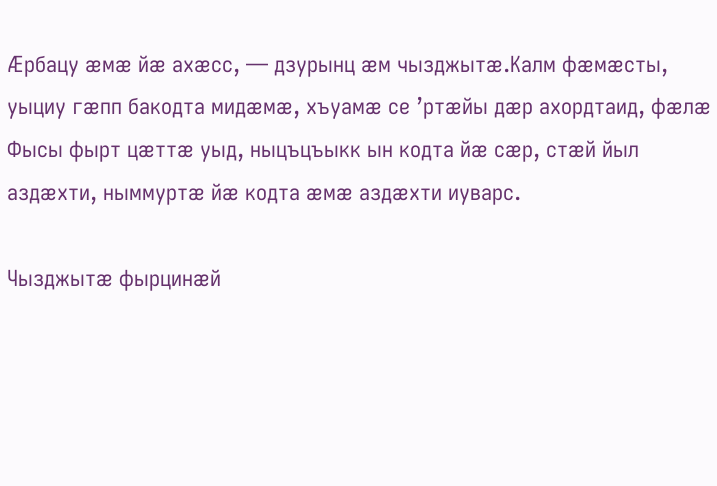Æрбацу æмæ йæ ахæсс, — дзурынц æм чызджытæ.Калм фæмæсты, уыциу гæпп бакодта мидæмæ, хъуамæ се ’ртæйы дæр ахордтаид, фæлæ Фысы фырт цæттæ уыд, ныцъцъыкк ын кодта йæ сæр, стæй йыл аздæхти, ныммуртæ йæ кодта æмæ аздæхти иуварс.

Чызджытæ фырцинæй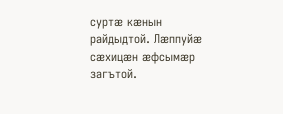суртæ кæнын райдыдтой. Лæппуйæ сæхицæн æфсымæр загътой.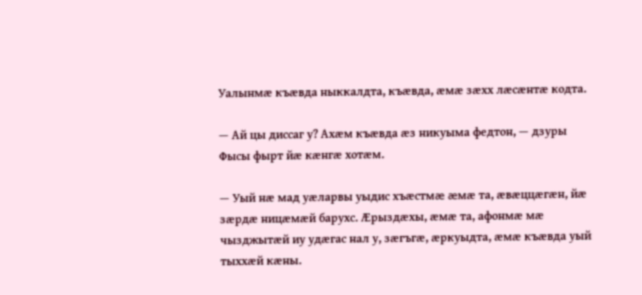Уалынмæ къæвда ныккалдта, къæвда, æмæ зæхх лæсæнтæ кодта.

— Ай цы диссаг у? Ахæм къæвда æз никуыма федтон, — дзуры Фысы фырт йæ кæнгæ хотæм.

— Уый нæ мад уæларвы уыдис хъæстмæ æмæ та, æвæццæгæн, йæ зæрдæ ницæмæй барухс. Æрыздæхы, æмæ та, афонмæ мæ чызджытæй иу удæгас нал у, зæгъгæ, æркуыдта, æмæ къæвда уый тыххæй кæны.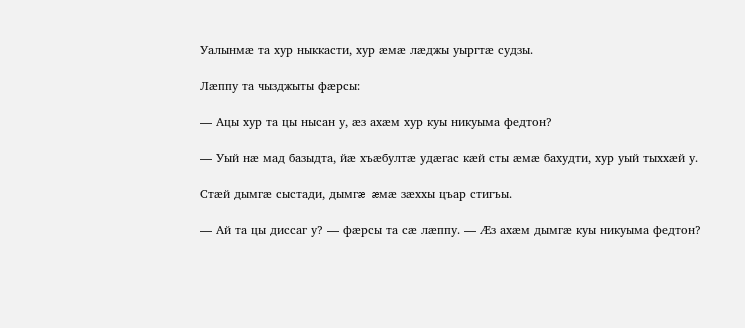Уалынмæ та хур ныккасти, хур æмæ лæджы уыргтæ судзы.

Лæппу та чызджыты фæрсы:

— Ацы хур та цы нысан у, æз ахæм хур куы никуыма федтон?

— Уый нæ мад базыдта, йæ хъæбултæ удæгас кæй сты æмæ бахудти, хур уый тыххæй у.

Стæй дымгæ сыстади, дымгæ æмæ зæххы цъар стигъы.

— Ай та цы диссаг у? — фæрсы та сæ лæппу. — Æз ахæм дымгæ куы никуыма федтон?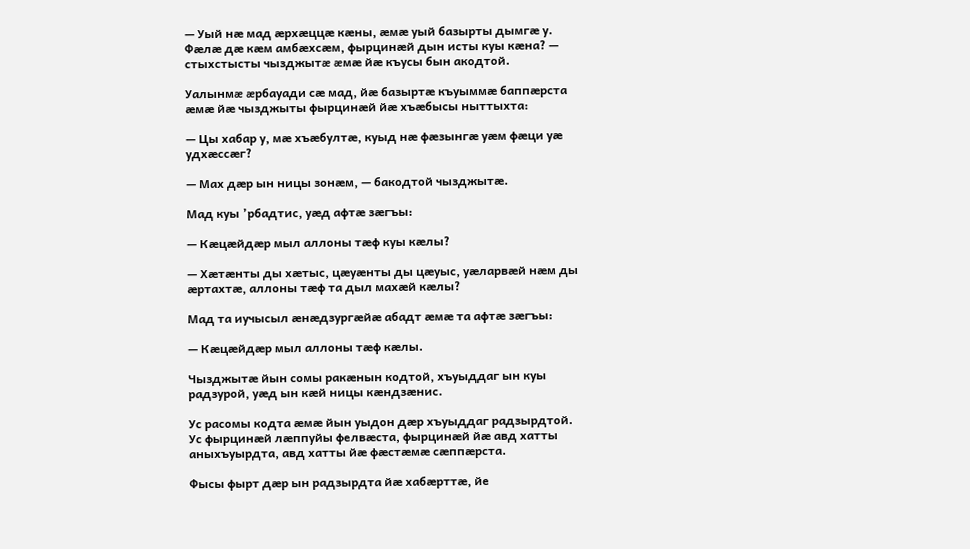— Уый нæ мад æрхæццæ кæны, æмæ уый базырты дымгæ у. Фæлæ дæ кæм амбæхсæм, фырцинæй дын исты куы кæна? — стыхстысты чызджытæ æмæ йæ къусы бын акодтой.

Уалынмæ æрбауади сæ мад, йæ базыртæ къуыммæ баппæрста æмæ йæ чызджыты фырцинæй йæ хъæбысы ныттыхта:

— Цы хабар у, мæ хъæбултæ, куыд нæ фæзынгæ уæм фæци уæ удхæссæг?

— Мах дæр ын ницы зонæм, — бакодтой чызджытæ.

Мад куы ’рбадтис, уæд афтæ зæгъы:

— Кæцæйдæр мыл аллоны тæф куы кæлы?

— Хæтæнты ды хæтыс, цæуæнты ды цæуыс, уæларвæй нæм ды æртахтæ, аллоны тæф та дыл махæй кæлы?

Мад та иучысыл æнæдзургæйæ абадт æмæ та афтæ зæгъы:

— Кæцæйдæр мыл аллоны тæф кæлы.

Чызджытæ йын сомы ракæнын кодтой, хъуыддаг ын куы радзурой, уæд ын кæй ницы кæндзæнис.

Ус расомы кодта æмæ йын уыдон дæр хъуыддаг радзырдтой. Ус фырцинæй лæппуйы фелвæста, фырцинæй йæ авд хатты аныхъуырдта, авд хатты йæ фæстæмæ сæппæрста.

Фысы фырт дæр ын радзырдта йæ хабæрттæ, йе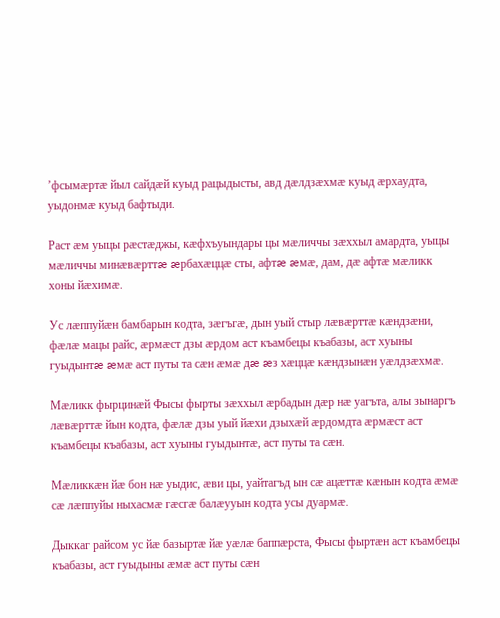’фсымæртæ йыл сайдæй куыд рацыдысты, авд дæлдзæхмæ куыд æрхаудта, уыдонмæ куыд бафтыди.

Раст æм уыцы рæстæджы, кæфхъуындары цы мæличчы зæххыл амардта, уыцы мæличчы минæвæрттæ æрбахæццæ сты, афтæ æмæ, дам, дæ афтæ мæликк хоны йæхимæ.

Ус лæппуйæн бамбарын кодта, зæгъгæ, дын уый стыр лæвæрттæ кæндзæни, фæлæ мацы райс, æрмæст дзы æрдом аст къамбецы къабазы, аст хуыны гуыдынтæ æмæ аст путы та сæн æмæ дæ æз хæццæ кæндзынæн уæлдзæхмæ.

Мæликк фырцинæй Фысы фырты зæххыл æрбадын дæр нæ уагъта, алы зынаргъ лæвæрттæ йын кодта, фæлæ дзы уый йæхи дзыхæй æрдомдта æрмæст аст къамбецы къабазы, аст хуыны гуыдынтæ, аст путы та сæн.

Мæликкæн йæ бон нæ уыдис, æви цы, уайтагъд ын сæ ацæттæ кæнын кодта æмæ сæ лæппуйы ныхасмæ гæсгæ балæууын кодта усы дуармæ.

Дыккаг райсом ус йæ базыртæ йæ уæлæ баппæрста, Фысы фыртæн аст къамбецы къабазы, аст гуыдыны æмæ аст путы сæн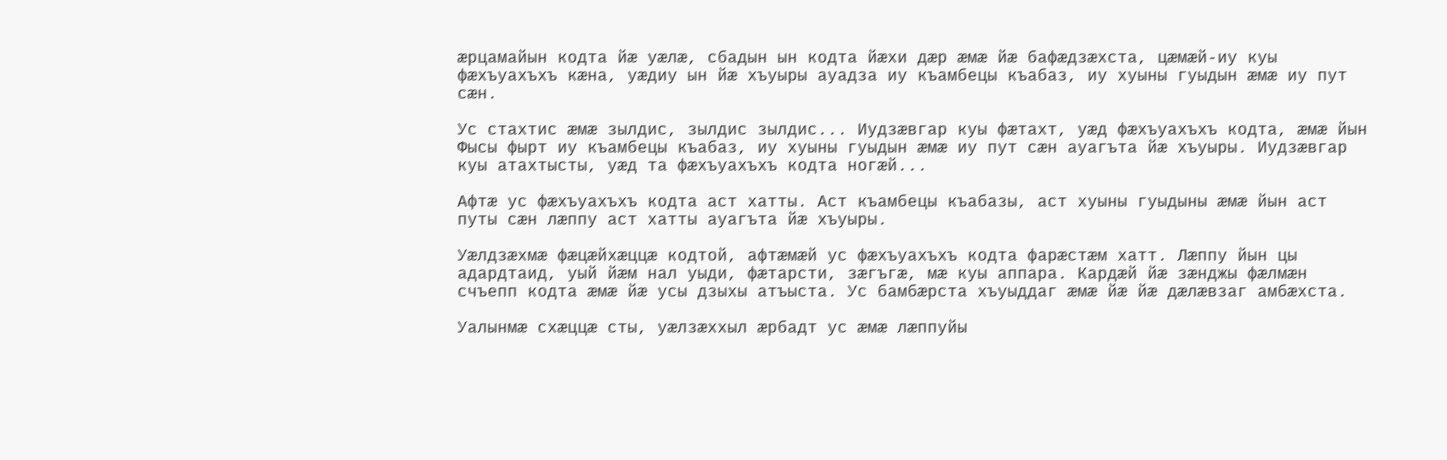æрцамайын кодта йæ уæлæ, сбадын ын кодта йæхи дæр æмæ йæ бафæдзæхста, цæмæй-иу куы фæхъуахъхъ кæна, уæдиу ын йæ хъуыры ауадза иу къамбецы къабаз, иу хуыны гуыдын æмæ иу пут сæн.

Ус стахтис æмæ зылдис, зылдис зылдис... Иудзæвгар куы фæтахт, уæд фæхъуахъхъ кодта, æмæ йын Фысы фырт иу къамбецы къабаз, иу хуыны гуыдын æмæ иу пут сæн ауагъта йæ хъуыры. Иудзæвгар куы атахтысты, уæд та фæхъуахъхъ кодта ногæй...

Афтæ ус фæхъуахъхъ кодта аст хатты. Аст къамбецы къабазы, аст хуыны гуыдыны æмæ йын аст путы сæн лæппу аст хатты ауагъта йæ хъуыры.

Уæлдзæхмæ фæцæйхæццæ кодтой, афтæмæй ус фæхъуахъхъ кодта фарæстæм хатт. Лæппу йын цы адардтаид, уый йæм нал уыди, фæтарсти, зæгъгæ, мæ куы аппара. Кардæй йæ зæнджы фæлмæн счъепп кодта æмæ йæ усы дзыхы атъыста. Ус бамбæрста хъуыддаг æмæ йæ йæ дæлæвзаг амбæхста.

Уалынмæ схæццæ сты, уæлзæххыл æрбадт ус æмæ лæппуйы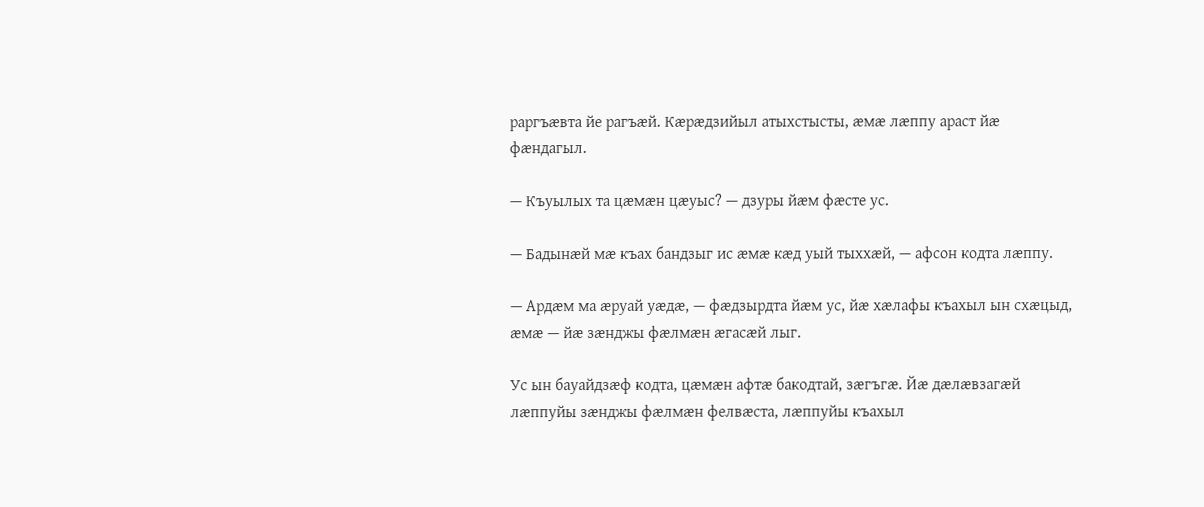раргъæвта йе рагъæй. Кæрæдзийыл атыхстысты, æмæ лæппу араст йæ фæндагыл.

— Къуылых та цæмæн цæуыс? — дзуры йæм фæсте ус.

— Бадынæй мæ къах бандзыг ис æмæ кæд уый тыххæй, — афсон кодта лæппу.

— Ардæм ма æруай уæдæ, — фæдзырдта йæм ус, йæ хæлафы къахыл ын схæцыд, æмæ — йæ зæнджы фæлмæн æгасæй лыг.

Ус ын бауайдзæф кодта, цæмæн афтæ бакодтай, зæгъгæ. Йæ дæлæвзагæй лæппуйы зæнджы фæлмæн фелвæста, лæппуйы къахыл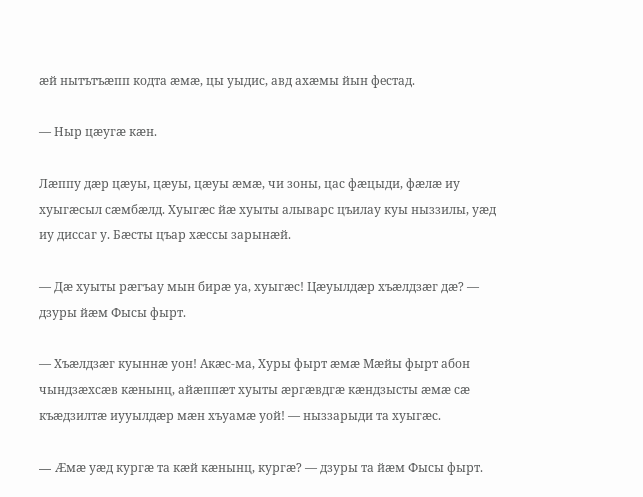æй нытътъæпп кодта æмæ, цы уыдис, авд ахæмы йын фестад.

— Ныр цæугæ кæн.

Лæппу дæр цæуы, цæуы, цæуы æмæ, чи зоны, цас фæцыди, фæлæ иу хуыгæсыл сæмбæлд. Хуыгæс йæ хуыты алыварс цъилау куы ныззилы, уæд иу диссаг у. Бæсты цъар хæссы зарынæй.

— Дæ хуыты рæгъау мын бирæ уа, хуыгæс! Цæуылдæр хъæлдзæг дæ? — дзуры йæм Фысы фырт.

— Хъæлдзæг куыннæ уон! Акæс-ма, Хуры фырт æмæ Мæйы фырт абон чындзæхсæв кæнынц, айæппæт хуыты æргæвдгæ кæндзысты æмæ сæ къæдзилтæ иууылдæр мæн хъуамæ уой! — ныззарыди та хуыгæс.

— Æмæ уæд кургæ та кæй кæнынц, кургæ? — дзуры та йæм Фысы фырт.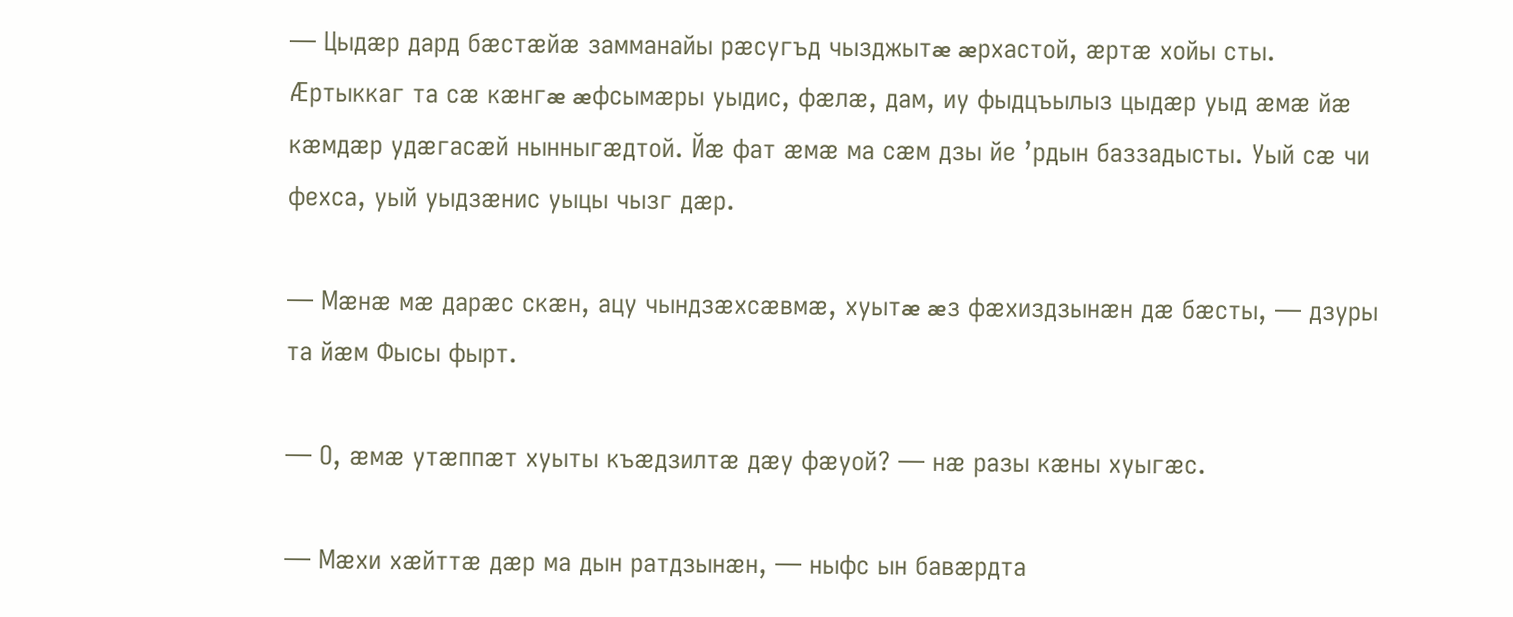— Цыдæр дард бæстæйæ замманайы рæсугъд чызджытæ æрхастой, æртæ хойы сты. Æртыккаг та сæ кæнгæ æфсымæры уыдис, фæлæ, дам, иу фыдцъылыз цыдæр уыд æмæ йæ кæмдæр удæгасæй нынныгæдтой. Йæ фат æмæ ма сæм дзы йе ’рдын баззадысты. Уый сæ чи фехса, уый уыдзæнис уыцы чызг дæр.

— Мæнæ мæ дарæс скæн, ацу чындзæхсæвмæ, хуытæ æз фæхиздзынæн дæ бæсты, — дзуры та йæм Фысы фырт.

— О, æмæ утæппæт хуыты къæдзилтæ дæу фæуой? — нæ разы кæны хуыгæс.

— Мæхи хæйттæ дæр ма дын ратдзынæн, — ныфс ын бавæрдта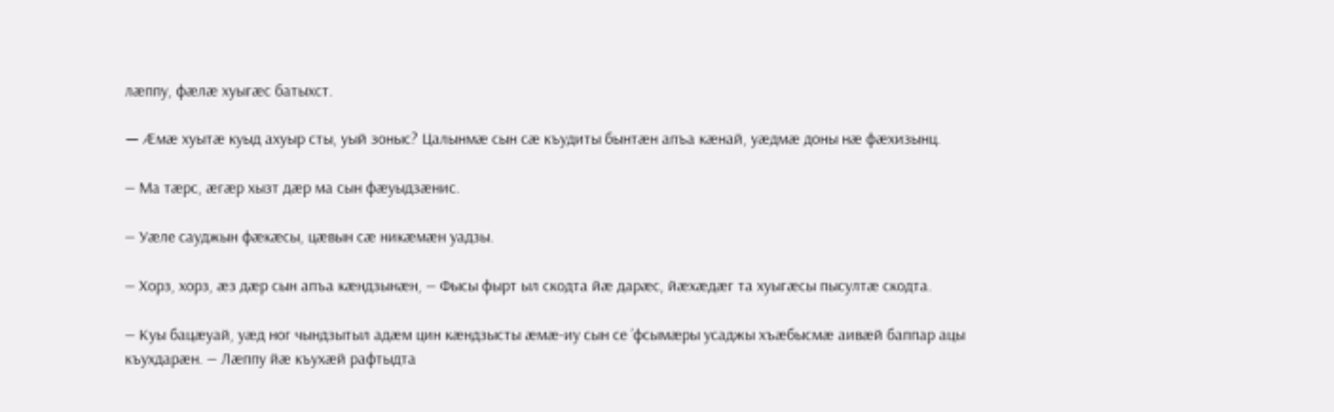лæппу, фæлæ хуыгæс батыхст.

— Æмæ хуытæ куыд ахуыр сты, уый зоныс? Цалынмæ сын сæ къудиты бынтæн апъа кæнай, уæдмæ доны нæ фæхизынц.

— Ма тæрс, æгæр хызт дæр ма сын фæуыдзæнис.

— Уæле сауджын фæкæсы, цæвын сæ никæмæн уадзы.

— Хорз, хорз, æз дæр сын апъа кæндзынæн, — Фысы фырт ыл скодта йæ дарæс, йæхæдæг та хуыгæсы пысултæ скодта.

— Куы бацæуай, уæд ног чындзытыл адæм цин кæндзысты æмæ-иу сын се ’фсымæры усаджы хъæбысмæ аивæй баппар ацы къухдарæн. — Лæппу йæ къухæй рафтыдта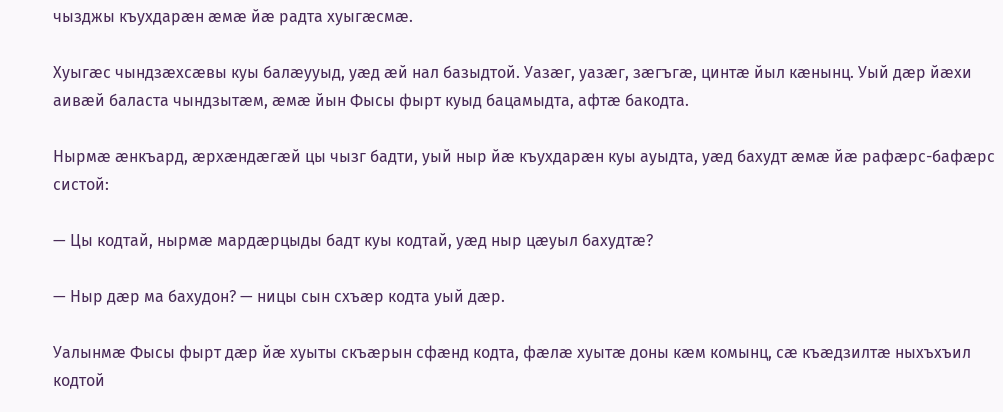чызджы къухдарæн æмæ йæ радта хуыгæсмæ.

Хуыгæс чындзæхсæвы куы балæууыд, уæд æй нал базыдтой. Уазæг, уазæг, зæгъгæ, цинтæ йыл кæнынц. Уый дæр йæхи аивæй баласта чындзытæм, æмæ йын Фысы фырт куыд бацамыдта, афтæ бакодта.

Нырмæ æнкъард, æрхæндæгæй цы чызг бадти, уый ныр йæ къухдарæн куы ауыдта, уæд бахудт æмæ йæ рафæрс-бафæрс систой:

— Цы кодтай, нырмæ мардæрцыды бадт куы кодтай, уæд ныр цæуыл бахудтæ?

— Ныр дæр ма бахудон? — ницы сын схъæр кодта уый дæр.

Уалынмæ Фысы фырт дæр йæ хуыты скъæрын сфæнд кодта, фæлæ хуытæ доны кæм комынц, сæ къæдзилтæ ныхъхъил кодтой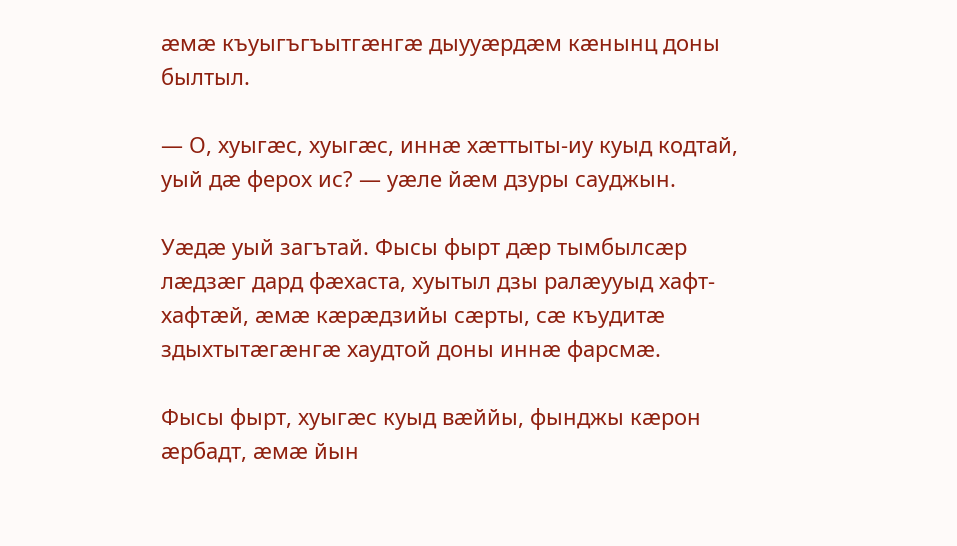æмæ къуыгъгъытгæнгæ дыууæрдæм кæнынц доны былтыл.

— О, хуыгæс, хуыгæс, иннæ хæттыты-иу куыд кодтай, уый дæ ферох ис? — уæле йæм дзуры сауджын.

Уæдæ уый загътай. Фысы фырт дæр тымбылсæр лæдзæг дард фæхаста, хуытыл дзы ралæууыд хафт-хафтæй, æмæ кæрæдзийы сæрты, сæ къудитæ здыхтытæгæнгæ хаудтой доны иннæ фарсмæ.

Фысы фырт, хуыгæс куыд вæййы, фынджы кæрон æрбадт, æмæ йын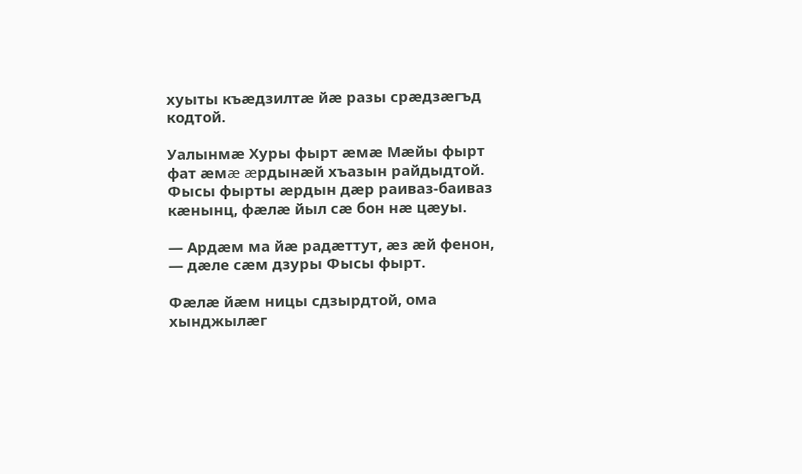хуыты къæдзилтæ йæ разы срæдзæгъд кодтой.

Уалынмæ Хуры фырт æмæ Мæйы фырт фат æмæ æрдынæй хъазын райдыдтой. Фысы фырты æрдын дæр раиваз-баиваз кæнынц, фæлæ йыл сæ бон нæ цæуы.

— Ардæм ма йæ радæттут, æз æй фенон, — дæле сæм дзуры Фысы фырт.

Фæлæ йæм ницы сдзырдтой, ома хынджылæг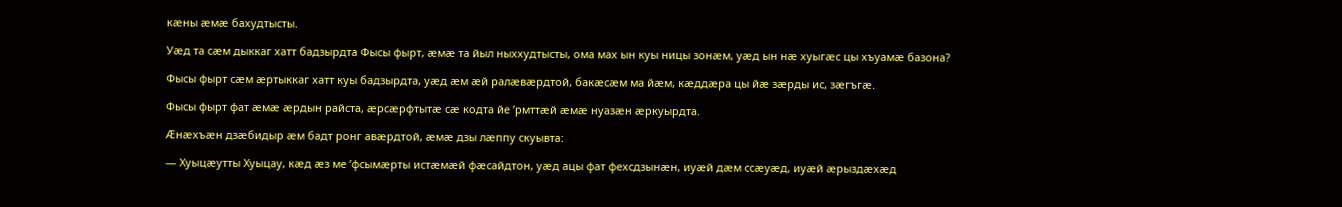кæны æмæ бахудтысты.

Уæд та сæм дыккаг хатт бадзырдта Фысы фырт, æмæ та йыл ныххудтысты, ома мах ын куы ницы зонæм, уæд ын нæ хуыгæс цы хъуамæ базона?

Фысы фырт сæм æртыккаг хатт куы бадзырдта, уæд æм æй ралæвæрдтой, бакæсæм ма йæм, кæддæра цы йæ зæрды ис, зæгъгæ.

Фысы фырт фат æмæ æрдын райста, æрсæрфтытæ сæ кодта йе ’рмттæй æмæ нуазæн æркуырдта.

Æнæхъæн дзæбидыр æм бадт ронг авæрдтой, æмæ дзы лæппу скуывта:

— Хуыцæутты Хуыцау, кæд æз ме ’фсымæрты истæмæй фæсайдтон, уæд ацы фат фехсдзынæн, иуæй дæм ссæуæд, иуæй æрыздæхæд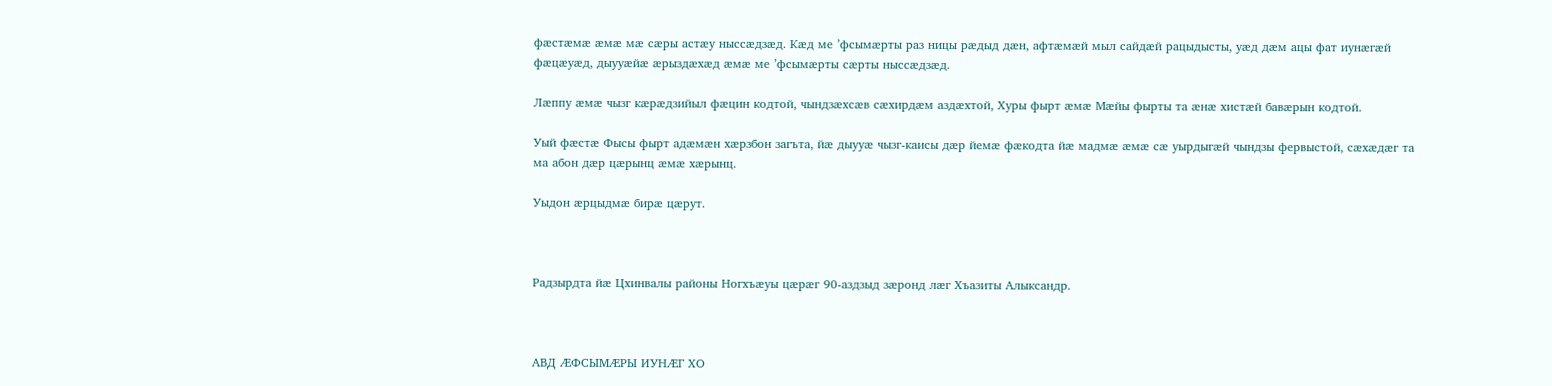фæстæмæ æмæ мæ сæры астæу ныссæдзæд. Кæд ме ’фсымæрты раз ницы рæдыд дæн, афтæмæй мыл сайдæй рацыдысты, уæд дæм ацы фат иунæгæй фæцæуæд, дыууæйæ æрыздæхæд æмæ ме ’фсымæрты сæрты ныссæдзæд.

Лæппу æмæ чызг кæрæдзийыл фæцин кодтой, чындзæхсæв сæхирдæм аздæхтой, Хуры фырт æмæ Мæйы фырты та æнæ хистæй бавæрын кодтой.

Уый фæстæ Фысы фырт адæмæн хæрзбон загъта, йæ дыууæ чызг-каисы дæр йемæ фæкодта йæ мадмæ æмæ сæ уырдыгæй чындзы фервыстой, сæхæдæг та ма абон дæр цæрынц æмæ хæрынц.

Уыдон æрцыдмæ бирæ цæрут.



Радзырдта йæ Цхинвалы районы Ногхъæуы цæрæг 90-аздзыд зæронд лæг Хъазиты Алыксандр.



АВД ÆФСЫМÆРЫ ИУНÆГ ХО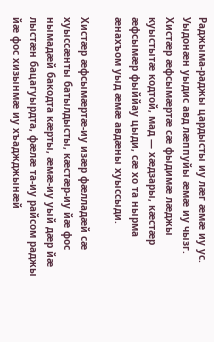Раджыма-раджы цардысты иу лæг æмæ иу ус. Уыдонæн уыдис авд лæппуйы æмæ иу чызг. Хистæр æфсымæртæ сæ фыдимæ лæджы куыстытæ кодтой, мад — хæдзары, кæстæр æфсымæр фыййау цыди, сæ хо та нырма æнахъом уыд æмæ авдæны хуыссыди.

Хистæр æфсымæртæ-иу изæр фæлладæй сæ хуыссæнты батылдысты, кæстæр-иу йæ фос нымадæй бакодта кæрты, æмæ-иу уый дæр йæ лыстæн бацагуырдта, фæлæ та-иу райсом раджы йæ фос хизынмæ иу хъаджджынæй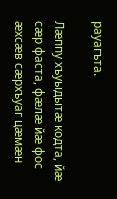рауагъта.

Лæппу хъуыдытæ кодта, йæ сæр фаста, фæлæ йæ фос æхсæв сæрхъуаг цæмæн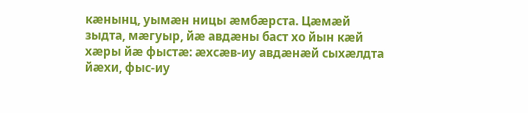кæнынц, уымæн ницы æмбæрста. Цæмæй зыдта, мæгуыр, йæ авдæны баст хо йын кæй хæры йæ фыстæ: æхсæв-иу авдæнæй сыхæлдта йæхи, фыс-иу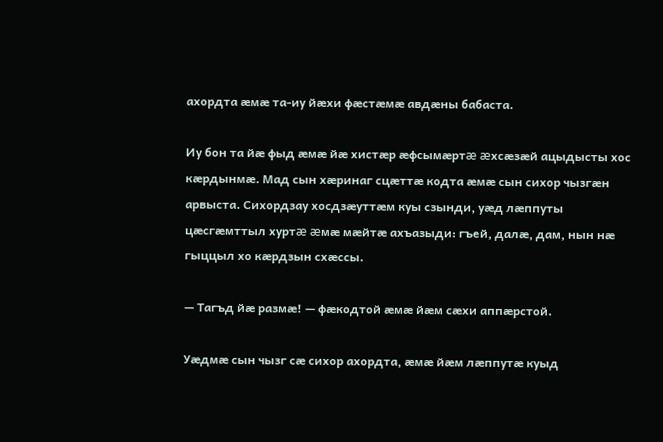ахордта æмæ та-иу йæхи фæстæмæ авдæны бабаста.

Иу бон та йæ фыд æмæ йæ хистæр æфсымæртæ æхсæзæй ацыдысты хос кæрдынмæ. Мад сын хæринаг сцæттæ кодта æмæ сын сихор чызгæн арвыста. Сихордзау хосдзæуттæм куы сзынди, уæд лæппуты цæсгæмттыл хуртæ æмæ мæйтæ ахъазыди: гъей, далæ, дам, нын нæ гыццыл хо кæрдзын схæссы.

— Тагъд йæ размæ! — фæкодтой æмæ йæм сæхи аппæрстой.

Уæдмæ сын чызг сæ сихор ахордта, æмæ йæм лæппутæ куыд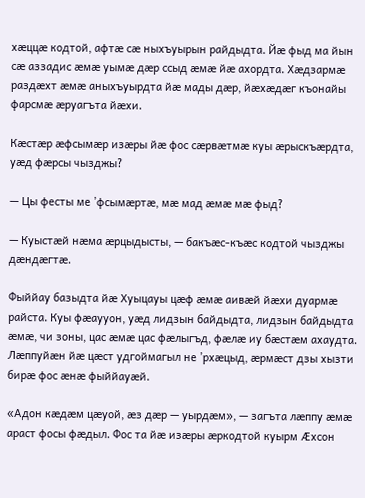хæццæ кодтой, афтæ сæ ныхъуырын райдыдта. Йæ фыд ма йын сæ аззадис æмæ уымæ дæр ссыд æмæ йæ ахордта. Хæдзармæ раздæхт æмæ аныхъуырдта йæ мады дæр, йæхæдæг къонайы фарсмæ æруагъта йæхи.

Кæстæр æфсымæр изæры йæ фос сæрвæтмæ куы æрыскъæрдта, уæд фæрсы чызджы?

— Цы фесты ме ’фсымæртæ, мæ мад æмæ мæ фыд?

— Куыстæй нæма æрцыдысты, — бакъæс-къæс кодтой чызджы дæндæгтæ.

Фыййау базыдта йæ Хуыцауы цæф æмæ аивæй йæхи дуармæ райста. Куы фæаууон, уæд лидзын байдыдта, лидзын байдыдта æмæ, чи зоны, цас æмæ цас фæлыгъд, фæлæ иу бæстæм ахаудта. Лæппуйæн йæ цæст удгоймагыл не ’рхæцыд, æрмæст дзы хызти бирæ фос æнæ фыййауæй.

«Адон кæдæм цæуой, æз дæр — уырдæм», — загъта лæппу æмæ араст фосы фæдыл. Фос та йæ изæры æркодтой куырм Æхсон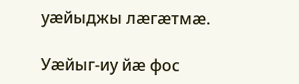уæйыджы лæгæтмæ.

Уæйыг-иу йæ фос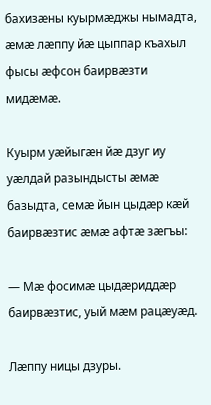бахизæны куырмæджы нымадта, æмæ лæппу йæ цыппар къахыл фысы æфсон баирвæзти мидæмæ.

Куырм уæйыгæн йæ дзуг иу уæлдай разындысты æмæ базыдта, семæ йын цыдæр кæй баирвæзтис æмæ афтæ зæгъы:

— Мæ фосимæ цыдæриддæр баирвæзтис, уый мæм рацæуæд.

Лæппу ницы дзуры.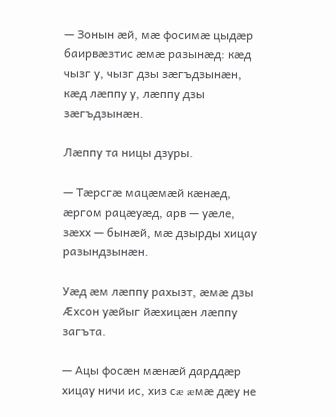— Зонын æй, мæ фосимæ цыдæр баирвæзтис æмæ разынæд: кæд чызг у, чызг дзы зæгъдзынæн, кæд лæппу у, лæппу дзы зæгъдзынæн.

Лæппу та ницы дзуры.

— Тæрсгæ мацæмæй кæнæд, æргом рацæуæд, арв — уæле, зæхх — бынæй, мæ дзырды хицау разындзынæн.

Уæд æм лæппу рахызт, æмæ дзы Æхсон уæйыг йæхицæн лæппу загъта.

— Ацы фосæн мæнæй дарддæр хицау ничи ис, хиз сæ æмæ дæу не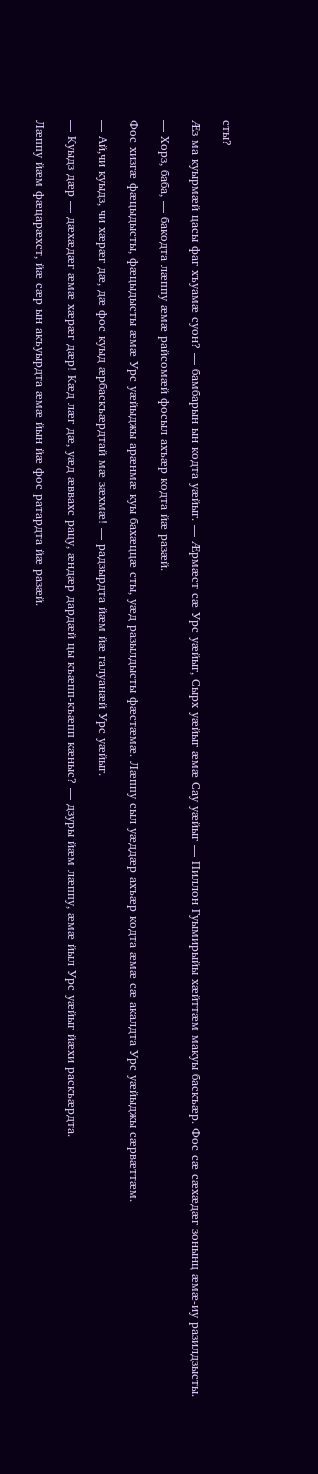сты?

Æз ма куырмæй цасы фаг хъуамæ суон? — бамбарын ын кодта уæйыг. — Æрмæст сæ Урс уæйыг, Сырх уæйыг æмæ Сау уæйыг — Пиллон Гуымирыйы хæйттæм макуы баскъæр. Фос сæ сæхæдæг зонынц æмæ-иу разилдзысты.

— Хорз, баба, — бакодта лæппу æмæ райсомæй фосыл ахъæр кодта йæ разæй.

Фос хизгæ фæцыдысты, фæцыдысты æмæ Урс уæйыджы арæнмæ куы бахæццæ сты, уæд разылдысты фæстæмæ. Лæппу сыл уæддæр ахъæр кодта æмæ сæ акалдта Урс уæйыджы сæрвæттæм.

— Ай,чи куыдз, чи хæрæг дæ, дæ фос куыд æрбаскъæрдтай мæ зæхмæ! — радзырдта йæм йæ галуанæй Урс уæйыг.

— Куыдз дæр — дæхæдæг æмæ хæрæг дæр! Кæд лæг дæ, уæд æввахс рацу, æндæр дардæй цы къæпп-къæпп кæныс? — дзуры йæм лæппу, æмæ йыл Урс уæйыг йæхи раскъæрдта.

Лæппу йæм фæцарæхст, йæ сæр ын акъуырдта æмæ йын йæ фос ратардта йæ разæй.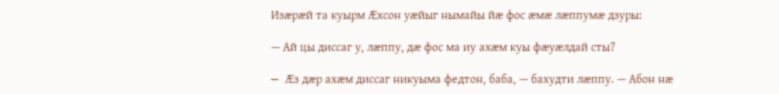Изæрæй та куырм Æхсон уæйыг нымайы йæ фос æмæ лæппумæ дзуры:

— Ай цы диссаг у, лæппу, дæ фос ма иу ахæм куы фæуæлдай сты?

— Æз дæр ахæм диссаг никуыма федтон, баба, — бахудти лæппу. — Абон нæ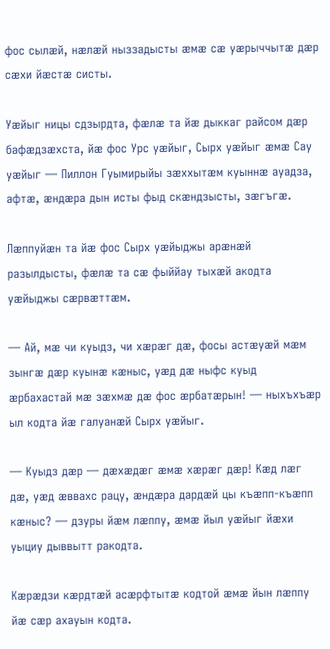фос сылæй, нæлæй ныззадысты æмæ сæ уæрыччытæ дæр сæхи йæстæ систы.

Уæйыг ницы сдзырдта, фæлæ та йæ дыккаг райсом дæр бафæдзæхста, йæ фос Урс уæйыг, Сырх уæйыг æмæ Сау уæйыг — Пиллон Гуымирыйы зæххытæм куыннæ ауадза, афтæ, æндæра дын исты фыд скæндзысты, зæгъгæ.

Лæппуйæн та йæ фос Сырх уæйыджы арæнæй разылдысты, фæлæ та сæ фыййау тыхæй акодта уæйыджы сæрвæттæм.

— Ай, мæ чи куыдз, чи хæрæг дæ, фосы астæуæй мæм зынгæ дæр куынæ кæныс, уæд дæ ныфс куыд æрбахастай мæ зæхмæ дæ фос æрбатæрын! — ныхъхъæр ыл кодта йæ галуанæй Сырх уæйыг.

— Куыдз дæр — дæхæдæг æмæ хæрæг дæр! Кæд лæг дæ, уæд æввахс рацу, æндæра дардæй цы къæпп-къæпп кæныс? — дзуры йæм лæппу, æмæ йыл уæйыг йæхи уыциу дыввытт ракодта.

Кæрæдзи кæрдтæй асæрфтытæ кодтой æмæ йын лæппу йæ сæр ахауын кодта.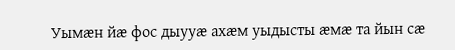Уымæн йæ фос дыууæ ахæм уыдысты æмæ та йын сæ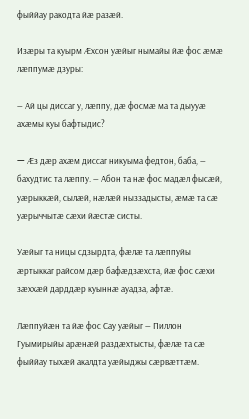фыййау ракодта йæ разæй.

Изæры та куырм Æхсон уæйыг нымайы йæ фос æмæ лæппумæ дзуры:

— Ай цы диссаг у, лæппу, дæ фосмæ ма та дыууæ ахæмы куы бафтыдис?

— Æз дæр ахæм диссаг никуыма федтон, баба, — бахудтис та лæппу. — Абон та нæ фос мадæл фысæй, уæрыккæй, сылæй, нæлæй ныззадысты, æмæ та сæ уæрыччытæ сæхи йæстæ систы.

Уæйыг та ницы сдзырдта, фæлæ та лæппуйы æртыккаг райсом дæр бафæдзæхста, йæ фос сæхи зæххæй дарддæр куыннæ ауадза, афтæ.

Лæппуйæн та йæ фос Сау уæйыг — Пиллон Гуымирыйы арæнæй раздæхтысты, фæлæ та сæ фыййау тыхæй акалдта уæйыджы сæрвæттæм.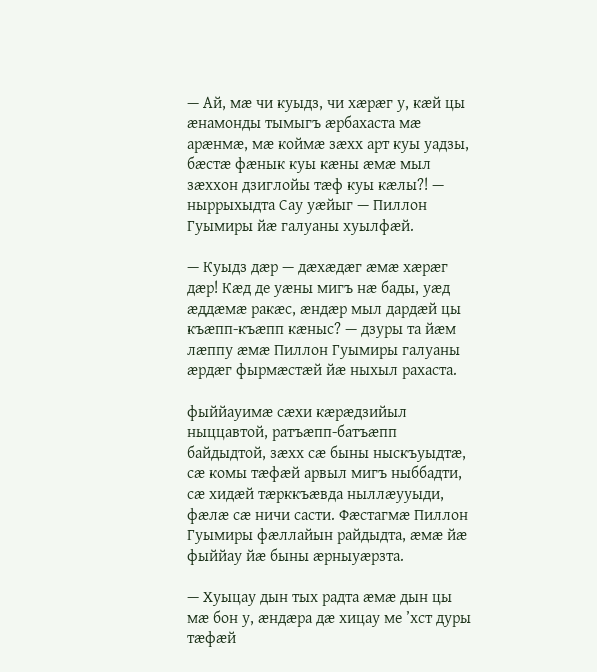— Ай, мæ чи куыдз, чи хæрæг у, кæй цы æнамонды тымыгъ æрбахаста мæ арæнмæ, мæ коймæ зæхх арт куы уадзы, бæстæ фæнык куы кæны æмæ мыл зæххон дзиглойы тæф куы кæлы?! — ныррыхыдта Сау уæйыг — Пиллон Гуымиры йæ галуаны хуылфæй.

— Куыдз дæр — дæхæдæг æмæ хæрæг дæр! Кæд де уæны мигъ нæ бады, уæд æддæмæ ракæс, æндæр мыл дардæй цы къæпп-къæпп кæныс? — дзуры та йæм лæппу æмæ Пиллон Гуымиры галуаны æрдæг фырмæстæй йæ ныхыл рахаста.

фыййауимæ сæхи кæрæдзийыл ныццавтой, ратъæпп-батъæпп байдыдтой, зæхх сæ быны ныскъуыдтæ, сæ комы тæфæй арвыл мигъ ныббадти, сæ хидæй тæрккъæвда ныллæууыди, фæлæ сæ ничи састи. Фæстагмæ Пиллон Гуымиры фæллайын райдыдта, æмæ йæ фыййау йæ быны æрныуæрзта.

— Хуыцау дын тых радта æмæ дын цы мæ бон у, æндæра дæ хицау ме ’хст дуры тæфæй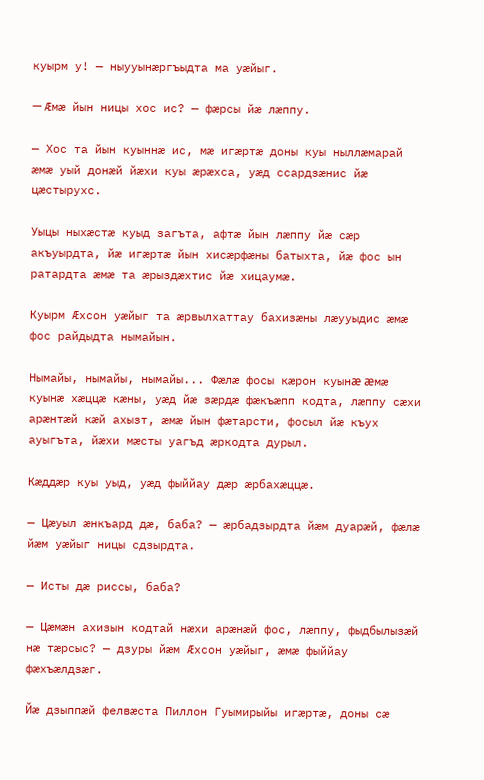куырм у! — ныууынæргъыдта ма уæйыг.

— Æмæ йын ницы хос ис? — фæрсы йæ лæппу.

— Хос та йын куыннæ ис, мæ игæртæ доны куы ныллæмарай æмæ уый донæй йæхи куы æрæхса, уæд ссардзæнис йæ цæстырухс.

Уыцы ныхæстæ куыд загъта, афтæ йын лæппу йæ сæр акъуырдта, йæ игæртæ йын хисæрфæны батыхта, йæ фос ын ратардта æмæ та æрыздæхтис йæ хицаумæ.

Куырм Æхсон уæйыг та æрвылхаттау бахизæны лæууыдис æмæ фос райдыдта нымайын.

Нымайы, нымайы, нымайы... Фæлæ фосы кæрон куынæ æмæ куынæ хæццæ кæны, уæд йæ зæрдæ фæкъæпп кодта, лæппу сæхи арæнтæй кæй ахызт, æмæ йын фæтарсти, фосыл йæ къух ауыгъта, йæхи мæсты уагъд æркодта дурыл.

Кæддæр куы уыд, уæд фыййау дæр æрбахæццæ.

— Цæуыл æнкъард дæ, баба? — æрбадзырдта йæм дуарæй, фæлæ йæм уæйыг ницы сдзырдта.

— Исты дæ риссы, баба?

— Цæмæн ахизын кодтай нæхи арæнæй фос, лæппу, фыдбылызæй нæ тæрсыс? — дзуры йæм Æхсон уæйыг, æмæ фыййау фæхъæлдзæг.

Йæ дзыппæй фелвæста Пиллон Гуымирыйы игæртæ, доны сæ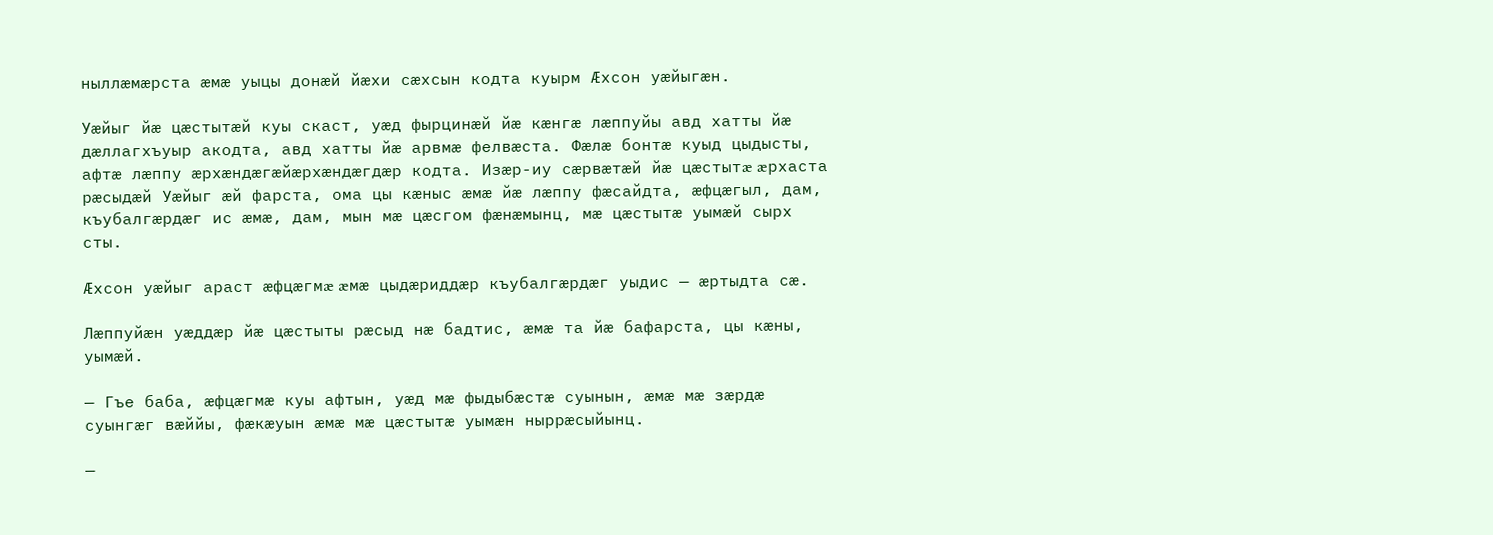ныллæмæрста æмæ уыцы донæй йæхи сæхсын кодта куырм Æхсон уæйыгæн.

Уæйыг йæ цæстытæй куы скаст, уæд фырцинæй йæ кæнгæ лæппуйы авд хатты йæ дæллагхъуыр акодта, авд хатты йæ арвмæ фелвæста. Фæлæ бонтæ куыд цыдысты, афтæ лæппу æрхæндæгæйæрхæндæгдæр кодта. Изæр-иу сæрвæтæй йæ цæстытæ æрхаста рæсыдæй Уæйыг æй фарста, ома цы кæныс æмæ йæ лæппу фæсайдта, æфцæгыл, дам, къубалгæрдæг ис æмæ, дам, мын мæ цæсгом фæнæмынц, мæ цæстытæ уымæй сырх сты.

Æхсон уæйыг араст æфцæгмæ æмæ цыдæриддæр къубалгæрдæг уыдис — æртыдта сæ.

Лæппуйæн уæддæр йæ цæстыты рæсыд нæ бадтис, æмæ та йæ бафарста, цы кæны, уымæй.

— Гъе баба, æфцæгмæ куы афтын, уæд мæ фыдыбæстæ суынын, æмæ мæ зæрдæ суынгæг вæййы, фæкæуын æмæ мæ цæстытæ уымæн ныррæсыйынц.

—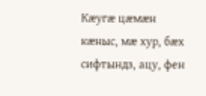Кæугæ цæмæн кæныс, мæ хур, бæх сифтындз, ацу, фен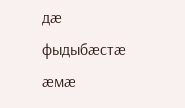дæ фыдыбæстæ æмæ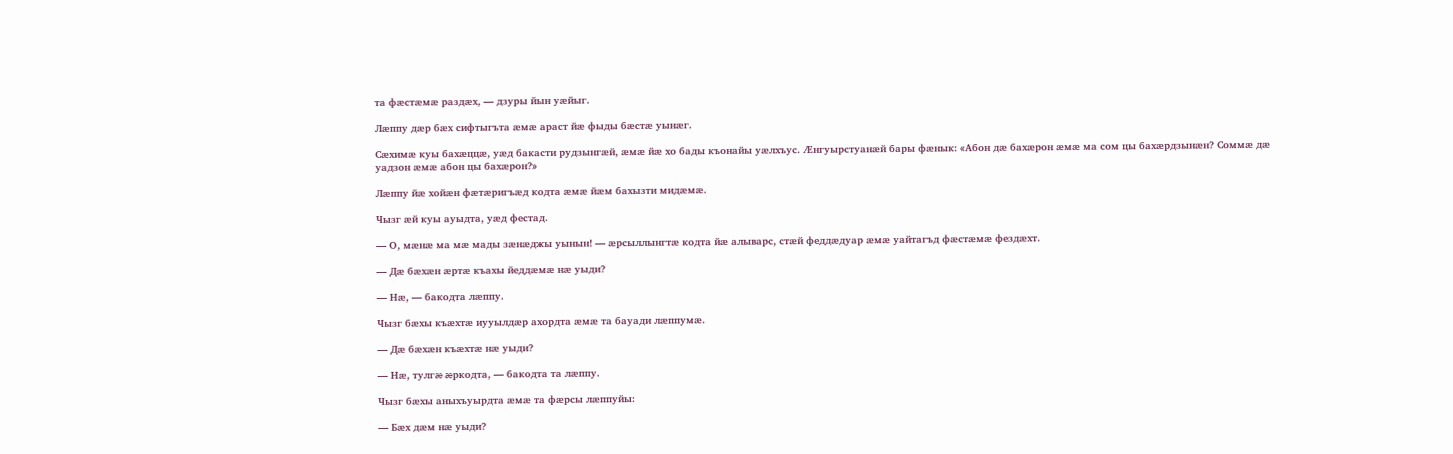та фæстæмæ раздæх, — дзуры йын уæйыг.

Лæппу дæр бæх сифтыгъта æмæ араст йæ фыды бæстæ уынæг.

Сæхимæ куы бахæццæ, уæд бакасти рудзынгæй, æмæ йæ хо бады къонайы уæлхъус. Æнгуырстуанæй бары фæнык: «Абон дæ бахæрон æмæ ма сом цы бахæрдзынæн? Соммæ дæ уадзон æмæ абон цы бахæрон?»

Лæппу йæ хойæн фæтæригъæд кодта æмæ йæм бахызти мидæмæ.

Чызг æй куы ауыдта, уæд фестад.

— О, мæнæ ма мæ мады зæнæджы уынын! — æрсыллынгтæ кодта йæ алыварс, стæй феддæдуар æмæ уайтагъд фæстæмæ фездæхт.

— Дæ бæхæн æртæ къахы йеддæмæ нæ уыди?

— Нæ, — бакодта лæппу.

Чызг бæхы къæхтæ иууылдæр ахордта æмæ та бауади лæппумæ.

— Дæ бæхæн къæхтæ нæ уыди?

— Нæ, тулгæ æркодта, — бакодта та лæппу.

Чызг бæхы аныхъуырдта æмæ та фæрсы лæппуйы:

— Бæх дæм нæ уыди?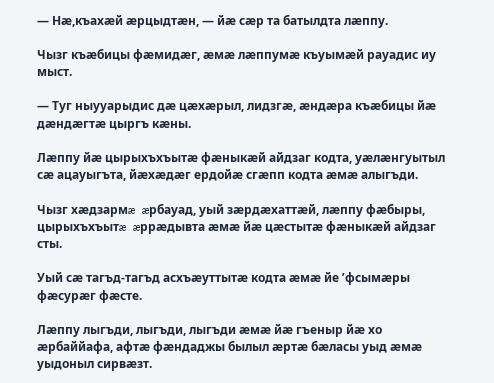— Нæ,къахæй æрцыдтæн, — йæ сæр та батылдта лæппу.

Чызг къæбицы фæмидæг, æмæ лæппумæ къуымæй рауадис иу мыст.

— Туг ныууарыдис дæ цæхæрыл, лидзгæ, æндæра къæбицы йæ дæндæгтæ цыргъ кæны.

Лæппу йæ цырыхъхъытæ фæныкæй айдзаг кодта, уæлæнгуытыл сæ ацауыгъта, йæхæдæг ердойæ сгæпп кодта æмæ алыгъди.

Чызг хæдзармæ æрбауад, уый зæрдæхаттæй, лæппу фæбыры, цырыхъхъытæ æррæдывта æмæ йæ цæстытæ фæныкæй айдзаг сты.

Уый сæ тагъд-тагъд асхъæуттытæ кодта æмæ йе ’фсымæры фæсурæг фæсте.

Лæппу лыгъди, лыгъди, лыгъди æмæ йæ гъеныр йæ хо æрбаййафа, афтæ фæндаджы былыл æртæ бæласы уыд æмæ уыдоныл сирвæзт.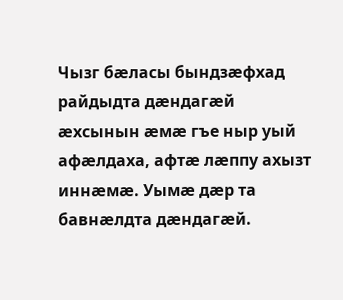Чызг бæласы бындзæфхад райдыдта дæндагæй æхсынын æмæ гъе ныр уый афæлдаха, афтæ лæппу ахызт иннæмæ. Уымæ дæр та бавнæлдта дæндагæй.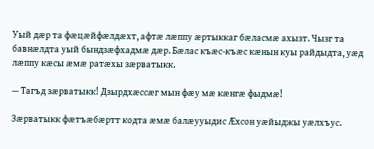Уый дæр та фæцæйфæлдæхт, афтæ лæппу æртыккаг бæласмæ ахызт. Чызг та бавнæлдта уый бындзæфхадмæ дæр. Бæлас къæс-къæс кæнын куы райдыдта, уæд лæппу кæсы æмæ ратæхы зæрватыкк.

— Тагъд зæрватыкк! Дзырдхæссæг мын фæу мæ кæнгæ фыдмæ!

Зæрватыкк фæтъæбæртт кодта æмæ балæууыдис Æхсон уæйыджы уæлхъус.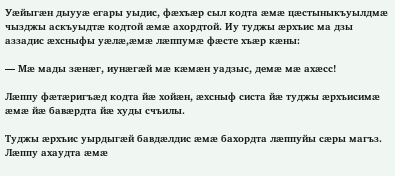Уæйыгæн дыууæ егары уыдис, фæхъæр сыл кодта æмæ цæстыныкъуылдмæ чызджы аскъуыдтæ кодтой æмæ ахордтой. Иу туджы æрхъис ма дзы аззадис æхсныфы уæлæ,æмæ лæппумæ фæсте хъæр кæны:

— Мæ мады зæнæг, иунæгæй мæ кæмæн уадзыс, демæ мæ ахæсс!

Лæппу фæтæригъæд кодта йæ хойæн, æхсныф систа йæ туджы æрхъисимæ æмæ йæ бавæрдта йæ худы счъилы.

Туджы æрхъис уырдыгæй бавдæлдис æмæ бахордта лæппуйы сæры магъз. Лæппу ахаудта æмæ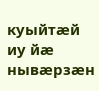куыйтæй иу йæ нывæрзæн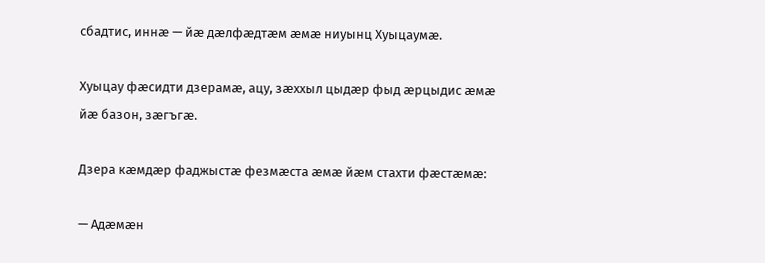сбадтис, иннæ — йæ дæлфæдтæм æмæ ниуынц Хуыцаумæ.

Хуыцау фæсидти дзерамæ, ацу, зæххыл цыдæр фыд æрцыдис æмæ йæ базон, зæгъгæ.

Дзера кæмдæр фаджыстæ фезмæста æмæ йæм стахти фæстæмæ:

— Адæмæн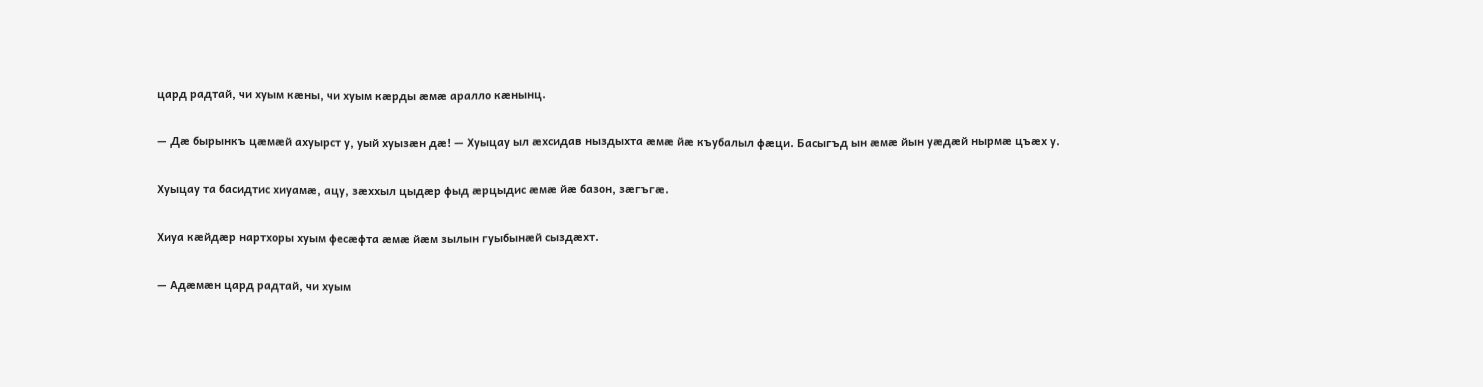цард радтай, чи хуым кæны, чи хуым кæрды æмæ аралло кæнынц.

— Дæ бырынкъ цæмæй ахуырст у, уый хуызæн дæ! — Хуыцау ыл æхсидав ныздыхта æмæ йæ къубалыл фæци. Басыгъд ын æмæ йын уæдæй нырмæ цъæх у.

Хуыцау та басидтис хиуамæ, ацу, зæххыл цыдæр фыд æрцыдис æмæ йæ базон, зæгъгæ.

Хиуа кæйдæр нартхоры хуым фесæфта æмæ йæм зылын гуыбынæй сыздæхт.

— Адæмæн цард радтай, чи хуым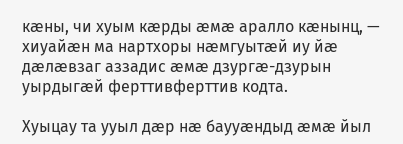кæны, чи хуым кæрды æмæ аралло кæнынц, — хиуайæн ма нартхоры нæмгуытæй иу йæ дæлæвзаг аззадис æмæ дзургæ-дзурын уырдыгæй ферттивферттив кодта.

Хуыцау та ууыл дæр нæ баууæндыд æмæ йыл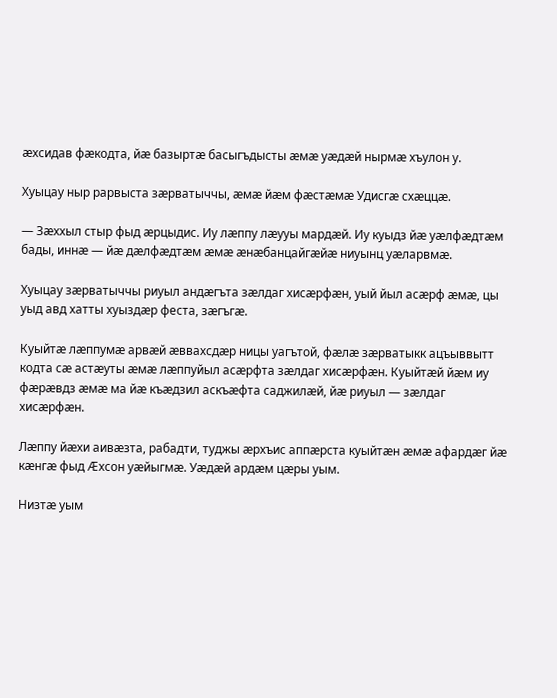æхсидав фæкодта, йæ базыртæ басыгъдысты æмæ уæдæй нырмæ хъулон у.

Хуыцау ныр рарвыста зæрватыччы, æмæ йæм фæстæмæ Удисгæ схæццæ.

— Зæххыл стыр фыд æрцыдис. Иу лæппу лæууы мардæй. Иу куыдз йæ уæлфæдтæм бады, иннæ — йæ дæлфæдтæм æмæ æнæбанцайгæйæ ниуынц уæларвмæ.

Хуыцау зæрватыччы риуыл андæгъта зæлдаг хисæрфæн, уый йыл асæрф æмæ, цы уыд авд хатты хуыздæр феста, зæгъгæ.

Куыйтæ лæппумæ арвæй æввахсдæр ницы уагътой, фæлæ зæрватыкк ацъыввытт кодта сæ астæуты æмæ лæппуйыл асæрфта зæлдаг хисæрфæн. Куыйтæй йæм иу фæрæвдз æмæ ма йæ къæдзил аскъæфта саджилæй, йæ риуыл — зæлдаг хисæрфæн.

Лæппу йæхи аивæзта, рабадти, туджы æрхъис аппæрста куыйтæн æмæ афардæг йæ кæнгæ фыд Æхсон уæйыгмæ. Уæдæй ардæм цæры уым.

Низтæ уым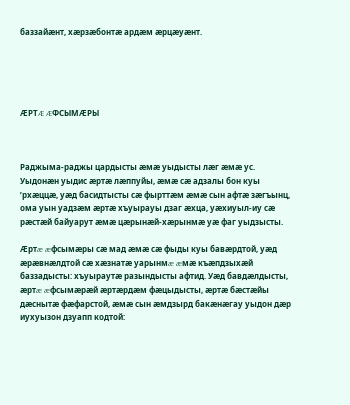баззайæнт, хæрзæбонтæ ардæм æрцæуæнт.





ÆРТÆ ÆФСЫМÆРЫ



Раджыма-раджы цардысты æмæ уыдысты лæг æмæ ус. Уыдонæн уыдис æртæ лæппуйы, æмæ сæ адзалы бон куы ’рхæццæ, уæд басидтысты сæ фырттæм æмæ сын афтæ зæгъынц, ома уын уадзæм æртæ хъуырауы дзаг æхца, уæхиуыл-иу сæ рæстæй байуарут æмæ цæрынæй-хæрынмæ уæ фаг уыдзысты.

Æртæ æфсымæры сæ мад æмæ сæ фыды куы бавæрдтой, уæд æрæвнæлдтой сæ хæзнатæ уарынмæ æмæ къæпдзыхæй баззадысты: хъуыраутæ разындысты афтид. Уæд бавдæлдысты, æртæ æфсымæрæй æртæрдæм фæцыдысты, æртæ бæстæйы дæснытæ фæфарстой, æмæ сын æмдзырд бакæнæгау уыдон дæр иухуызон дзуапп кодтой: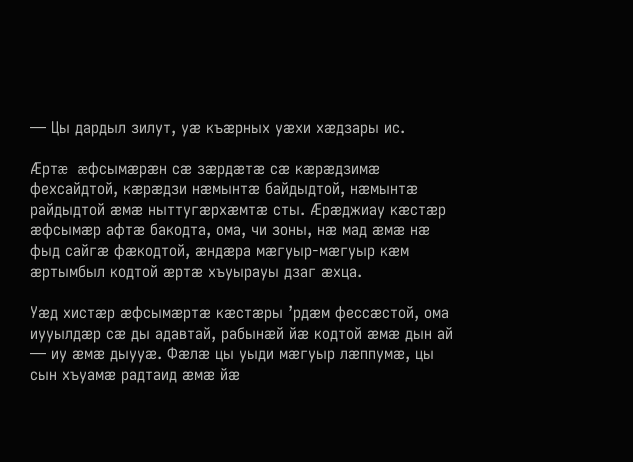— Цы дардыл зилут, уæ къæрных уæхи хæдзары ис.

Æртæ æфсымæрæн сæ зæрдæтæ сæ кæрæдзимæ фехсайдтой, кæрæдзи нæмынтæ байдыдтой, нæмынтæ райдыдтой æмæ ныттугæрхæмтæ сты. Æрæджиау кæстæр æфсымæр афтæ бакодта, ома, чи зоны, нæ мад æмæ нæ фыд сайгæ фæкодтой, æндæра мæгуыр-мæгуыр кæм æртымбыл кодтой æртæ хъуырауы дзаг æхца.

Уæд хистæр æфсымæртæ кæстæры ’рдæм фессæстой, ома иууылдæр сæ ды адавтай, рабынæй йæ кодтой æмæ дын ай — иу æмæ дыууæ. Фæлæ цы уыди мæгуыр лæппумæ, цы сын хъуамæ радтаид æмæ йæ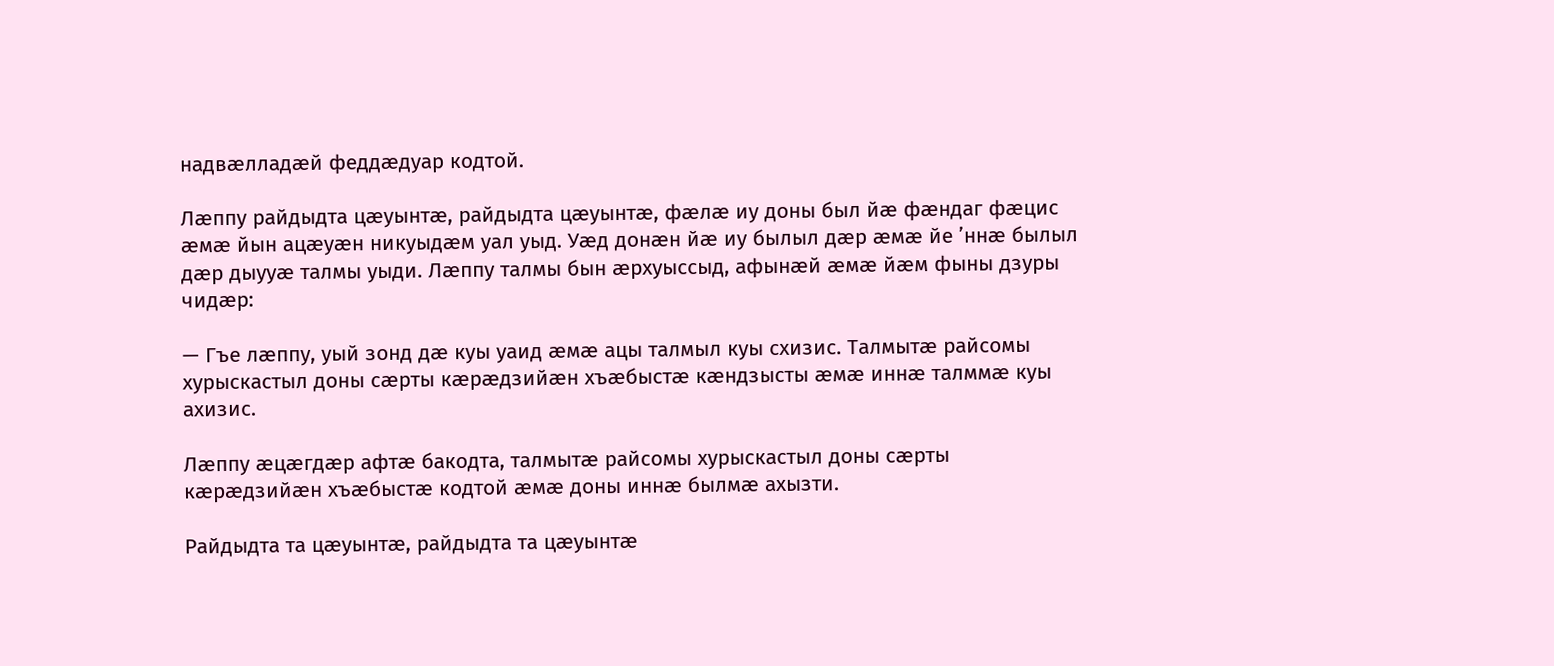надвæлладæй феддæдуар кодтой.

Лæппу райдыдта цæуынтæ, райдыдта цæуынтæ, фæлæ иу доны был йæ фæндаг фæцис æмæ йын ацæуæн никуыдæм уал уыд. Уæд донæн йæ иу былыл дæр æмæ йе ’ннæ былыл дæр дыууæ талмы уыди. Лæппу талмы бын æрхуыссыд, афынæй æмæ йæм фыны дзуры чидæр:

— Гъе лæппу, уый зонд дæ куы уаид æмæ ацы талмыл куы схизис. Талмытæ райсомы хурыскастыл доны сæрты кæрæдзийæн хъæбыстæ кæндзысты æмæ иннæ талммæ куы ахизис.

Лæппу æцæгдæр афтæ бакодта, талмытæ райсомы хурыскастыл доны сæрты кæрæдзийæн хъæбыстæ кодтой æмæ доны иннæ былмæ ахызти.

Райдыдта та цæуынтæ, райдыдта та цæуынтæ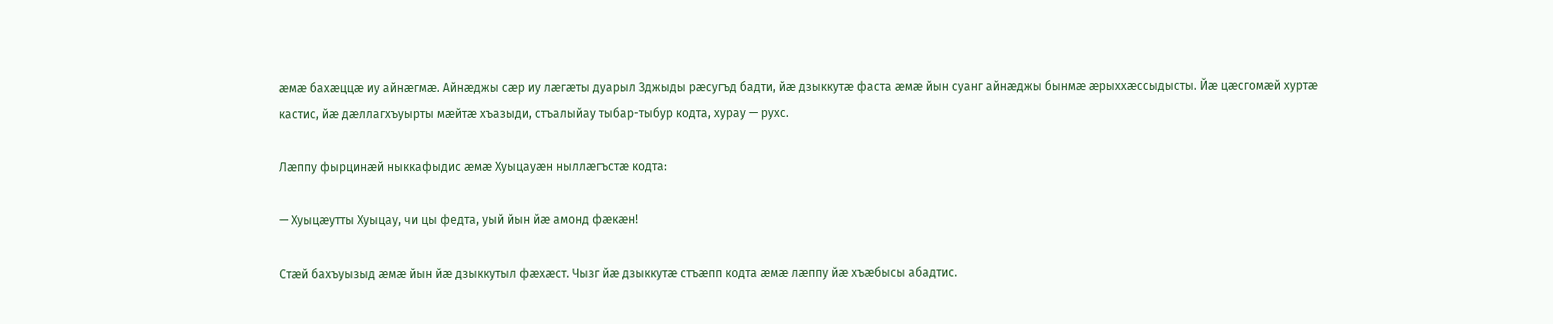æмæ бахæццæ иу айнæгмæ. Айнæджы сæр иу лæгæты дуарыл Зджыды рæсугъд бадти, йæ дзыккутæ фаста æмæ йын суанг айнæджы бынмæ æрыххæссыдысты. Йæ цæсгомæй хуртæ кастис, йæ дæллагхъуырты мæйтæ хъазыди, стъалыйау тыбар-тыбур кодта, хурау — рухс.

Лæппу фырцинæй ныккафыдис æмæ Хуыцауæн ныллæгъстæ кодта:

— Хуыцæутты Хуыцау, чи цы федта, уый йын йæ амонд фæкæн!

Стæй бахъуызыд æмæ йын йæ дзыккутыл фæхæст. Чызг йæ дзыккутæ стъæпп кодта æмæ лæппу йæ хъæбысы абадтис.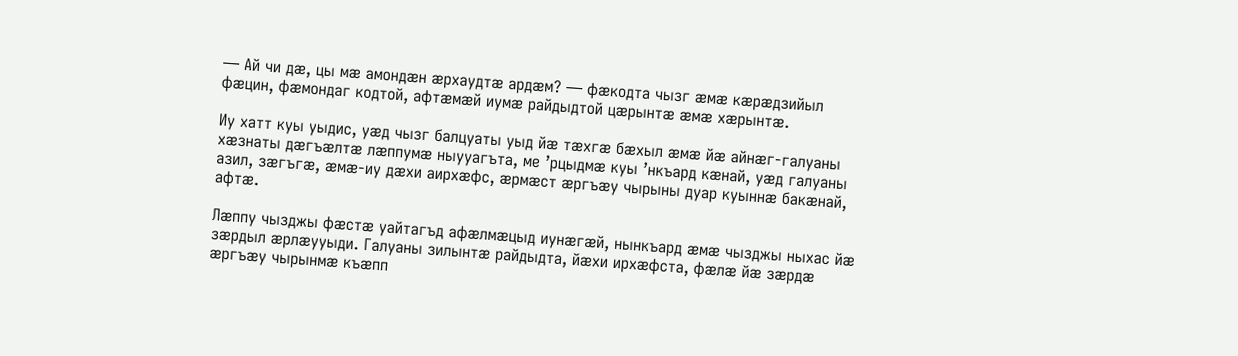— Ай чи дæ, цы мæ амондæн æрхаудтæ ардæм? — фæкодта чызг æмæ кæрæдзийыл фæцин, фæмондаг кодтой, афтæмæй иумæ райдыдтой цæрынтæ æмæ хæрынтæ.

Иу хатт куы уыдис, уæд чызг балцуаты уыд йæ тæхгæ бæхыл æмæ йæ айнæг-галуаны хæзнаты дæгъæлтæ лæппумæ ныууагъта, ме ’рцыдмæ куы ’нкъард кæнай, уæд галуаны азил, зæгъгæ, æмæ-иу дæхи аирхæфс, æрмæст æргъæу чырыны дуар куыннæ бакæнай, афтæ.

Лæппу чызджы фæстæ уайтагъд афæлмæцыд иунæгæй, нынкъард æмæ чызджы ныхас йæ зæрдыл æрлæууыди. Галуаны зилынтæ райдыдта, йæхи ирхæфста, фæлæ йæ зæрдæ æргъæу чырынмæ къæпп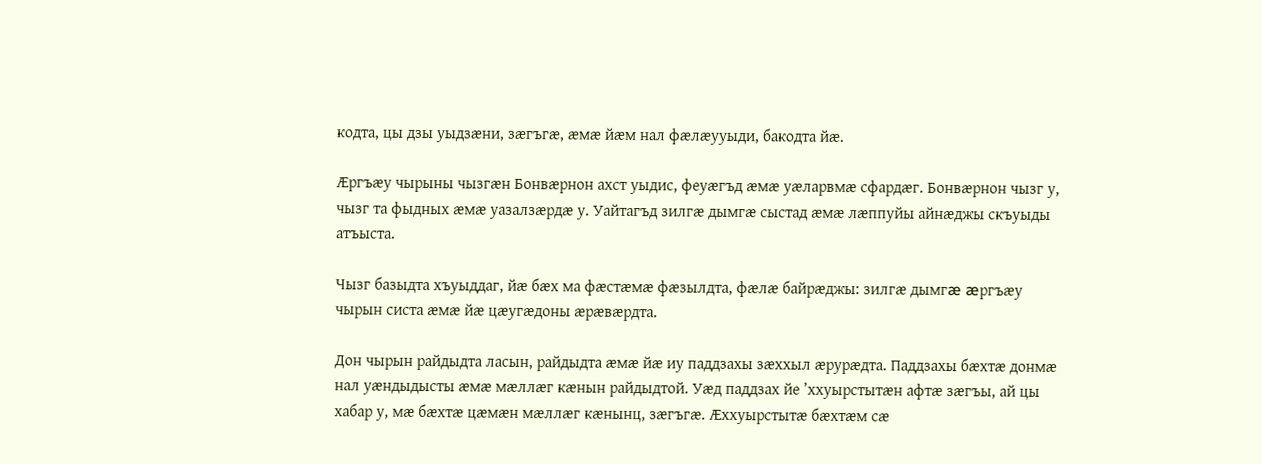кодта, цы дзы уыдзæни, зæгъгæ, æмæ йæм нал фæлæууыди, бакодта йæ.

Æргъæу чырыны чызгæн Бонвæрнон ахст уыдис, феуæгъд æмæ уæларвмæ сфардæг. Бонвæрнон чызг у, чызг та фыдных æмæ уазалзæрдæ у. Уайтагъд зилгæ дымгæ сыстад æмæ лæппуйы айнæджы скъуыды атъыста.

Чызг базыдта хъуыддаг, йæ бæх ма фæстæмæ фæзылдта, фæлæ байрæджы: зилгæ дымгæ æргъæу чырын систа æмæ йæ цæугæдоны æрæвæрдта.

Дон чырын райдыдта ласын, райдыдта æмæ йæ иу паддзахы зæххыл æрурæдта. Паддзахы бæхтæ донмæ нал уæндыдысты æмæ мæллæг кæнын райдыдтой. Уæд паддзах йе ’ххуырстытæн афтæ зæгъы, ай цы хабар у, мæ бæхтæ цæмæн мæллæг кæнынц, зæгъгæ. Æххуырстытæ бæхтæм сæ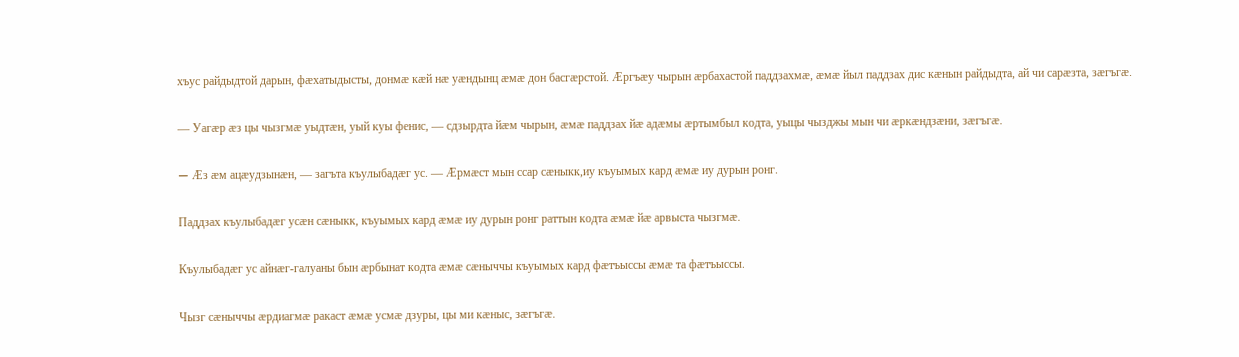хъус райдыдтой дарын, фæхатыдысты, донмæ кæй нæ уæндынц æмæ дон басгæрстой. Æргъæу чырын æрбахастой паддзахмæ, æмæ йыл паддзах дис кæнын райдыдта, ай чи сарæзта, зæгъгæ.

— Уагæр æз цы чызгмæ уыдтæн, уый куы фенис, — сдзырдта йæм чырын, æмæ паддзах йæ адæмы æртымбыл кодта, уыцы чызджы мын чи æркæндзæни, зæгъгæ.

— Æз æм ацæудзынæн, — загъта къулыбадæг ус. — Æрмæст мын ссар сæныкк,иу къуымых кард æмæ иу дурын ронг.

Паддзах къулыбадæг усæн сæныкк, къуымых кард æмæ иу дурын ронг раттын кодта æмæ йæ арвыста чызгмæ.

Къулыбадæг ус айнæг-галуаны бын æрбынат кодта æмæ сæныччы къуымых кард фæтъыссы æмæ та фæтъыссы.

Чызг сæныччы æрдиагмæ ракаст æмæ усмæ дзуры, цы ми кæныс, зæгъгæ.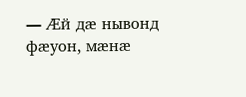— Æй дæ нывонд фæуон, мæнæ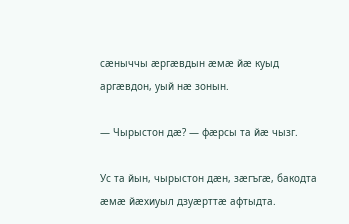сæныччы æргæвдын æмæ йæ куыд аргæвдон, уый нæ зонын.

— Чырыстон дæ? — фæрсы та йæ чызг.

Ус та йын, чырыстон дæн, зæгъгæ, бакодта æмæ йæхиуыл дзуæрттæ афтыдта.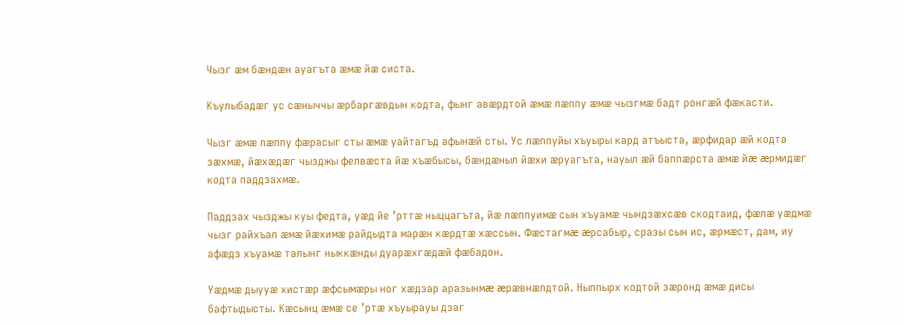Чызг æм бæндæн ауагъта æмæ йæ систа.

Къулыбадæг ус сæныччы æрбаргæвдын кодта, фынг авæрдтой æмæ лæппу æмæ чызгмæ бадт ронгæй фæкасти.

Чызг æмæ лæппу фæрасыг сты æмæ уайтагъд афынæй сты. Ус лæппуйы хъуыры кард атъыста, æрфидар æй кодта зæхмæ, йæхæдæг чызджы фелвæста йæ хъæбысы, бæндæныл йæхи æруагъта, науыл æй баппæрста æмæ йæ æрмидæг кодта паддзахмæ.

Паддзах чызджы куы федта, уæд йе ’рттæ ныццагъта, йæ лæппуимæ сын хъуамæ чындзæхсæв скодтаид, фæлæ уæдмæ чызг райхъал æмæ йæхимæ райдыдта марæн кæрдтæ хæссын. Фæстагмæ æрсабыр, сразы сын ис, æрмæст, дам, иу афæдз хъуамæ талынг ныккæнды дуарæхгæдæй фæбадон.

Уæдмæ дыууæ хистæр æфсымæры ног хæдзар аразынмæ æрæвнæлдтой. Ныппырх кодтой зæронд æмæ дисы бафтыдысты. Кæсынц æмæ се ’ртæ хъуырауы дзаг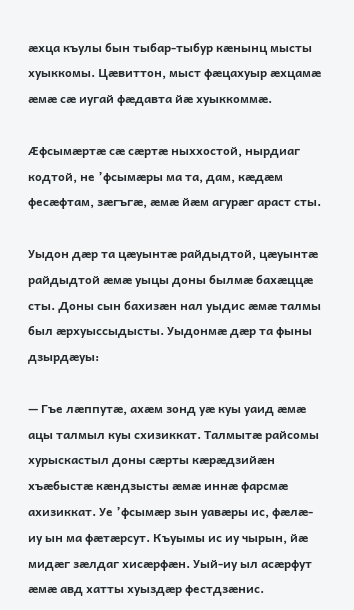æхца къулы бын тыбар-тыбур кæнынц мысты хуыккомы. Цæвиттон, мыст фæцахуыр æхцамæ æмæ сæ иугай фæдавта йæ хуыккоммæ.

Æфсымæртæ сæ сæртæ ныххостой, нырдиаг кодтой, не ’фсымæры ма та, дам, кæдæм фесæфтам, зæгъгæ, æмæ йæм агурæг араст сты.

Уыдон дæр та цæуынтæ райдыдтой, цæуынтæ райдыдтой æмæ уыцы доны былмæ бахæццæ сты. Доны сын бахизæн нал уыдис æмæ талмы был æрхуыссыдысты. Уыдонмæ дæр та фыны дзырдæуы:

— Гъе лæппутæ, ахæм зонд уæ куы уаид æмæ ацы талмыл куы схизиккат. Талмытæ райсомы хурыскастыл доны сæрты кæрæдзийæн хъæбыстæ кæндзысты æмæ иннæ фарсмæ ахизиккат. Уе ’фсымæр зын уавæры ис, фæлæ-иу ын ма фæтæрсут. Къуымы ис иу чырын, йæ мидæг зæлдаг хисæрфæн. Уый-иу ыл асæрфут æмæ авд хатты хуыздæр фестдзæнис.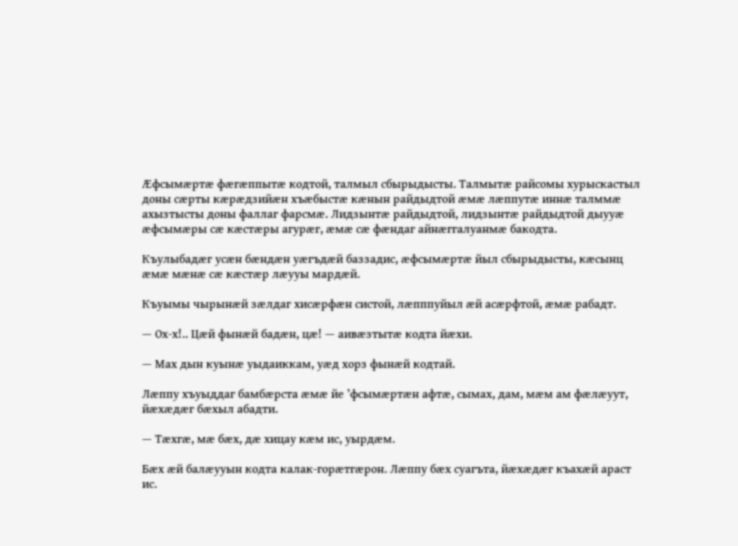Æфсымæртæ фæгæппытæ кодтой, талмыл сбырыдысты. Талмытæ райсомы хурыскастыл доны сæрты кæрæдзийæн хъæбыстæ кæнын райдыдтой æмæ лæппутæ иннæ талммæ ахызтысты доны фаллаг фарсмæ. Лидзынтæ райдыдтой, лидзынтæ райдыдтой дыууæ æфсымæры сæ кæстæры агурæг, æмæ сæ фæндаг айнæггалуанмæ бакодта.

Къулыбадæг усæн бæндæн уæгъдæй баззадис, æфсымæртæ йыл сбырыдысты, кæсынц æмæ мæнæ сæ кæстæр лæууы мардæй.

Къуымы чырынæй зæлдаг хисæрфæн систой, лæпппуйыл æй асæрфтой, æмæ рабадт.

— Ох-х!.. Цæй фынæй бадæн, цæ! — аивæзтытæ кодта йæхи.

— Мах дын куынæ уыдаиккам, уæд хорз фынæй кодтай.

Лæппу хъуыддаг бамбæрста æмæ йе ’фсымæртæн афтæ, сымах, дам, мæм ам фæлæуут, йæхæдæг бæхыл абадти.

— Тæхгæ, мæ бæх, дæ хицау кæм ис, уырдæм.

Бæх æй балæууын кодта калак-горæтгæрон. Лæппу бæх суагъта, йæхæдæг къахæй араст ис.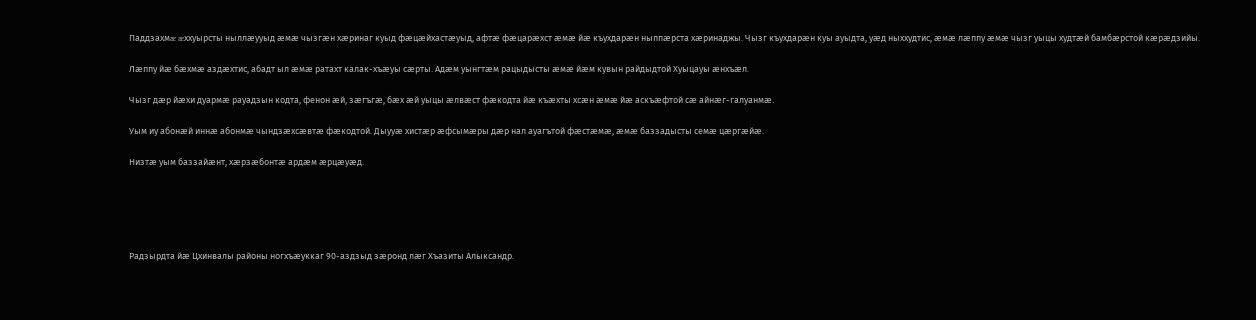Паддзахмæ æххуырсты ныллæууыд æмæ чызгæн хæринаг куыд фæцæйхастæуыд, афтæ фæцарæхст æмæ йæ къухдарæн ныппæрста хæринаджы. Чызг къухдарæн куы ауыдта, уæд ныххудтис, æмæ лæппу æмæ чызг уыцы худтæй бамбæрстой кæрæдзийы.

Лæппу йæ бæхмæ аздæхтис, абадт ыл æмæ ратахт калак-хъæуы сæрты. Адæм уынгтæм рацыдысты æмæ йæм кувын райдыдтой Хуыцауы æнхъæл.

Чызг дæр йæхи дуармæ рауадзын кодта, фенон æй, зæгъгæ, бæх æй уыцы æлвæст фæкодта йæ къæхты хсæн æмæ йæ аскъæфтой сæ айнæг-галуанмæ.

Уым иу абонæй иннæ абонмæ чындзæхсæвтæ фæкодтой. Дыууæ хистæр æфсымæры дæр нал ауагътой фæстæмæ, æмæ баззадысты семæ цæргæйæ.

Низтæ уым баззайæнт, хæрзæбонтæ ардæм æрцæуæд.





Радзырдта йæ Цхинвалы районы ногхъæуккаг 90-аздзыд зæронд лæг Хъазиты Алыксандр.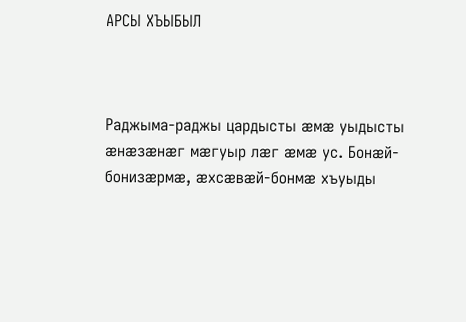АРСЫ ХЪЫБЫЛ



Раджыма-раджы цардысты æмæ уыдысты æнæзæнæг мæгуыр лæг æмæ ус. Бонæй-бонизæрмæ, æхсæвæй-бонмæ хъуыды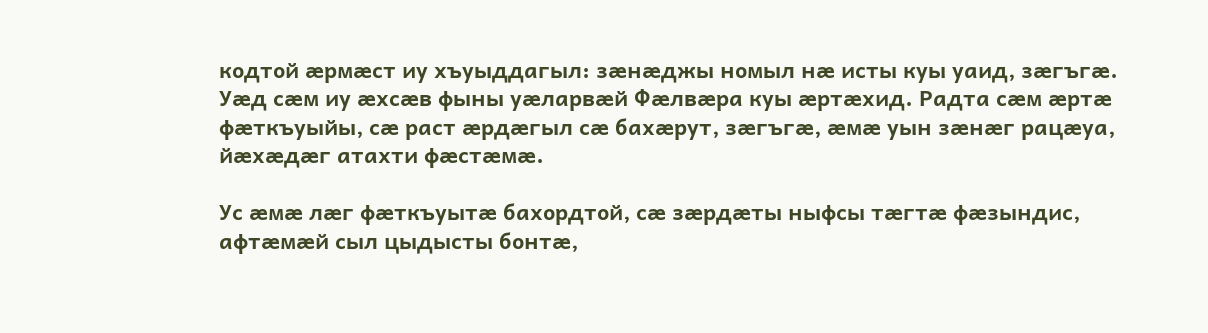кодтой æрмæст иу хъуыддагыл: зæнæджы номыл нæ исты куы уаид, зæгъгæ. Уæд сæм иу æхсæв фыны уæларвæй Фæлвæра куы æртæхид. Радта сæм æртæ фæткъуыйы, сæ раст æрдæгыл сæ бахæрут, зæгъгæ, æмæ уын зæнæг рацæуа, йæхæдæг атахти фæстæмæ.

Ус æмæ лæг фæткъуытæ бахордтой, сæ зæрдæты ныфсы тæгтæ фæзындис, афтæмæй сыл цыдысты бонтæ,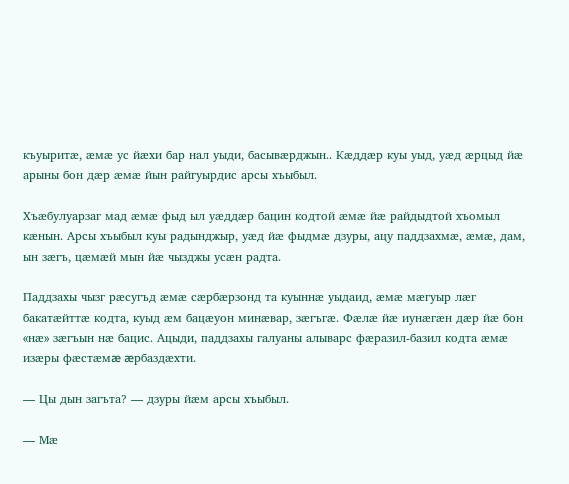къуыритæ, æмæ ус йæхи бар нал уыди, басывæрджын.. Кæддæр куы уыд, уæд æрцыд йæ арыны бон дæр æмæ йын райгуырдис арсы хъыбыл.

Хъæбулуарзаг мад æмæ фыд ыл уæддæр бацин кодтой æмæ йæ райдыдтой хъомыл кæнын. Арсы хъыбыл куы радынджыр, уæд йæ фыдмæ дзуры, ацу паддзахмæ, æмæ, дам, ын зæгъ, цæмæй мын йæ чызджы усæн радта.

Паддзахы чызг рæсугъд æмæ сæрбæрзонд та куыннæ уыдаид, æмæ мæгуыр лæг бакатæйттæ кодта, куыд æм бацæуон минæвар, зæгъгæ. Фæлæ йæ иунæгæн дæр йæ бон «нæ» зæгъын нæ бацис. Ацыди, паддзахы галуаны алыварс фæразил-базил кодта æмæ изæры фæстæмæ æрбаздæхти.

— Цы дын загъта? — дзуры йæм арсы хъыбыл.

— Мæ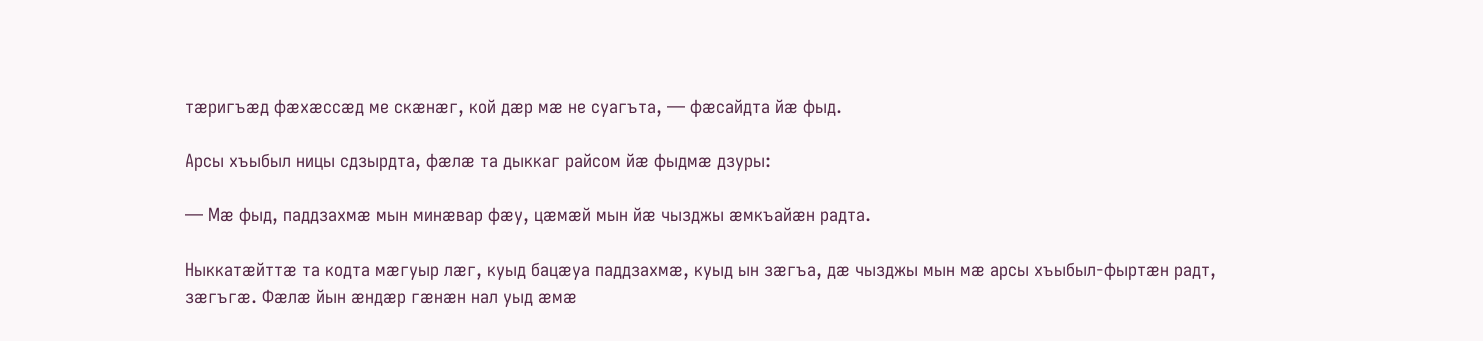тæригъæд фæхæссæд ме скæнæг, кой дæр мæ не суагъта, — фæсайдта йæ фыд.

Арсы хъыбыл ницы сдзырдта, фæлæ та дыккаг райсом йæ фыдмæ дзуры:

— Мæ фыд, паддзахмæ мын минæвар фæу, цæмæй мын йæ чызджы æмкъайæн радта.

Ныккатæйттæ та кодта мæгуыр лæг, куыд бацæуа паддзахмæ, куыд ын зæгъа, дæ чызджы мын мæ арсы хъыбыл-фыртæн радт, зæгъгæ. Фæлæ йын æндæр гæнæн нал уыд æмæ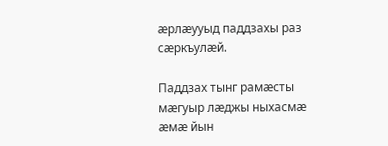æрлæууыд паддзахы раз сæркъулæй.

Паддзах тынг рамæсты мæгуыр лæджы ныхасмæ æмæ йын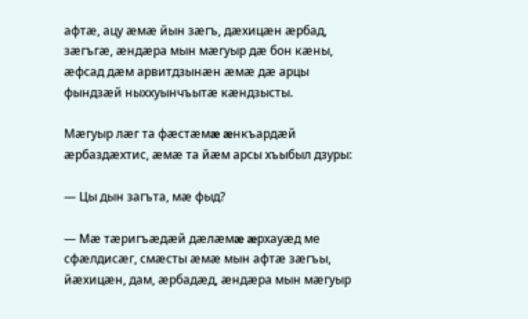афтæ, ацу æмæ йын зæгъ, дæхицæн æрбад, зæгъгæ, æндæра мын мæгуыр дæ бон кæны, æфсад дæм арвитдзынæн æмæ дæ арцы фындзæй ныххуынчъытæ кæндзысты.

Мæгуыр лæг та фæстæмæ æнкъардæй æрбаздæхтис, æмæ та йæм арсы хъыбыл дзуры:

— Цы дын загъта, мæ фыд?

— Мæ тæригъæдæй дæлæмæ æрхауæд ме сфæлдисæг, смæсты æмæ мын афтæ зæгъы, йæхицæн, дам, æрбадæд, æндæра мын мæгуыр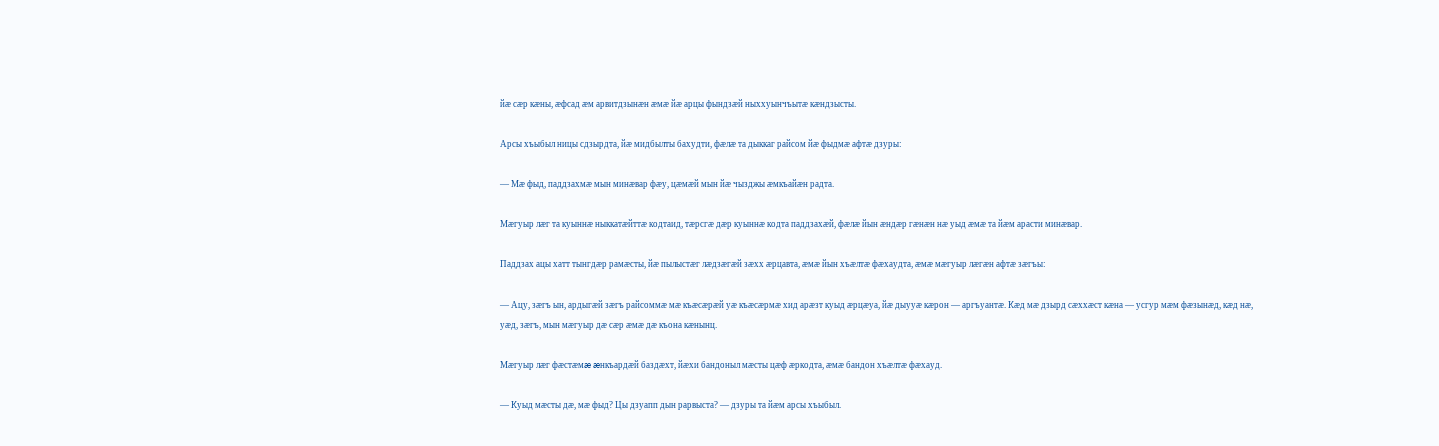йæ сæр кæны, æфсад æм арвитдзынæн æмæ йæ арцы фындзæй ныххуынчъытæ кæндзысты.

Арсы хъыбыл ницы сдзырдта, йæ мидбылты бахудти, фæлæ та дыккаг райсом йæ фыдмæ афтæ дзуры:

— Мæ фыд, паддзахмæ мын минæвар фæу, цæмæй мын йæ чызджы æмкъайæн радта.

Мæгуыр лæг та куыннæ ныккатæйттæ кодтаид, тæрсгæ дæр куыннæ кодта паддзахæй, фæлæ йын æндæр гæнæн нæ уыд æмæ та йæм арасти минæвар.

Паддзах ацы хатт тынгдæр рамæсты, йæ пылыстæг лæдзæгæй зæхх æрцавта, æмæ йын хъæлтæ фæхаудта, æмæ мæгуыр лæгæн афтæ зæгъы:

— Ацу, зæгъ ын, ардыгæй зæгъ райсоммæ мæ къæсæрæй уæ къæсæрмæ хид арæзт куыд æрцæуа, йæ дыууæ кæрон — аргъуантæ. Кæд мæ дзырд сæххæст кæна — усгур мæм фæзынæд, кæд нæ, уæд, зæгъ, мын мæгуыр дæ сæр æмæ дæ къона кæнынц.

Мæгуыр лæг фæстæмæ æнкъардæй баздæхт, йæхи бандоныл мæсты цæф æркодта, æмæ бандон хъæлтæ фæхауд.

— Куыд мæсты дæ, мæ фыд? Цы дзуапп дын рарвыста? — дзуры та йæм арсы хъыбыл.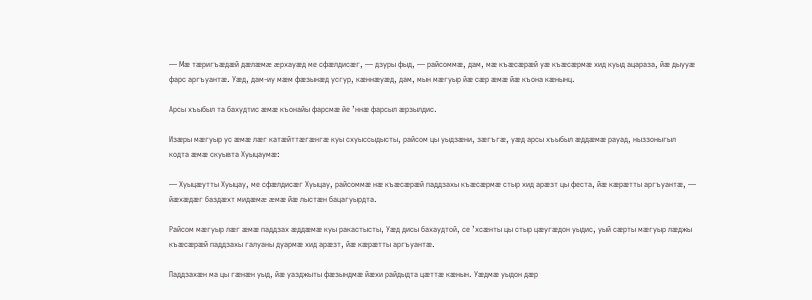— Мæ тæригъæдæй дæлæмæ æрхауæд ме сфæлдисæг, — дзуры фыд, — райсоммæ, дам, мæ къæсæрæй уæ къæсæрмæ хид куыд ацараза, йæ дыууæ фарс аргъуантæ. Уæд, дам-иу мæм фæзынæд усгур, кæннæуæд, дам, мын мæгуыр йæ сæр æмæ йæ къона кæнынц.

Арсы хъыбыл та бахудтис æмæ къонайы фарсмæ йе ’ннæ фарсыл æрзылдис.

Изæры мæгуыр ус æмæ лæг катæйттæгæнгæ куы схуыссыдысты, райсом цы уыдзæни, зæгъгæ, уæд арсы хъыбыл æддæмæ рауад, ныззоныгыл кодта æмæ скуывта Хуыцаумæ:

— Хуыцæутты Хуыцау, ме сфæлдисæг Хуыцау, райсоммæ нæ къæсæрæй паддзахы къæсæрмæ стыр хид арæзт цы феста, йæ кæрæтты аргъуантæ, — йæхæдæг баздæхт мидæмæ æмæ йæ лыстæн бацагуырдта.

Райсом мæгуыр лæг æмæ паддзах æддæмæ куы ракастысты, Уæд дисы бахаудтой, се ’хсæнты цы стыр цæугæдон уыдис, уый сæрты мæгуыр лæджы къæсæрæй паддзахы галуаны дуармæ хид арæзт, йæ кæрæтты аргъуантæ.

Паддзахæн ма цы гæнæн уыд, йæ уазджыты фæзындмæ йæхи райдыдта цæттæ кæнын. Уæдмæ уыдон дæр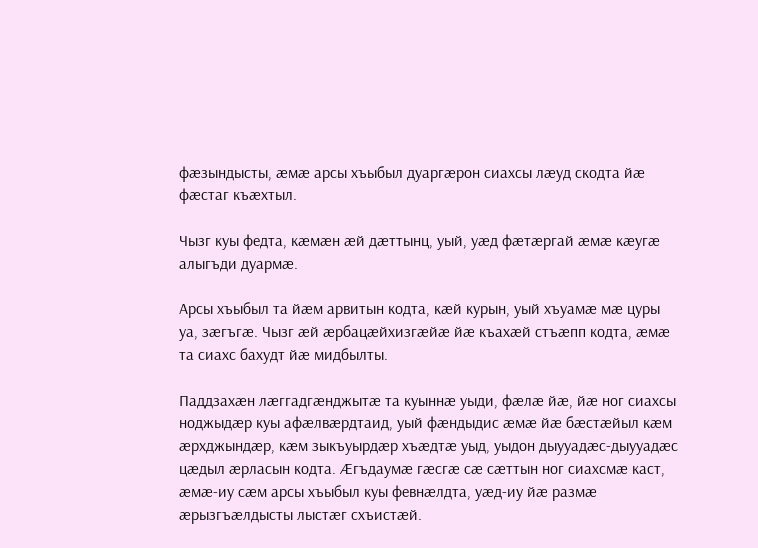фæзындысты, æмæ арсы хъыбыл дуаргæрон сиахсы лæуд скодта йæ фæстаг къæхтыл.

Чызг куы федта, кæмæн æй дæттынц, уый, уæд фæтæргай æмæ кæугæ алыгъди дуармæ.

Арсы хъыбыл та йæм арвитын кодта, кæй курын, уый хъуамæ мæ цуры уа, зæгъгæ. Чызг æй æрбацæйхизгæйæ йæ къахæй стъæпп кодта, æмæ та сиахс бахудт йæ мидбылты.

Паддзахæн лæггадгæнджытæ та куыннæ уыди, фæлæ йæ, йæ ног сиахсы ноджыдæр куы афæлвæрдтаид, уый фæндыдис æмæ йæ бæстæйыл кæм æрхджындæр, кæм зыкъуырдæр хъæдтæ уыд, уыдон дыууадæс-дыууадæс цæдыл æрласын кодта. Æгъдаумæ гæсгæ сæ сæттын ног сиахсмæ каст, æмæ-иу сæм арсы хъыбыл куы февнæлдта, уæд-иу йæ размæ æрызгъæлдысты лыстæг схъистæй.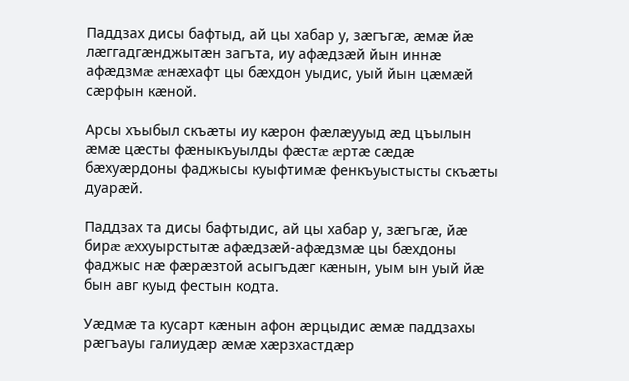Паддзах дисы бафтыд, ай цы хабар у, зæгъгæ, æмæ йæ лæггадгæнджытæн загъта, иу афæдзæй йын иннæ афæдзмæ æнæхафт цы бæхдон уыдис, уый йын цæмæй сæрфын кæной.

Арсы хъыбыл скъæты иу кæрон фæлæууыд æд цъылын æмæ цæсты фæныкъуылды фæстæ æртæ сæдæ бæхуæрдоны фаджысы куыфтимæ фенкъуыстысты скъæты дуарæй.

Паддзах та дисы бафтыдис, ай цы хабар у, зæгъгæ, йæ бирæ æххуырстытæ афæдзæй-афæдзмæ цы бæхдоны фаджыс нæ фæрæзтой асыгъдæг кæнын, уым ын уый йæ бын авг куыд фестын кодта.

Уæдмæ та кусарт кæнын афон æрцыдис æмæ паддзахы рæгъауы галиудæр æмæ хæрзхастдæр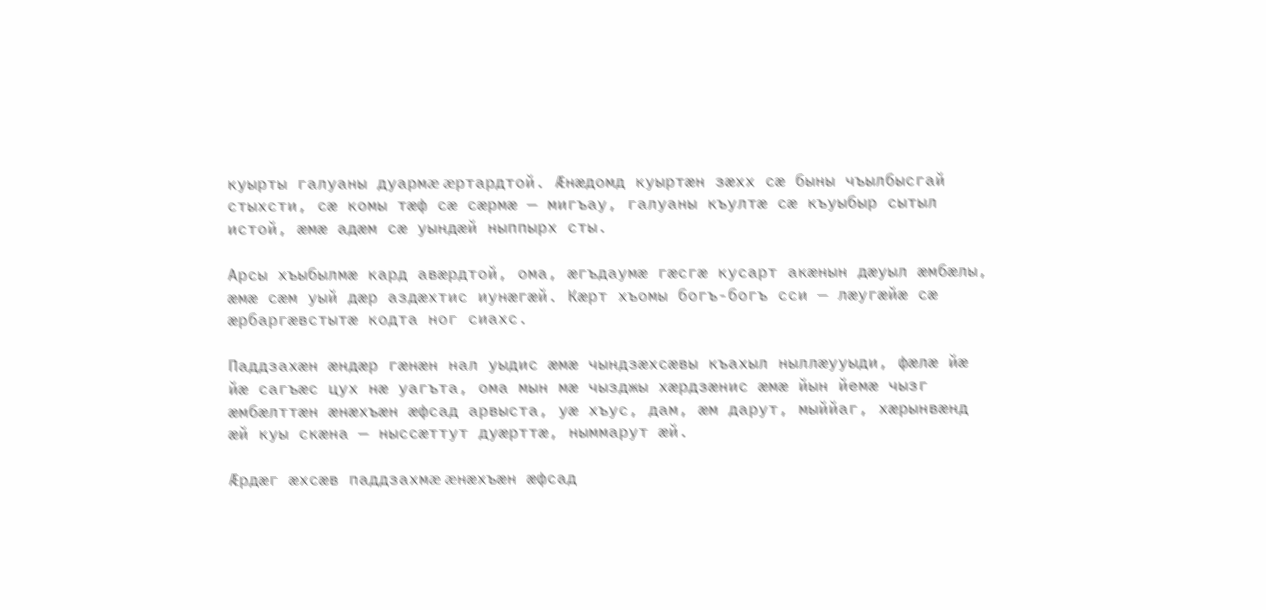куырты галуаны дуармæ æртардтой. Æнæдомд куыртæн зæхх сæ быны чъылбысгай стыхсти, сæ комы тæф сæ сæрмæ — мигъау, галуаны къултæ сæ къуыбыр сытыл истой, æмæ адæм сæ уындæй ныппырх сты.

Арсы хъыбылмæ кард авæрдтой, ома, æгъдаумæ гæсгæ кусарт акæнын дæуыл æмбæлы, æмæ сæм уый дæр аздæхтис иунæгæй. Кæрт хъомы богъ-богъ сси — лæугæйæ сæ æрбаргæвстытæ кодта ног сиахс.

Паддзахæн æндæр гæнæн нал уыдис æмæ чындзæхсæвы къахыл ныллæууыди, фæлæ йæ йæ сагъæс цух нæ уагъта, ома мын мæ чызджы хæрдзæнис æмæ йын йемæ чызг æмбæлттæн æнæхъæн æфсад арвыста, уæ хъус, дам, æм дарут, мыййаг, хæрынвæнд æй куы скæна — ныссæттут дуæрттæ, ныммарут æй.

Æрдæг æхсæв паддзахмæ æнæхъæн æфсад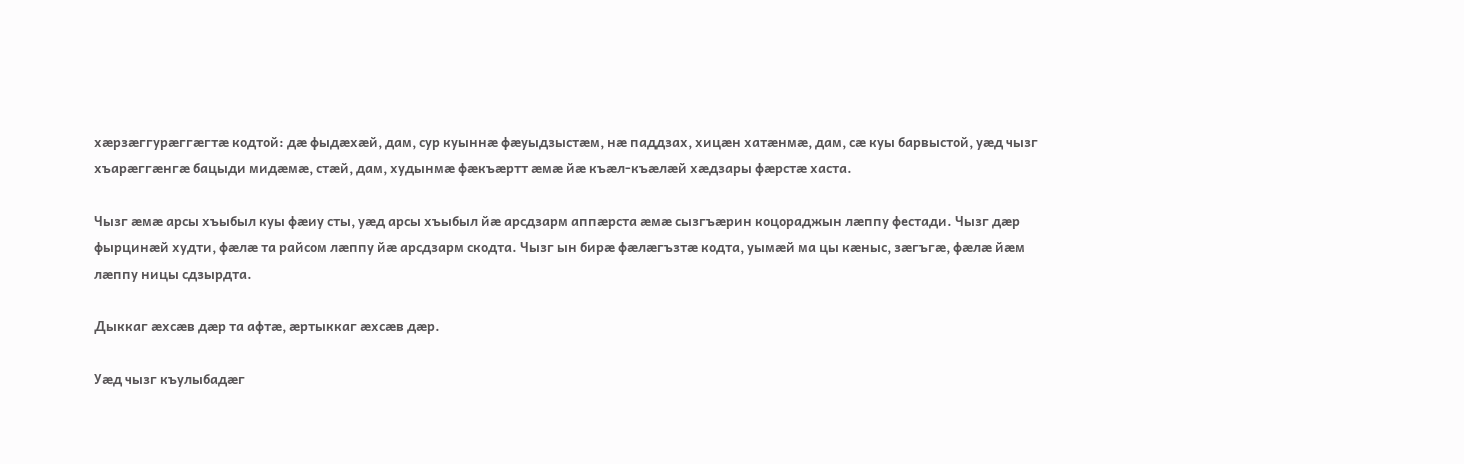хæрзæггурæггæгтæ кодтой: дæ фыдæхæй, дам, сур куыннæ фæуыдзыстæм, нæ паддзах, хицæн хатæнмæ, дам, сæ куы барвыстой, уæд чызг хъарæггæнгæ бацыди мидæмæ, стæй, дам, худынмæ фæкъæртт æмæ йæ къæл-къæлæй хæдзары фæрстæ хаста.

Чызг æмæ арсы хъыбыл куы фæиу сты, уæд арсы хъыбыл йæ арсдзарм аппæрста æмæ сызгъæрин коцораджын лæппу фестади. Чызг дæр фырцинæй худти, фæлæ та райсом лæппу йæ арсдзарм скодта. Чызг ын бирæ фæлæгъзтæ кодта, уымæй ма цы кæныс, зæгъгæ, фæлæ йæм лæппу ницы сдзырдта.

Дыккаг æхсæв дæр та афтæ, æртыккаг æхсæв дæр.

Уæд чызг къулыбадæг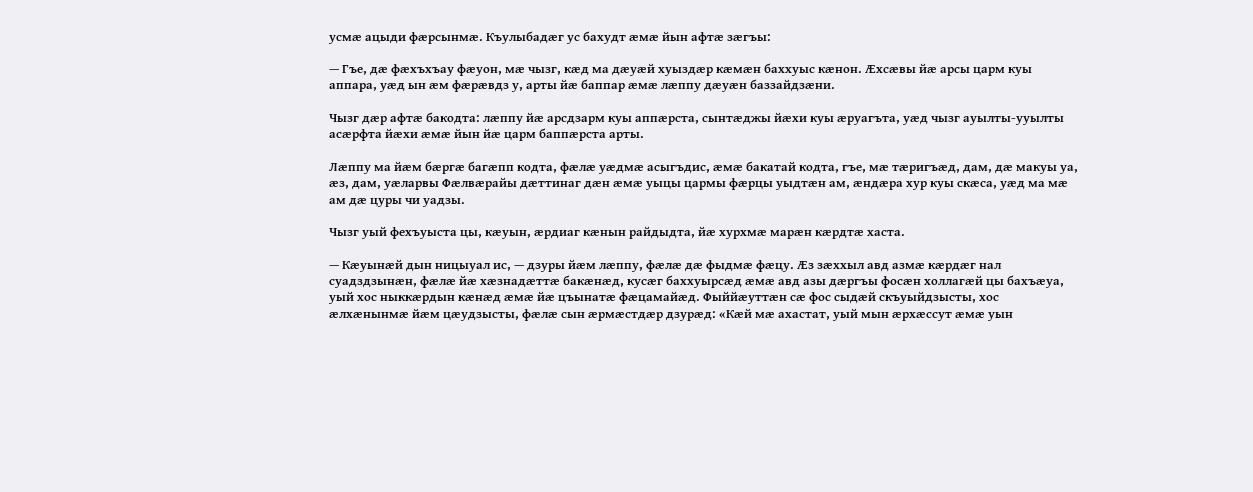усмæ ацыди фæрсынмæ. Къулыбадæг ус бахудт æмæ йын афтæ зæгъы:

— Гъе, дæ фæхъхъау фæуон, мæ чызг, кæд ма дæуæй хуыздæр кæмæн баххуыс кæнон. Æхсæвы йæ арсы царм куы аппара, уæд ын æм фæрæвдз у, арты йæ баппар æмæ лæппу дæуæн баззайдзæни.

Чызг дæр афтæ бакодта: лæппу йæ арсдзарм куы аппæрста, сынтæджы йæхи куы æруагъта, уæд чызг ауылты-ууылты асæрфта йæхи æмæ йын йæ царм баппæрста арты.

Лæппу ма йæм бæргæ багæпп кодта, фæлæ уæдмæ асыгъдис, æмæ бакатай кодта, гъе, мæ тæригъæд, дам, дæ макуы уа, æз, дам, уæларвы Фæлвæрайы дæттинаг дæн æмæ уыцы цармы фæрцы уыдтæн ам, æндæра хур куы скæса, уæд ма мæ ам дæ цуры чи уадзы.

Чызг уый фехъуыста цы, кæуын, æрдиаг кæнын райдыдта, йæ хурхмæ марæн кæрдтæ хаста.

— Кæуынæй дын ницыуал ис, — дзуры йæм лæппу, фæлæ дæ фыдмæ фæцу. Æз зæххыл авд азмæ кæрдæг нал суадздзынæн, фæлæ йæ хæзнадæттæ бакæнæд, кусæг баххуырсæд æмæ авд азы дæргъы фосæн холлагæй цы бахъæуа, уый хос ныккæрдын кæнæд æмæ йæ цъынатæ фæцамайæд. Фыййæуттæн сæ фос сыдæй скъуыйдзысты, хос æлхæнынмæ йæм цæудзысты, фæлæ сын æрмæстдæр дзурæд: «Кæй мæ ахастат, уый мын æрхæссут æмæ уын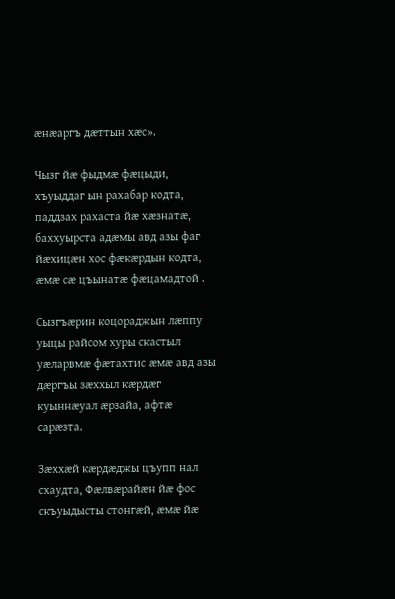æнæаргъ дæттын хæс».

Чызг йæ фыдмæ фæцыди, хъуыддаг ын рахабар кодта, паддзах рахаста йæ хæзнатæ, баххуырста адæмы авд азы фаг йæхицæн хос фæкæрдын кодта, æмæ сæ цъынатæ фæцамадтой .

Сызгъæрин коцораджын лæппу уыцы райсом хуры скастыл уæларвмæ фæтахтис æмæ авд азы дæргъы зæххыл кæрдæг куыннæуал æрзайа, афтæ сарæзта.

Зæххæй кæрдæджы цъупп нал схаудта, Фæлвæрайæн йæ фос скъуыдысты стонгæй, æмæ йæ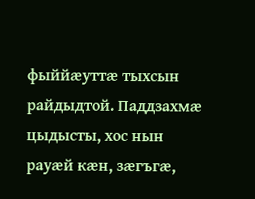фыййæуттæ тыхсын райдыдтой. Паддзахмæ цыдысты, хос нын рауæй кæн, зæгъгæ,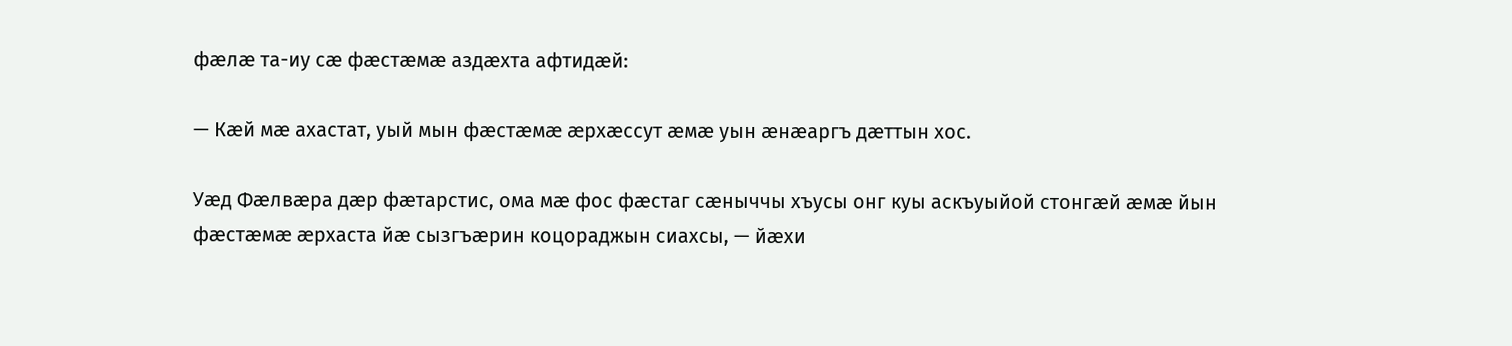фæлæ та-иу сæ фæстæмæ аздæхта афтидæй:

— Кæй мæ ахастат, уый мын фæстæмæ æрхæссут æмæ уын æнæаргъ дæттын хос.

Уæд Фæлвæра дæр фæтарстис, ома мæ фос фæстаг сæныччы хъусы онг куы аскъуыйой стонгæй æмæ йын фæстæмæ æрхаста йæ сызгъæрин коцораджын сиахсы, — йæхи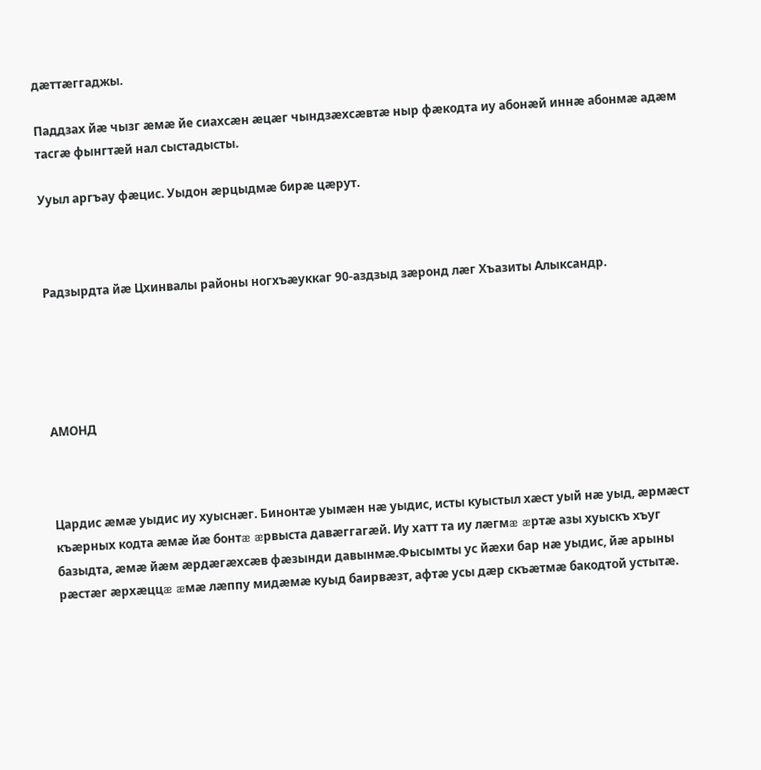дæттæггаджы.

Паддзах йæ чызг æмæ йе сиахсæн æцæг чындзæхсæвтæ ныр фæкодта иу абонæй иннæ абонмæ адæм тасгæ фынгтæй нал сыстадысты.

Ууыл аргъау фæцис. Уыдон æрцыдмæ бирæ цæрут.



Радзырдта йæ Цхинвалы районы ногхъæуккаг 90-аздзыд зæронд лæг Хъазиты Алыксандр.





АМОНД



Цардис æмæ уыдис иу хуыснæг. Бинонтæ уымæн нæ уыдис, исты куыстыл хæст уый нæ уыд, æрмæст къæрных кодта æмæ йæ бонтæ æрвыста давæггагæй. Иу хатт та иу лæгмæ æртæ азы хуыскъ хъуг базыдта, æмæ йæм æрдæгæхсæв фæзынди давынмæ.Фысымты ус йæхи бар нæ уыдис, йæ арыны рæстæг æрхæццæ æмæ лæппу мидæмæ куыд баирвæзт, афтæ усы дæр скъæтмæ бакодтой устытæ.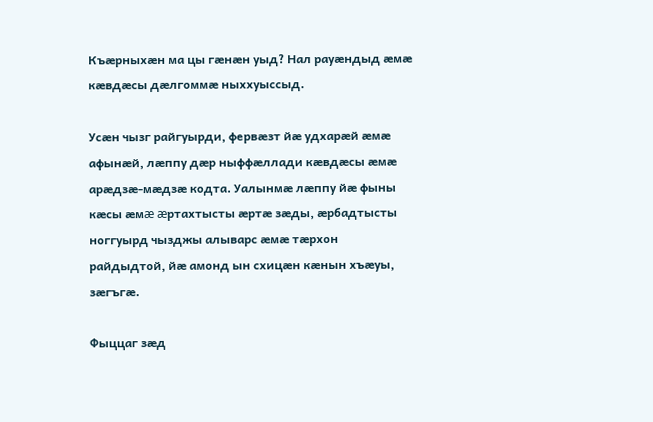Къæрныхæн ма цы гæнæн уыд? Нал рауæндыд æмæ кæвдæсы дæлгоммæ ныххуыссыд.

Усæн чызг райгуырди, фервæзт йæ удхарæй æмæ афынæй, лæппу дæр ныффæллади кæвдæсы æмæ арæдзæ-мæдзæ кодта. Уалынмæ лæппу йæ фыны кæсы æмæ æртахтысты æртæ зæды, æрбадтысты ноггуырд чызджы алыварс æмæ тæрхон райдыдтой, йæ амонд ын схицæн кæнын хъæуы, зæгъгæ.

Фыццаг зæд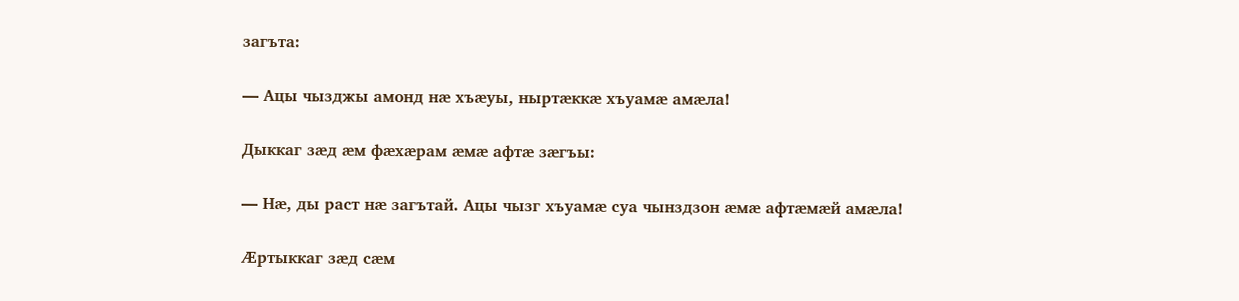загъта:

— Ацы чызджы амонд нæ хъæуы, ныртæккæ хъуамæ амæла!

Дыккаг зæд æм фæхæрам æмæ афтæ зæгъы:

— Нæ, ды раст нæ загътай. Ацы чызг хъуамæ суа чынздзон æмæ афтæмæй амæла!

Æртыккаг зæд сæм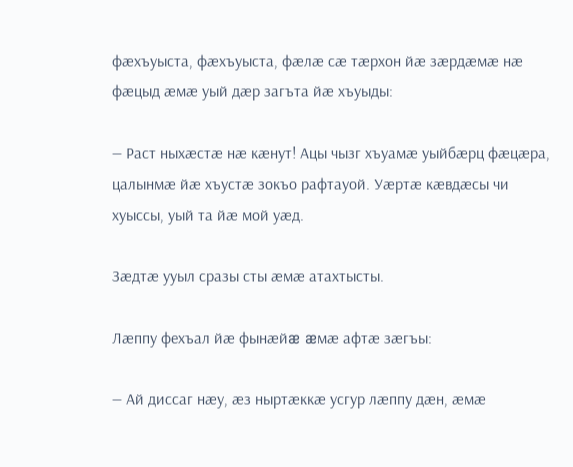фæхъуыста, фæхъуыста, фæлæ сæ тæрхон йæ зæрдæмæ нæ фæцыд æмæ уый дæр загъта йæ хъуыды:

— Раст ныхæстæ нæ кæнут! Ацы чызг хъуамæ уыйбæрц фæцæра, цалынмæ йæ хъустæ зокъо рафтауой. Уæртæ кæвдæсы чи хуыссы, уый та йæ мой уæд.

Зæдтæ ууыл сразы сты æмæ атахтысты.

Лæппу фехъал йæ фынæйæ æмæ афтæ зæгъы:

— Ай диссаг нæу, æз ныртæккæ усгур лæппу дæн, æмæ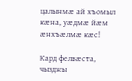цалынмæ ай хъомыл кæна, уæдмæ йæм æнхъæлмæ кæс!

Кард фелвæста, чызджы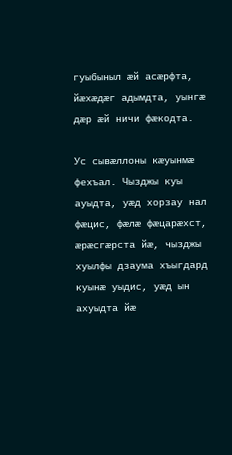гуыбыныл æй асæрфта, йæхæдæг адымдта, уынгæ дæр æй ничи фæкодта.

Ус сывæллоны кæуынмæ фехъал. Чызджы куы ауыдта, уæд хорзау нал фæцис, фæлæ фæцарæхст, æрæсгæрста йæ, чызджы хуылфы дзаума хъыгдард куынæ уыдис, уæд ын ахуыдта йæ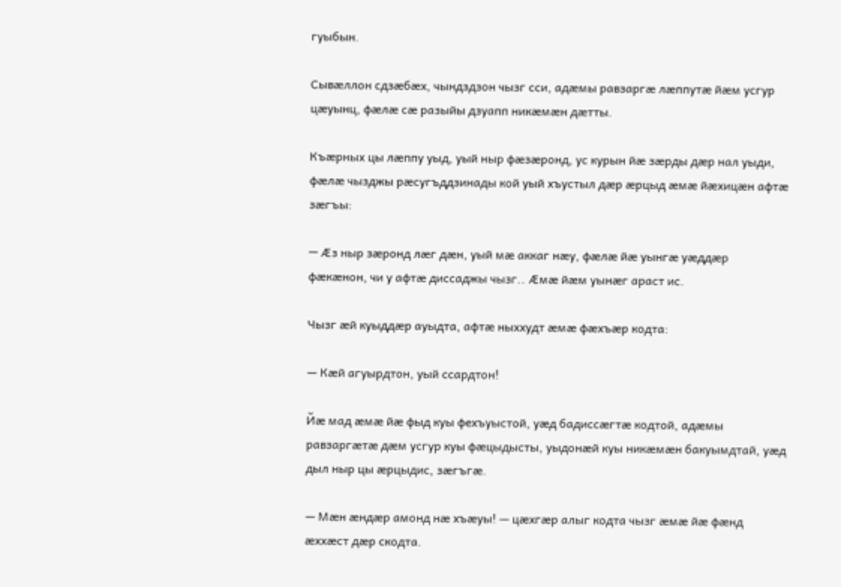гуыбын.

Сывæллон сдзæбæх, чындздзон чызг сси, адæмы равзаргæ лæппутæ йæм усгур цæуынц, фæлæ сæ разыйы дзуапп никæмæн дæтты.

Къæрных цы лæппу уыд, уый ныр фæзæронд, ус курын йæ зæрды дæр нал уыди, фæлæ чызджы рæсугъддзинады кой уый хъустыл дæр æрцыд æмæ йæхицæн афтæ зæгъы:

— Æз ныр зæронд лæг дæн, уый мæ аккаг нæу, фæлæ йæ уынгæ уæддæр фæкæнон, чи у афтæ диссаджы чызг.. Æмæ йæм уынæг араст ис.

Чызг æй куыддæр ауыдта, афтæ ныххудт æмæ фæхъæр кодта:

— Кæй агуырдтон, уый ссардтон!

Йæ мад æмæ йæ фыд куы фехъуыстой, уæд бадиссæгтæ кодтой, адæмы равзаргæтæ дæм усгур куы фæцыдысты, уыдонæй куы никæмæн бакуымдтай, уæд дыл ныр цы æрцыдис, зæгъгæ.

— Мæн æндæр амонд нæ хъæуы! — цæхгæр алыг кодта чызг æмæ йæ фæнд æххæст дæр скодта.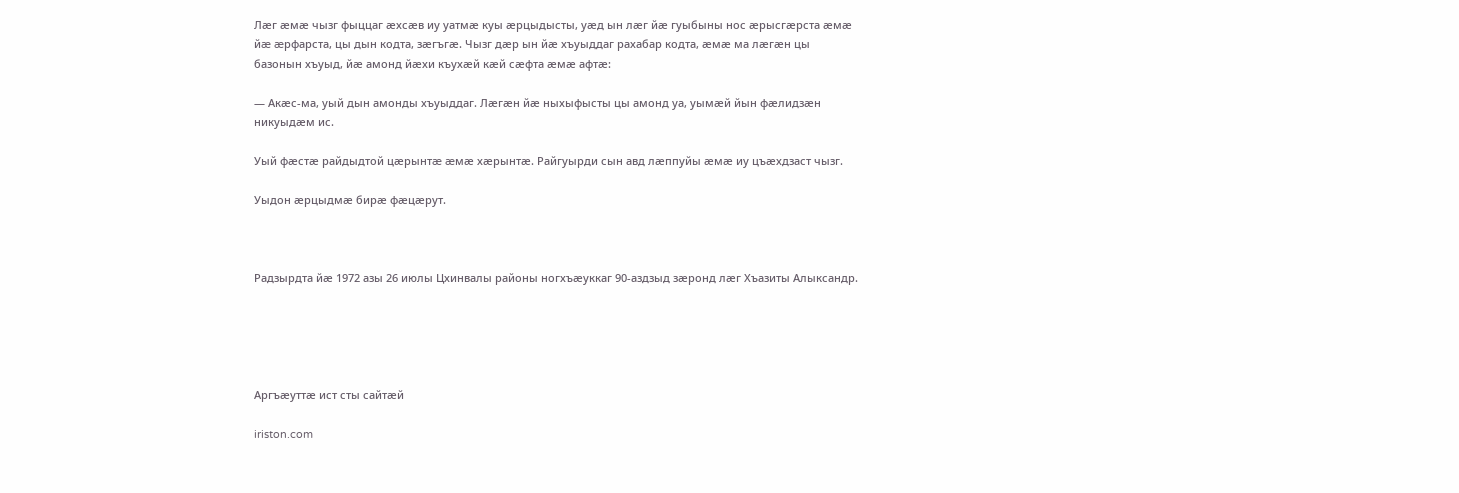Лæг æмæ чызг фыццаг æхсæв иу уатмæ куы æрцыдысты, уæд ын лæг йæ гуыбыны нос æрысгæрста æмæ йæ æрфарста, цы дын кодта, зæгъгæ. Чызг дæр ын йæ хъуыддаг рахабар кодта, æмæ ма лæгæн цы базонын хъуыд, йæ амонд йæхи къухæй кæй сæфта æмæ афтæ:

— Акæс-ма, уый дын амонды хъуыддаг. Лæгæн йæ ныхыфысты цы амонд уа, уымæй йын фæлидзæн никуыдæм ис.

Уый фæстæ райдыдтой цæрынтæ æмæ хæрынтæ. Райгуырди сын авд лæппуйы æмæ иу цъæхдзаст чызг.

Уыдон æрцыдмæ бирæ фæцæрут.



Радзырдта йæ 1972 азы 26 июлы Цхинвалы районы ногхъæуккаг 90-аздзыд зæронд лæг Хъазиты Алыксандр.





Аргъæуттæ ист сты сайтæй

iriston.com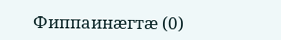Фиппаинæгтæ (0)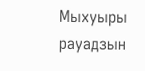Мыхуыры рауадзын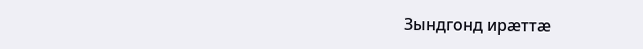Зындгонд ирæттæ